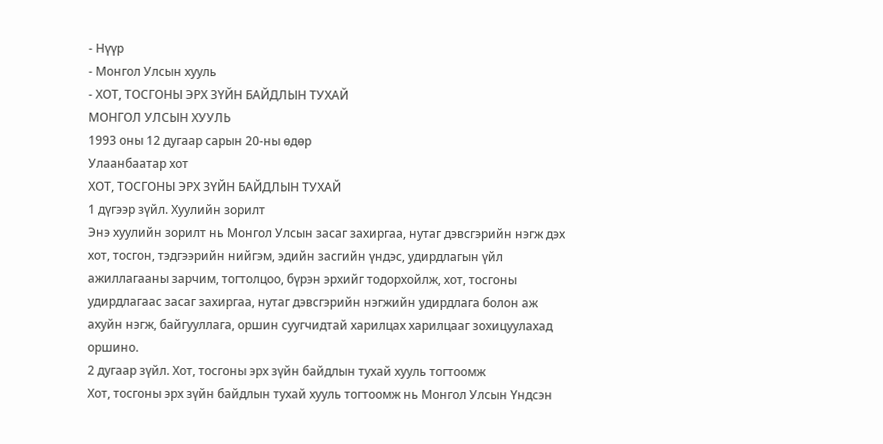- Нүүр
- Монгол Улсын хууль
- ХОТ, ТОСГОНЫ ЭРХ ЗҮЙН БАЙДЛЫН ТУХАЙ
МОНГОЛ УЛСЫН ХУУЛЬ
1993 оны 12 дугаар сарын 20-ны өдөр
Улаанбаатар хот
ХОТ, ТОСГОНЫ ЭРХ ЗҮЙН БАЙДЛЫН ТУХАЙ
1 дүгээр зүйл. Хуулийн зорилт
Энэ хуулийн зорилт нь Монгол Улсын засаг захиргаа, нутаг дэвсгэрийн нэгж дэх хот, тосгон, тэдгээрийн нийгэм, эдийн засгийн үндэс, удирдлагын үйл ажиллагааны зарчим, тогтолцоо, бүрэн эрхийг тодорхойлж, хот, тосгоны удирдлагаас засаг захиргаа, нутаг дэвсгэрийн нэгжийн удирдлага болон аж ахуйн нэгж, байгууллага, оршин суугчидтай харилцах харилцааг зохицуулахад оршино.
2 дугаар зүйл. Хот, тосгоны эрх зүйн байдлын тухай хууль тогтоомж
Хот, тосгоны эрх зүйн байдлын тухай хууль тогтоомж нь Монгол Улсын Үндсэн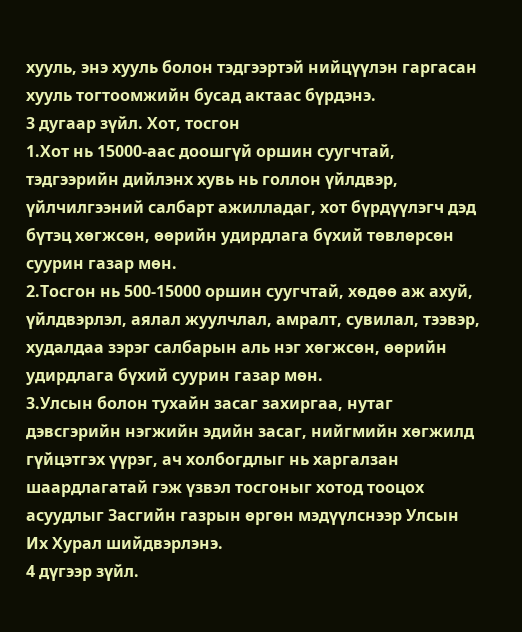хууль, энэ хууль болон тэдгээртэй нийцүүлэн гаргасан хууль тогтоомжийн бусад актаас бүрдэнэ.
3 дугаар зүйл. Хот, тосгон
1.Хот нь 15000-аас доошгүй оршин суугчтай, тэдгээрийн дийлэнх хувь нь голлон үйлдвэр, үйлчилгээний салбарт ажилладаг, хот бүрдүүлэгч дэд бүтэц хөгжсөн, өөрийн удирдлага бүхий төвлөрсөн суурин газар мөн.
2.Тосгон нь 500-15000 оршин суугчтай, хөдөө аж ахуй, үйлдвэрлэл, аялал жуулчлал, амралт, сувилал, тээвэр, худалдаа зэрэг салбарын аль нэг хөгжсөн, өөрийн удирдлага бүхий суурин газар мөн.
3.Улсын болон тухайн засаг захиргаа, нутаг дэвсгэрийн нэгжийн эдийн засаг, нийгмийн хөгжилд гүйцэтгэх үүрэг, ач холбогдлыг нь харгалзан шаардлагатай гэж үзвэл тосгоныг хотод тооцох асуудлыг Засгийн газрын өргөн мэдүүлснээр Улсын Их Хурал шийдвэрлэнэ.
4 дүгээр зүйл.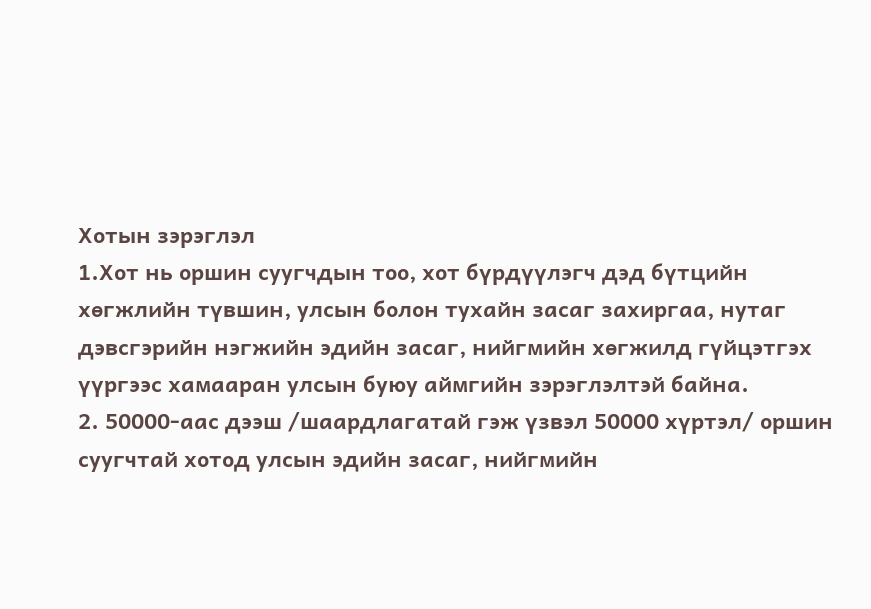Хотын зэрэглэл
1.Хот нь оршин суугчдын тоо, хот бүрдүүлэгч дэд бүтцийн хөгжлийн түвшин, улсын болон тухайн засаг захиргаа, нутаг дэвсгэрийн нэгжийн эдийн засаг, нийгмийн хөгжилд гүйцэтгэх үүргээс хамааран улсын буюу аймгийн зэрэглэлтэй байна.
2. 50000-аас дээш /шаардлагатай гэж үзвэл 50000 хүртэл/ оршин суугчтай хотод улсын эдийн засаг, нийгмийн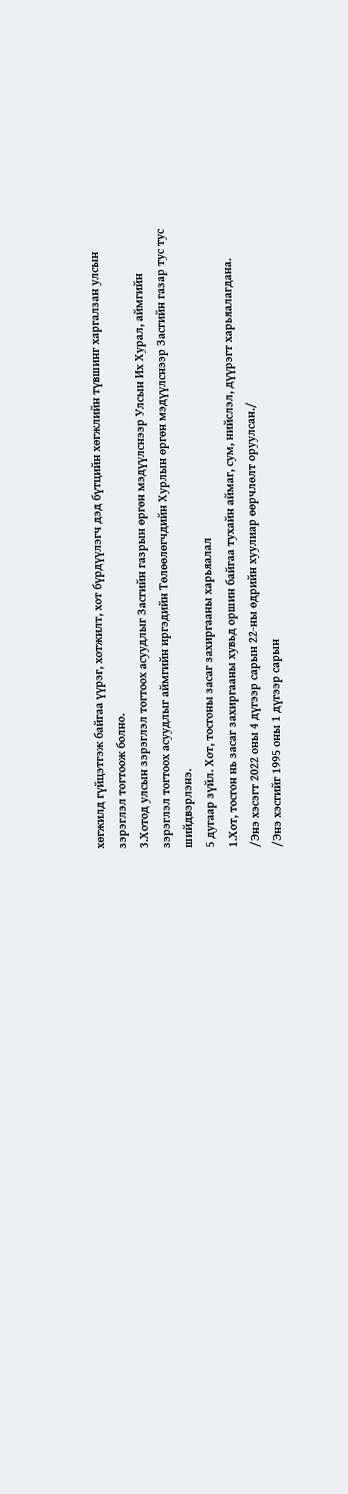хөгжилд гүйцэтгэж байгаа үүрэг, хотжилт, хот бүрдүүлэгч дэд бүтцийн хөгжлийн түвшинг харгалзан улсын зэрэглэл тогтоож болно.
3.Хотод улсын зэрэглэл тогтоох асуудлыг Засгийн газрын өргөн мэдүүлснээр Улсын Их Хурал, аймгийн зэрэглэл тогтоох асуудлыг аймгийн иргэдийн Төлөөлөгчдийн Хурлын өргөн мэдүүлснээр Засгийн газар тус тус шийдвэрлэнэ.
5 дугаар зүйл. Хот, тосгоны засаг захиргааны харьяалал
1.Хот, тосгон нь засаг захиргааны хувьд оршин байгаа тухайн аймаг, сум, нийслэл, дүүрэгт харьяалагдана.
/Энэ хэсэгт 2022 оны 4 дүгээр сарын 22-ны өдрийн хуулиар өөрчлөлт оруулсан./
/Энэ хэсгийг 1995 оны 1 дүгээр сарын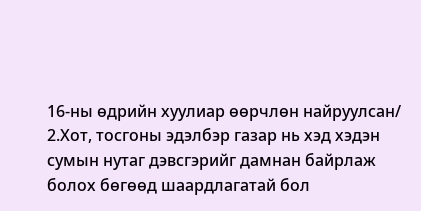16-ны өдрийн хуулиар өөрчлөн найруулсан/
2.Хот, тосгоны эдэлбэр газар нь хэд хэдэн сумын нутаг дэвсгэрийг дамнан байрлаж болох бөгөөд шаардлагатай бол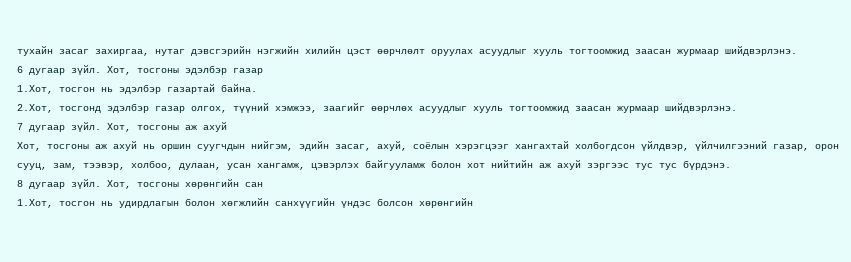тухайн засаг захиргаа, нутаг дэвсгэрийн нэгжийн хилийн цэст өөрчлөлт оруулах асуудлыг хууль тогтоомжид заасан журмаар шийдвэрлэнэ.
6 дугаар зүйл. Хот, тосгоны эдэлбэр газар
1.Хот, тосгон нь эдэлбэр газартай байна.
2.Хот, тосгонд эдэлбэр газар олгох, түүний хэмжээ, заагийг өөрчлөх асуудлыг хууль тогтоомжид заасан журмаар шийдвэрлэнэ.
7 дугаар зүйл. Хот, тосгоны аж ахуй
Хот, тосгоны аж ахуй нь оршин суугчдын нийгэм, эдийн засаг, ахуй, соёлын хэрэгцээг хангахтай холбогдсон үйлдвэр, үйлчилгээний газар, орон сууц, зам, тээвэр, холбоо, дулаан, усан хангамж, цэвэрлэх байгууламж болон хот нийтийн аж ахуй зэргээс тус тус бүрдэнэ.
8 дугаар зүйл. Хот, тосгоны хөрөнгийн сан
1.Хот, тосгон нь удирдлагын болон хөгжлийн санхүүгийн үндэс болсон хөрөнгийн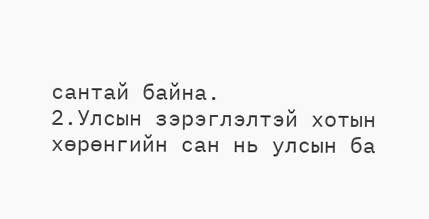сантай байна.
2.Улсын зэрэглэлтэй хотын хөрөнгийн сан нь улсын ба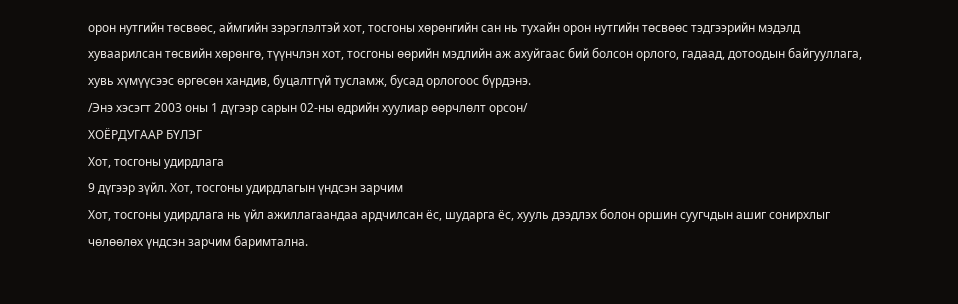орон нутгийн төсвөөс, аймгийн зэрэглэлтэй хот, тосгоны хөрөнгийн сан нь тухайн орон нутгийн төсвөөс тэдгээрийн мэдэлд хуваарилсан төсвийн хөрөнгө, түүнчлэн хот, тосгоны өөрийн мэдлийн аж ахуйгаас бий болсон орлого, гадаад, дотоодын байгууллага, хувь хүмүүсээс өргөсөн хандив, буцалтгүй тусламж, бусад орлогоос бүрдэнэ.
/Энэ хэсэгт 2003 оны 1 дүгээр сарын 02-ны өдрийн хуулиар өөрчлөлт орсон/
ХОЁРДУГААР БҮЛЭГ
Хот, тосгоны удирдлага
9 дүгээр зүйл. Хот, тосгоны удирдлагын үндсэн зарчим
Хот, тосгоны удирдлага нь үйл ажиллагаандаа ардчилсан ёс, шударга ёс, хууль дээдлэх болон оршин суугчдын ашиг сонирхлыг чөлөөлөх үндсэн зарчим баримтална.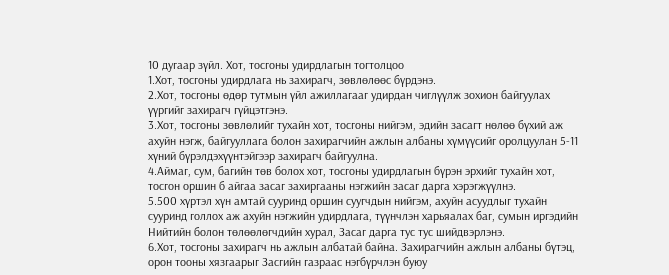10 дугаар зүйл. Хот, тосгоны удирдлагын тогтолцоо
1.Хот, тосгоны удирдлага нь захирагч, зөвлөлөөс бүрдэнэ.
2.Хот, тосгоны өдөр тутмын үйл ажиллагааг удирдан чиглүүлж зохион байгуулах үүргийг захирагч гүйцэтгэнэ.
3.Хот, тосгоны зөвлөлийг тухайн хот, тосгоны нийгэм, эдийн засагт нөлөө бүхий аж ахуйн нэгж, байгууллага болон захирагчийн ажлын албаны хүмүүсийг оролцуулан 5-11 хүний бүрэлдэхүүнтэйгээр захирагч байгуулна.
4.Аймаг, сум, багийн төв болох хот, тосгоны удирдлагын бүрэн эрхийг тухайн хот, тосгон оршин б айгаа засаг захиргааны нэгжийн засаг дарга хэрэгжүүлнэ.
5.500 хүртэл хүн амтай сууринд оршин суугчдын нийгэм, ахуйн асуудлыг тухайн сууринд голлох аж ахуйн нэгжийн удирдлага, түүнчлэн харьяалах баг, сумын иргэдийн Нийтийн болон төлөөлөгчдийн хурал, Засаг дарга тус тус шийдвэрлэнэ.
6.Хот, тосгоны захирагч нь ажлын албатай байна. Захирагчийн ажлын албаны бүтэц, орон тооны хязгаарыг Засгийн газраас нэгбүрчлэн буюу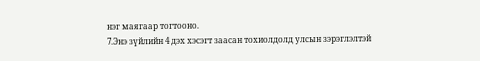нэг маягаар тогтооно.
7.Энэ зүйлийн 4 дэх хэсэгт заасан тохиолдолд улсын зэрэглэлтэй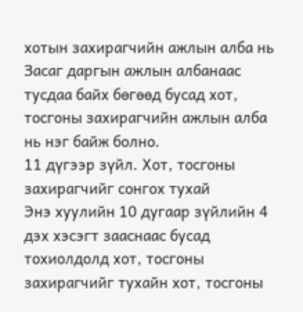хотын захирагчийн ажлын алба нь Засаг даргын ажлын албанаас тусдаа байх бөгөөд бусад хот, тосгоны захирагчийн ажлын алба нь нэг байж болно.
11 дүгээр зүйл. Хот, тосгоны захирагчийг сонгох тухай
Энэ хуулийн 10 дугаар зүйлийн 4 дэх хэсэгт зааснаас бусад тохиолдолд хот, тосгоны захирагчийг тухайн хот, тосгоны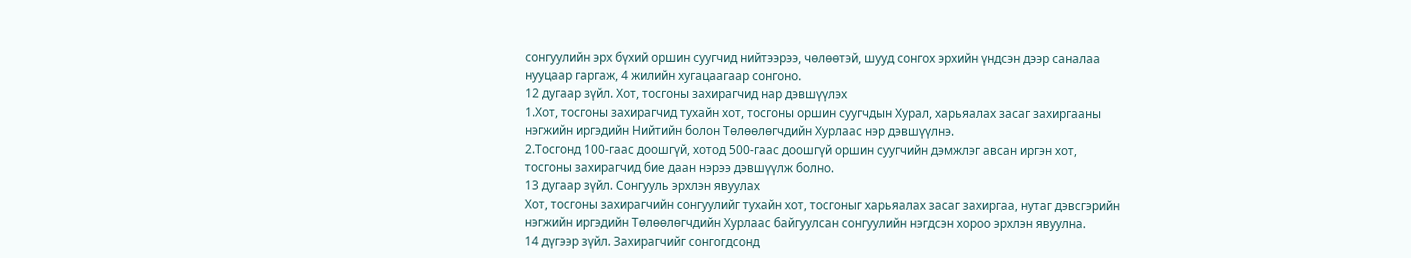сонгуулийн эрх бүхий оршин суугчид нийтээрээ, чөлөөтэй, шууд сонгох эрхийн үндсэн дээр саналаа нууцаар гаргаж, 4 жилийн хугацаагаар сонгоно.
12 дугаар зүйл. Хот, тосгоны захирагчид нар дэвшүүлэх
1.Хот, тосгоны захирагчид тухайн хот, тосгоны оршин суугчдын Хурал, харьяалах засаг захиргааны нэгжийн иргэдийн Нийтийн болон Төлөөлөгчдийн Хурлаас нэр дэвшүүлнэ.
2.Тосгонд 100-гаас доошгүй, хотод 500-гаас доошгүй оршин суугчийн дэмжлэг авсан иргэн хот, тосгоны захирагчид бие даан нэрээ дэвшүүлж болно.
13 дугаар зүйл. Сонгууль эрхлэн явуулах
Хот, тосгоны захирагчийн сонгуулийг тухайн хот, тосгоныг харьяалах засаг захиргаа, нутаг дэвсгэрийн нэгжийн иргэдийн Төлөөлөгчдийн Хурлаас байгуулсан сонгуулийн нэгдсэн хороо эрхлэн явуулна.
14 дүгээр зүйл. Захирагчийг сонгогдсонд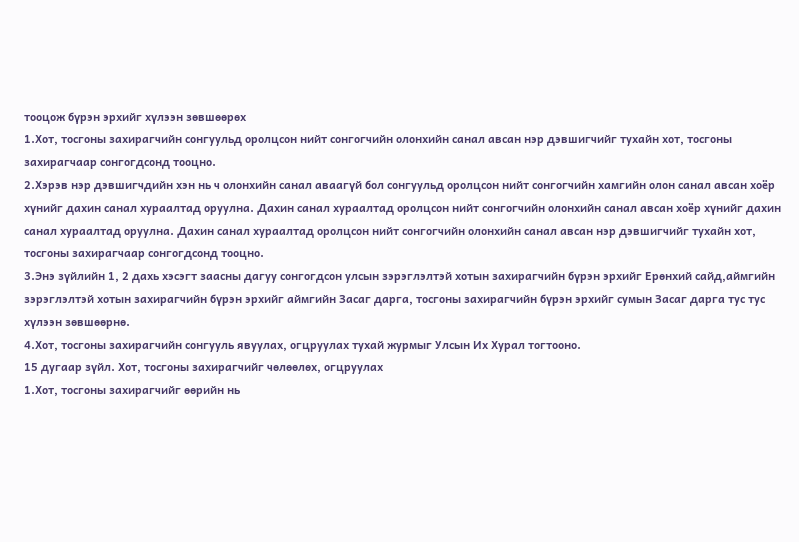тооцож бүрэн эрхийг хүлээн зөвшөөрөх
1.Хот, тосгоны захирагчийн сонгуульд оролцсон нийт сонгогчийн олонхийн санал авсан нэр дэвшигчийг тухайн хот, тосгоны захирагчаар сонгогдсонд тооцно.
2.Хэрэв нэр дэвшигчдийн хэн нь ч олонхийн санал аваагүй бол сонгуульд оролцсон нийт сонгогчийн хамгийн олон санал авсан хоёр хүнийг дахин санал хураалтад оруулна. Дахин санал хураалтад оролцсон нийт сонгогчийн олонхийн санал авсан хоёр хүнийг дахин санал хураалтад оруулна. Дахин санал хураалтад оролцсон нийт сонгогчийн олонхийн санал авсан нэр дэвшигчийг тухайн хот, тосгоны захирагчаар сонгогдсонд тооцно.
3.Энэ зүйлийн 1, 2 дахь хэсэгт заасны дагуу сонгогдсон улсын зэрэглэлтэй хотын захирагчийн бүрэн эрхийг Ерөнхий сайд,аймгийн зэрэглэлтэй хотын захирагчийн бүрэн эрхийг аймгийн Засаг дарга, тосгоны захирагчийн бүрэн эрхийг сумын Засаг дарга тус тус хүлээн зөвшөөрнө.
4.Хот, тосгоны захирагчийн сонгууль явуулах, огцруулах тухай журмыг Улсын Их Хурал тогтооно.
15 дугаар зүйл. Хот, тосгоны захирагчийг чөлөөлөх, огцруулах
1.Хот, тосгоны захирагчийг өөрийн нь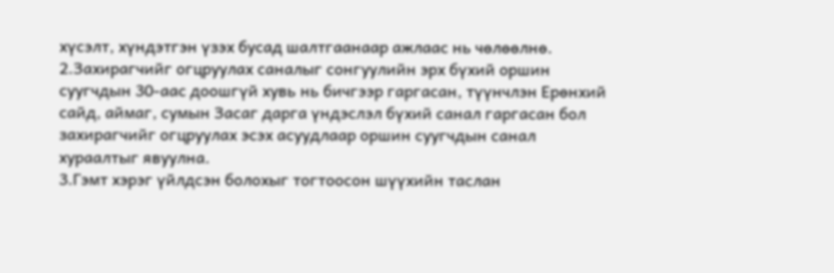хүсэлт, хүндэтгэн үзэх бусад шалтгаанаар ажлаас нь чөлөөлнө.
2.Захирагчийг огцруулах саналыг сонгуулийн эрх бүхий оршин суугчдын 30-аас доошгүй хувь нь бичгээр гаргасан, түүнчлэн Ерөнхий сайд, аймаг, сумын Засаг дарга үндэслэл бүхий санал гаргасан бол захирагчийг огцруулах эсэх асуудлаар оршин суугчдын санал хураалтыг явуулна.
3.Гэмт хэрэг үйлдсэн болохыг тогтоосон шүүхийн таслан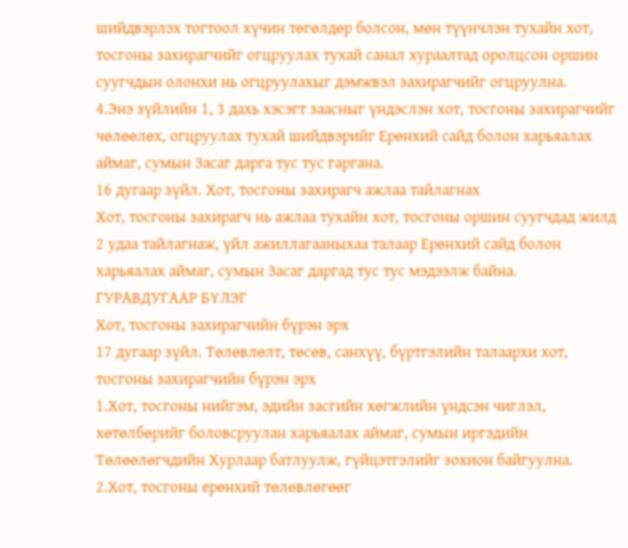шийдвэрлэх тогтоол хүчин төгөлдөр болсон, мөн түүнчлэн тухайн хот, тосгоны захирагчийг огцруулах тухай санал хураалтад оролцсон оршин суугчдын олонхи нь огцруулахыг дэмжвэл захирагчийг огцруулна.
4.Энэ зүйлийн 1, 3 дахь хэсэгт заасныг үндэслэн хот, тосгоны захирагчийг чөлөөлөх, огцруулах тухай шийдвэрийг Ерөнхий сайд болон харьяалах аймаг, сумын Засаг дарга тус тус гаргана.
16 дугаар зүйл. Хот, тосгоны захирагч ажлаа тайлагнах
Хот, тосгоны захирагч нь ажлаа тухайн хот, тосгоны оршин суугчдад жилд 2 удаа тайлагнаж, үйл ажиллагааныхаа талаар Ерөнхий сайд болон харьяалах аймаг, сумын Засаг даргад тус тус мэдээлж байна.
ГУРАВДУГААР БҮЛЭГ
Хот, тосгоны захирагчийн бүрэн эрх
17 дугаар зүйл. Төлөвлөлт, төсөв, санхүү, бүртгэлийн талаархи хот, тосгоны захирагчийн бүрэн эрх
1.Хот, тосгоны нийгэм, эдийн засгийн хөгжлийн үндсэн чиглэл, хөтөлбөрийг боловсруулан харьяалах аймаг, сумын иргэдийн Төлөөлөгчдийн Хурлаар батлуулж, гүйцэтгэлийг зохион байгуулна.
2.Хот, тосгоны ерөнхий төлөвлөгөөг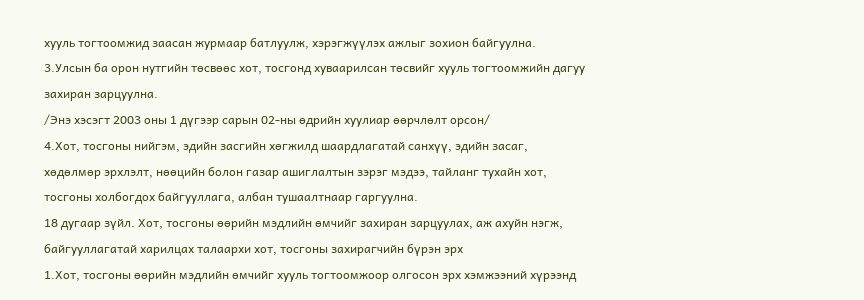хууль тогтоомжид заасан журмаар батлуулж, хэрэгжүүлэх ажлыг зохион байгуулна.
3.Улсын ба орон нутгийн төсвөөс хот, тосгонд хуваарилсан төсвийг хууль тогтоомжийн дагуу захиран зарцуулна.
/Энэ хэсэгт 2003 оны 1 дүгээр сарын 02-ны өдрийн хуулиар өөрчлөлт орсон/
4.Хот, тосгоны нийгэм, эдийн засгийн хөгжилд шаардлагатай санхүү, эдийн засаг, хөдөлмөр эрхлэлт, нөөцийн болон газар ашиглалтын зэрэг мэдээ, тайланг тухайн хот, тосгоны холбогдох байгууллага, албан тушаалтнаар гаргуулна.
18 дугаар зүйл. Хот, тосгоны өөрийн мэдлийн өмчийг захиран зарцуулах, аж ахуйн нэгж, байгууллагатай харилцах талаархи хот, тосгоны захирагчийн бүрэн эрх
1.Хот, тосгоны өөрийн мэдлийн өмчийг хууль тогтоомжоор олгосон эрх хэмжээний хүрээнд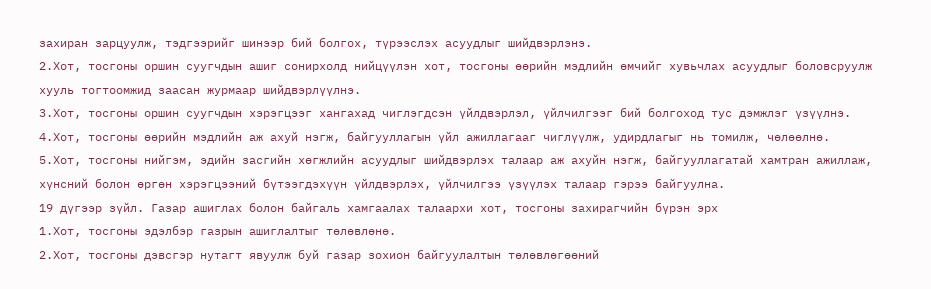захиран зарцуулж, тэдгээрийг шинээр бий болгох, түрээслэх асуудлыг шийдвэрлэнэ.
2.Хот, тосгоны оршин суугчдын ашиг сонирхолд нийцүүлэн хот, тосгоны өөрийн мэдлийн өмчийг хувьчлах асуудлыг боловсруулж хууль тогтоомжид заасан журмаар шийдвэрлүүлнэ.
3.Хот, тосгоны оршин суугчдын хэрэгцээг хангахад чиглэгдсэн үйлдвэрлэл, үйлчилгээг бий болгоход тус дэмжлэг үзүүлнэ.
4.Хот, тосгоны өөрийн мэдлийн аж ахуй нэгж, байгууллагын үйл ажиллагааг чиглүүлж, удирдлагыг нь томилж, чөлөөлнө.
5.Хот, тосгоны нийгэм, эдийн засгийн хөгжлийн асуудлыг шийдвэрлэх талаар аж ахуйн нэгж, байгууллагатай хамтран ажиллаж, хүнсний болон өргөн хэрэгцээний бүтээгдэхүүн үйлдвэрлэх, үйлчилгээ үзүүлэх талаар гэрээ байгуулна.
19 дүгээр зүйл. Газар ашиглах болон байгаль хамгаалах талаархи хот, тосгоны захирагчийн бүрэн эрх
1.Хот, тосгоны эдэлбэр газрын ашиглалтыг төлөвлөнө.
2.Хот, тосгоны дэвсгэр нутагт явуулж буй газар зохион байгуулалтын төлөвлөгөөний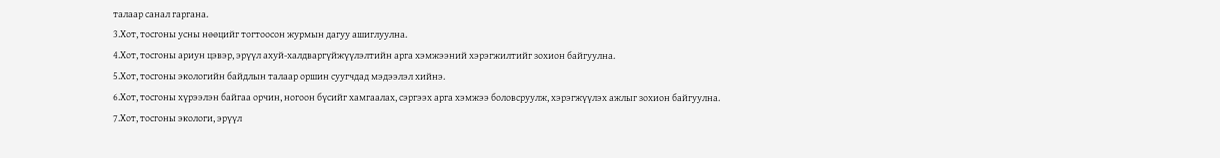талаар санал гаргана.
3.Хот, тосгоны усны нөөцийг тогтоосон журмын дагуу ашиглуулна.
4.Хот, тосгоны ариун цэвэр, эрүүл ахуй-халдваргүйжүүлэлтийн арга хэмжээний хэрэгжилтийг зохион байгуулна.
5.Хот, тосгоны экологийн байдлын талаар оршин суугчдад мэдээлэл хийнэ.
6.Хот, тосгоны хүрээлэн байгаа орчин, ногоон бүсийг хамгаалах, сэргээх арга хэмжээ боловсруулж, хэрэгжүүлэх ажлыг зохион байгуулна.
7.Хот, тосгоны экологи, эрүүл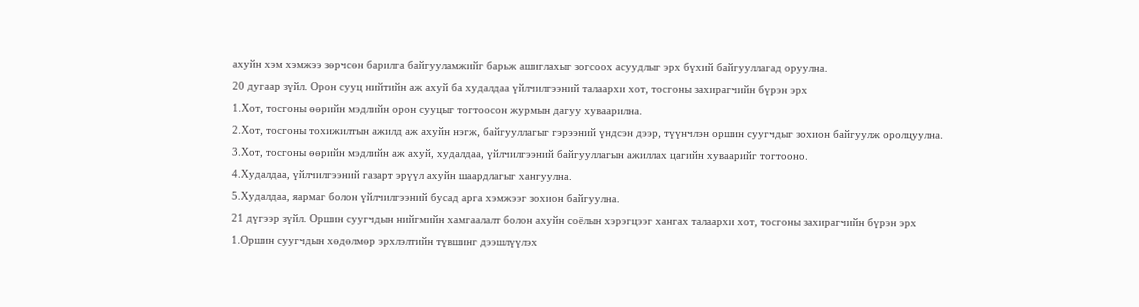ахуйн хэм хэмжээ зөрчсөн барилга байгууламжийг барьж ашиглахыг зогсоох асуудлыг эрх бүхий байгууллагад оруулна.
20 дугаар зүйл. Орон сууц нийтийн аж ахуй ба худалдаа үйлчилгээний талаархи хот, тосгоны захирагчийн бүрэн эрх
1.Хот, тосгоны өөрийн мэдлийн орон сууцыг тогтоосон журмын дагуу хуваарилна.
2.Хот, тосгоны тохижилтын ажилд аж ахуйн нэгж, байгууллагыг гэрээний үндсэн дээр, түүнчлэн оршин суугчдыг зохион байгуулж оролцуулна.
3.Хот, тосгоны өөрийн мэдлийн аж ахуй, худалдаа, үйлчилгээний байгууллагын ажиллах цагийн хуваарийг тогтооно.
4.Худалдаа, үйлчилгээний газарт эрүүл ахуйн шаардлагыг хангуулна.
5.Худалдаа, яармаг болон үйлчилгээний бусад арга хэмжээг зохион байгуулна.
21 дүгээр зүйл. Оршин суугчдын нийгмийн хамгаалалт болон ахуйн соёлын хэрэгцээг хангах талаархи хот, тосгоны захирагчийн бүрэн эрх
1.Оршин суугчдын хөдөлмөр эрхлэлтийн түвшинг дээшлүүлэх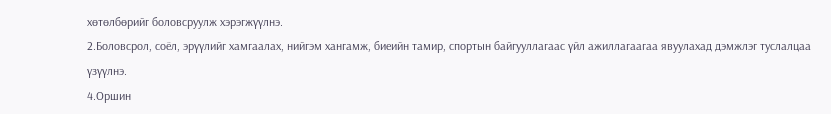хөтөлбөрийг боловсруулж хэрэгжүүлнэ.
2.Боловсрол, соёл, эрүүлийг хамгаалах, нийгэм хангамж, биеийн тамир, спортын байгууллагаас үйл ажиллагаагаа явуулахад дэмжлэг туслалцаа үзүүлнэ.
4.Оршин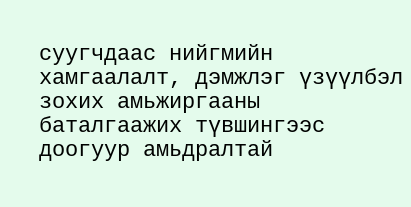суугчдаас нийгмийн хамгаалалт, дэмжлэг үзүүлбэл зохих амьжиргааны баталгаажих түвшингээс доогуур амьдралтай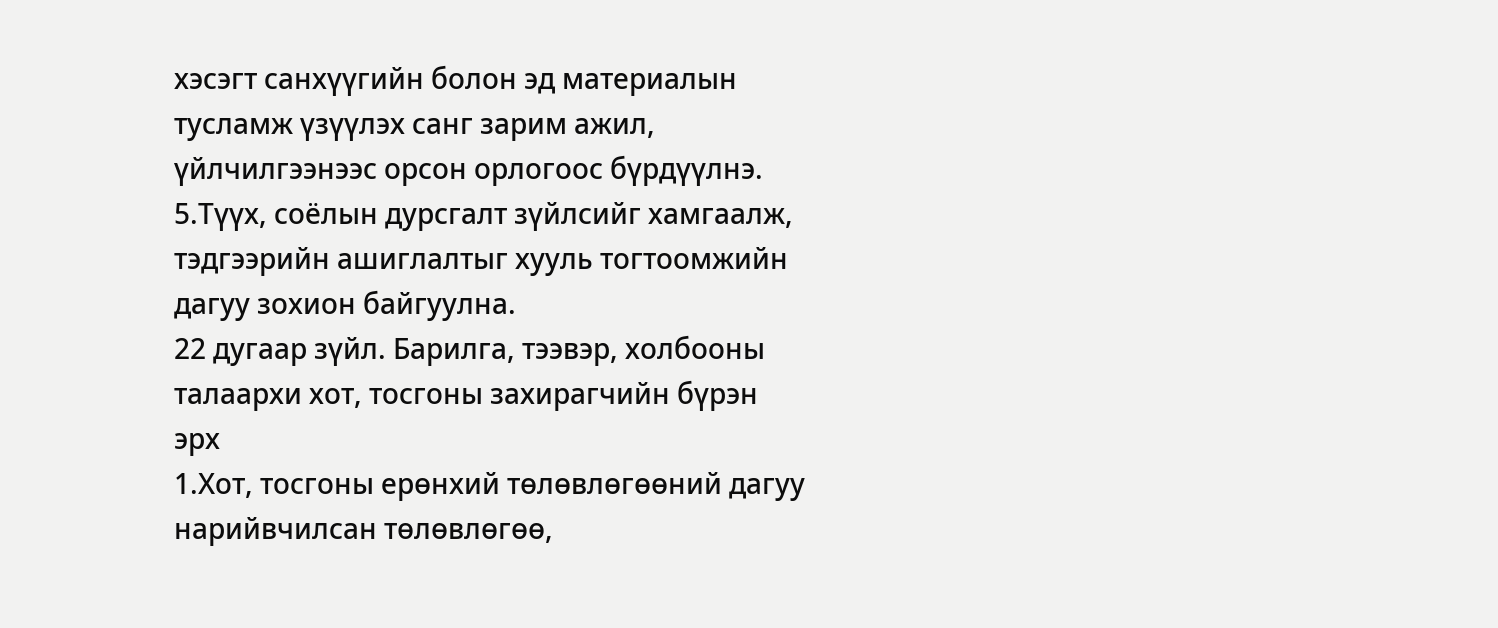хэсэгт санхүүгийн болон эд материалын тусламж үзүүлэх санг зарим ажил, үйлчилгээнээс орсон орлогоос бүрдүүлнэ.
5.Түүх, соёлын дурсгалт зүйлсийг хамгаалж, тэдгээрийн ашиглалтыг хууль тогтоомжийн дагуу зохион байгуулна.
22 дугаар зүйл. Барилга, тээвэр, холбооны талаархи хот, тосгоны захирагчийн бүрэн эрх
1.Хот, тосгоны ерөнхий төлөвлөгөөний дагуу нарийвчилсан төлөвлөгөө,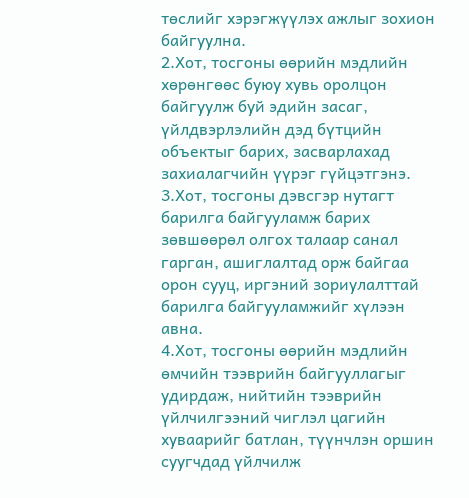төслийг хэрэгжүүлэх ажлыг зохион байгуулна.
2.Хот, тосгоны өөрийн мэдлийн хөрөнгөөс буюу хувь оролцон байгуулж буй эдийн засаг, үйлдвэрлэлийн дэд бүтцийн объектыг барих, засварлахад захиалагчийн үүрэг гүйцэтгэнэ.
3.Хот, тосгоны дэвсгэр нутагт барилга байгууламж барих зөвшөөрөл олгох талаар санал гарган, ашиглалтад орж байгаа орон сууц, иргэний зориулалттай барилга байгууламжийг хүлээн авна.
4.Хот, тосгоны өөрийн мэдлийн өмчийн тээврийн байгууллагыг удирдаж, нийтийн тээврийн үйлчилгээний чиглэл цагийн хуваарийг батлан, түүнчлэн оршин суугчдад үйлчилж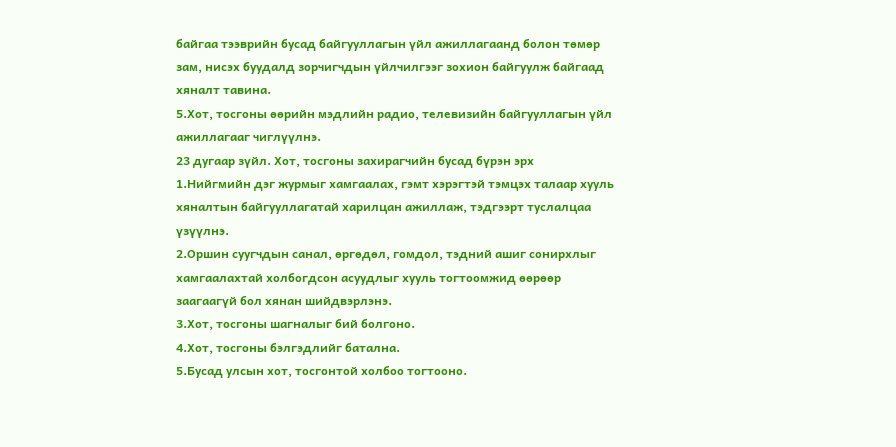байгаа тээврийн бусад байгууллагын үйл ажиллагаанд болон төмөр зам, нисэх буудалд зорчигчдын үйлчилгээг зохион байгуулж байгаад хяналт тавина.
5.Хот, тосгоны өөрийн мэдлийн радио, телевизийн байгууллагын үйл ажиллагааг чиглүүлнэ.
23 дугаар зүйл. Хот, тосгоны захирагчийн бусад бүрэн эрх
1.Нийгмийн дэг журмыг хамгаалах, гэмт хэрэгтэй тэмцэх талаар хууль хяналтын байгууллагатай харилцан ажиллаж, тэдгээрт туслалцаа үзүүлнэ.
2.Оршин суугчдын санал, өргөдөл, гомдол, тэдний ашиг сонирхлыг хамгаалахтай холбогдсон асуудлыг хууль тогтоомжид өөрөөр заагаагүй бол хянан шийдвэрлэнэ.
3.Хот, тосгоны шагналыг бий болгоно.
4.Хот, тосгоны бэлгэдлийг батална.
5.Бусад улсын хот, тосгонтой холбоо тогтооно.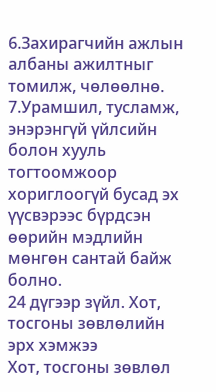6.Захирагчийн ажлын албаны ажилтныг томилж, чөлөөлнө.
7.Урамшил, тусламж, энэрэнгүй үйлсийн болон хууль тогтоомжоор хориглоогүй бусад эх үүсвэрээс бүрдсэн өөрийн мэдлийн мөнгөн сантай байж болно.
24 дүгээр зүйл. Хот, тосгоны зөвлөлийн эрх хэмжээ
Хот, тосгоны зөвлөл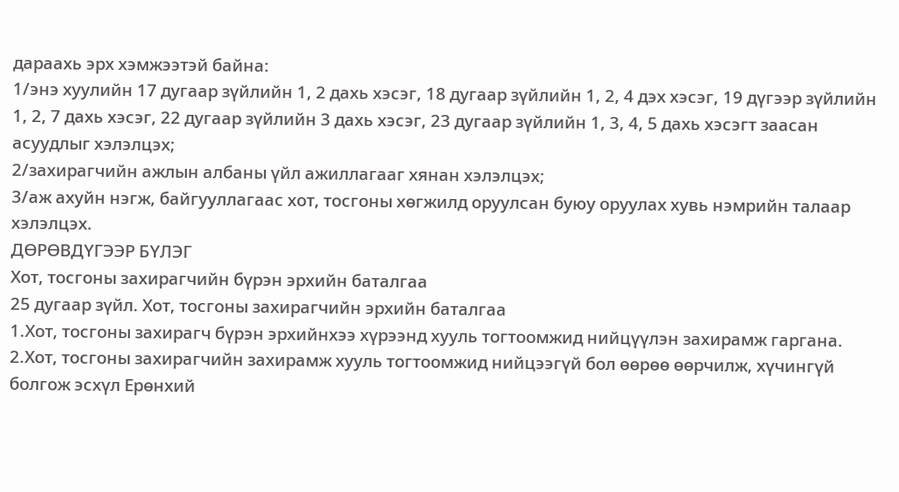дараахь эрх хэмжээтэй байна:
1/энэ хуулийн 17 дугаар зүйлийн 1, 2 дахь хэсэг, 18 дугаар зүйлийн 1, 2, 4 дэх хэсэг, 19 дүгээр зүйлийн 1, 2, 7 дахь хэсэг, 22 дугаар зүйлийн 3 дахь хэсэг, 23 дугаар зүйлийн 1, 3, 4, 5 дахь хэсэгт заасан асуудлыг хэлэлцэх;
2/захирагчийн ажлын албаны үйл ажиллагааг хянан хэлэлцэх;
3/аж ахуйн нэгж, байгууллагаас хот, тосгоны хөгжилд оруулсан буюу оруулах хувь нэмрийн талаар хэлэлцэх.
ДӨРӨВДҮГЭЭР БҮЛЭГ
Хот, тосгоны захирагчийн бүрэн эрхийн баталгаа
25 дугаар зүйл. Хот, тосгоны захирагчийн эрхийн баталгаа
1.Хот, тосгоны захирагч бүрэн эрхийнхээ хүрээнд хууль тогтоомжид нийцүүлэн захирамж гаргана.
2.Хот, тосгоны захирагчийн захирамж хууль тогтоомжид нийцээгүй бол өөрөө өөрчилж, хүчингүй болгож эсхүл Ерөнхий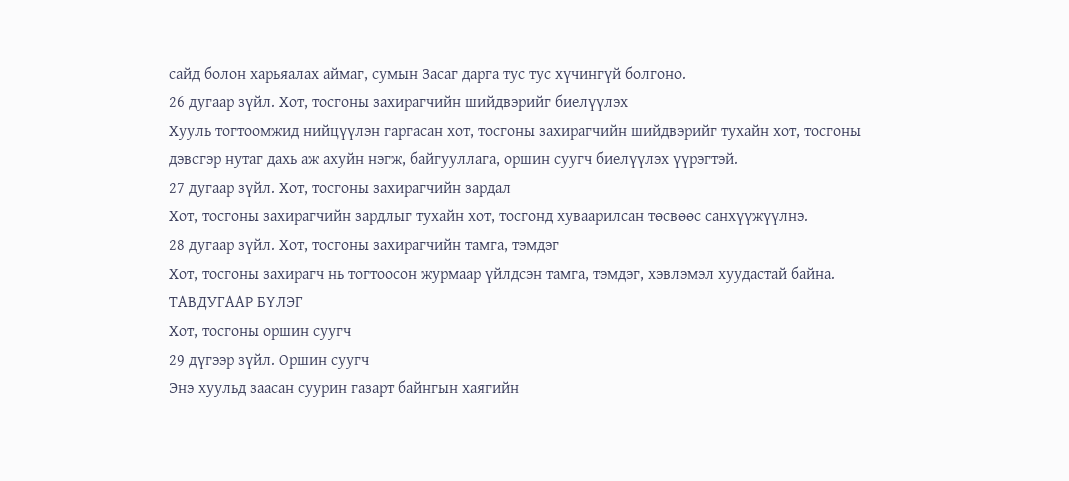сайд болон харьяалах аймаг, сумын Засаг дарга тус тус хүчингүй болгоно.
26 дугаар зүйл. Хот, тосгоны захирагчийн шийдвэрийг биелүүлэх
Хууль тогтоомжид нийцүүлэн гаргасан хот, тосгоны захирагчийн шийдвэрийг тухайн хот, тосгоны дэвсгэр нутаг дахь аж ахуйн нэгж, байгууллага, оршин суугч биелүүлэх үүрэгтэй.
27 дугаар зүйл. Хот, тосгоны захирагчийн зардал
Хот, тосгоны захирагчийн зардлыг тухайн хот, тосгонд хуваарилсан төсвөөс санхүүжүүлнэ.
28 дугаар зүйл. Хот, тосгоны захирагчийн тамга, тэмдэг
Хот, тосгоны захирагч нь тогтоосон журмаар үйлдсэн тамга, тэмдэг, хэвлэмэл хуудастай байна.
ТАВДУГААР БҮЛЭГ
Хот, тосгоны оршин суугч
29 дүгээр зүйл. Оршин суугч
Энэ хуульд заасан суурин газарт байнгын хаягийн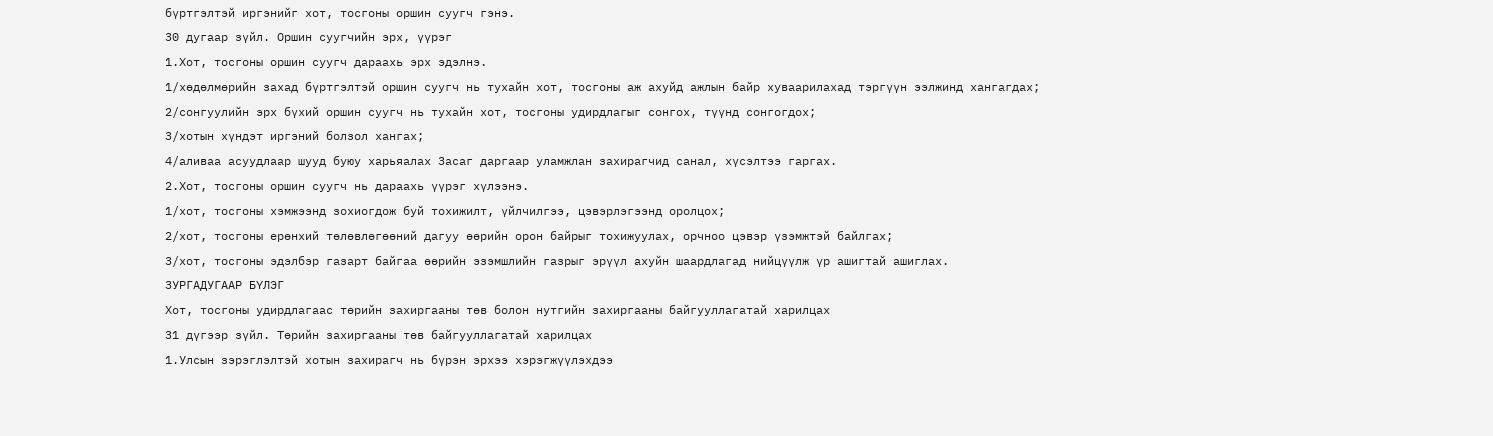бүртгэлтэй иргэнийг хот, тосгоны оршин суугч гэнэ.
30 дугаар зүйл. Оршин суугчийн эрх, үүрэг
1.Хот, тосгоны оршин суугч дараахь эрх эдэлнэ.
1/хөдөлмөрийн захад бүртгэлтэй оршин суугч нь тухайн хот, тосгоны аж ахуйд ажлын байр хуваарилахад тэргүүн ээлжинд хангагдах;
2/сонгуулийн эрх бүхий оршин суугч нь тухайн хот, тосгоны удирдлагыг сонгох, түүнд сонгогдох;
3/хотын хүндэт иргэний болзол хангах;
4/аливаа асуудлаар шууд буюу харьяалах Засаг даргаар уламжлан захирагчид санал, хүсэлтээ гаргах.
2.Хот, тосгоны оршин суугч нь дараахь үүрэг хүлээнэ.
1/хот, тосгоны хэмжээнд зохиогдож буй тохижилт, үйлчилгээ, цэвэрлэгээнд оролцох;
2/хот, тосгоны ерөнхий төлөвлөгөөний дагуу өөрийн орон байрыг тохижуулах, орчноо цэвэр үзэмжтэй байлгах;
3/хот, тосгоны эдэлбэр газарт байгаа өөрийн эзэмшлийн газрыг эрүүл ахуйн шаардлагад нийцүүлж үр ашигтай ашиглах.
ЗУРГАДУГААР БҮЛЭГ
Хот, тосгоны удирдлагаас төрийн захиргааны төв болон нутгийн захиргааны байгууллагатай харилцах
31 дүгээр зүйл. Төрийн захиргааны төв байгууллагатай харилцах
1.Улсын зэрэглэлтэй хотын захирагч нь бүрэн эрхээ хэрэгжүүлэхдээ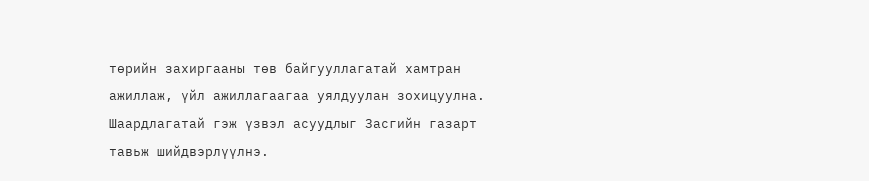төрийн захиргааны төв байгууллагатай хамтран ажиллаж, үйл ажиллагаагаа уялдуулан зохицуулна. Шаардлагатай гэж үзвэл асуудлыг Засгийн газарт тавьж шийдвэрлүүлнэ.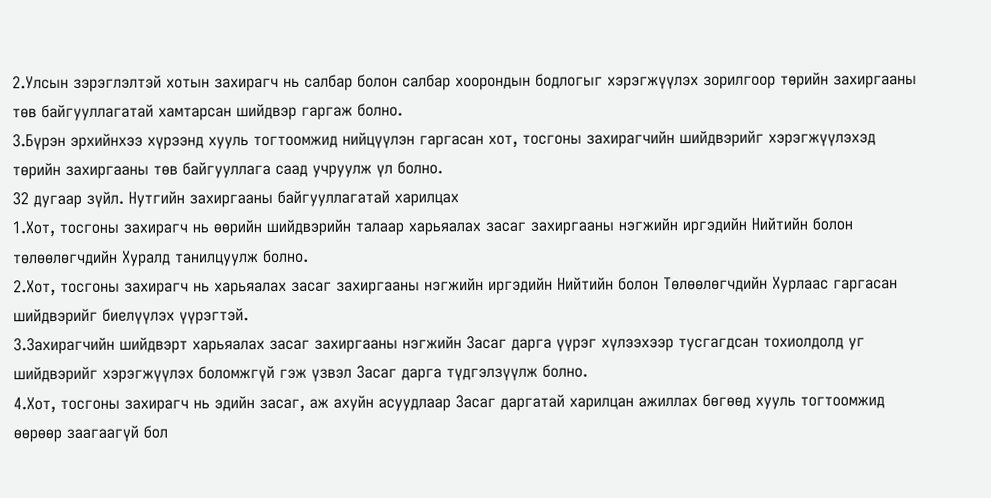2.Улсын зэрэглэлтэй хотын захирагч нь салбар болон салбар хоорондын бодлогыг хэрэгжүүлэх зорилгоор төрийн захиргааны төв байгууллагатай хамтарсан шийдвэр гаргаж болно.
3.Бүрэн эрхийнхээ хүрээнд хууль тогтоомжид нийцүүлэн гаргасан хот, тосгоны захирагчийн шийдвэрийг хэрэгжүүлэхэд төрийн захиргааны төв байгууллага саад учруулж үл болно.
32 дугаар зүйл. Нутгийн захиргааны байгууллагатай харилцах
1.Хот, тосгоны захирагч нь өөрийн шийдвэрийн талаар харьяалах засаг захиргааны нэгжийн иргэдийн Нийтийн болон төлөөлөгчдийн Хуралд танилцуулж болно.
2.Хот, тосгоны захирагч нь харьяалах засаг захиргааны нэгжийн иргэдийн Нийтийн болон Төлөөлөгчдийн Хурлаас гаргасан шийдвэрийг биелүүлэх үүрэгтэй.
3.Захирагчийн шийдвэрт харьяалах засаг захиргааны нэгжийн Засаг дарга үүрэг хүлээхээр тусгагдсан тохиолдолд уг шийдвэрийг хэрэгжүүлэх боломжгүй гэж үзвэл Засаг дарга түдгэлзүүлж болно.
4.Хот, тосгоны захирагч нь эдийн засаг, аж ахуйн асуудлаар Засаг даргатай харилцан ажиллах бөгөөд хууль тогтоомжид өөрөөр заагаагүй бол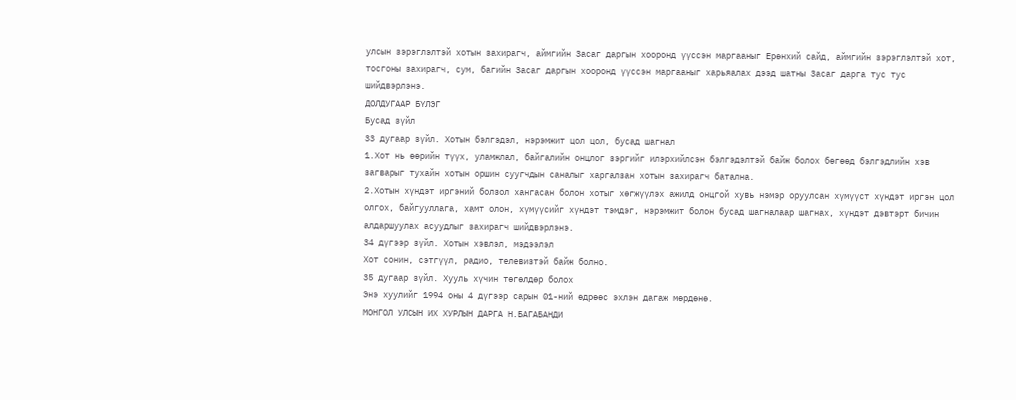улсын зэрэглэлтэй хотын захирагч, аймгийн Засаг даргын хооронд үүссэн маргааныг Ерөнхий сайд, аймгийн зэрэглэлтэй хот, тосгоны захирагч, сум, багийн Засаг даргын хооронд үүссэн маргааныг харьяалах дээд шатны Засаг дарга тус тус шийдвэрлэнэ.
ДОЛДУГААР БҮЛЭГ
Бусад зүйл
33 дугаар зүйл. Хотын бэлгэдэл, нэрэмжит цол цол, бусад шагнал
1.Хот нь өөрийн түүх, уламжлал, байгалийн онцлог зэргийг илэрхийлсэн бэлгэдэлтэй байж болох бөгөөд бэлгэдлийн хэв загварыг тухайн хотын оршин суугчдын саналыг харгалзан хотын захирагч батална.
2.Хотын хүндэт иргэний болзол хангасан болон хотыг хөгжүүлэх ажилд онцгой хувь нэмэр оруулсан хүмүүст хүндэт иргэн цол олгох, байгууллага, хамт олон, хүмүүсийг хүндэт тэмдэг, нэрэмжит болон бусад шагналаар шагнах, хүндэт дэвтэрт бичин алдаршуулах асуудлыг захирагч шийдвэрлэнэ.
34 дүгээр зүйл. Хотын хэвлэл, мэдээлэл
Хот сонин, сэтгүүл, радио, телевизтэй байж болно.
35 дугаар зүйл. Хууль хүчин төгөлдөр болох
Энэ хуулийг 1994 оны 4 дүгээр сарын 01-ний өдрөөс эхлэн дагаж мөрдөнө.
МОНГОЛ УЛСЫН ИХ ХУРЛЫН ДАРГА Н.БАГАБАНДИ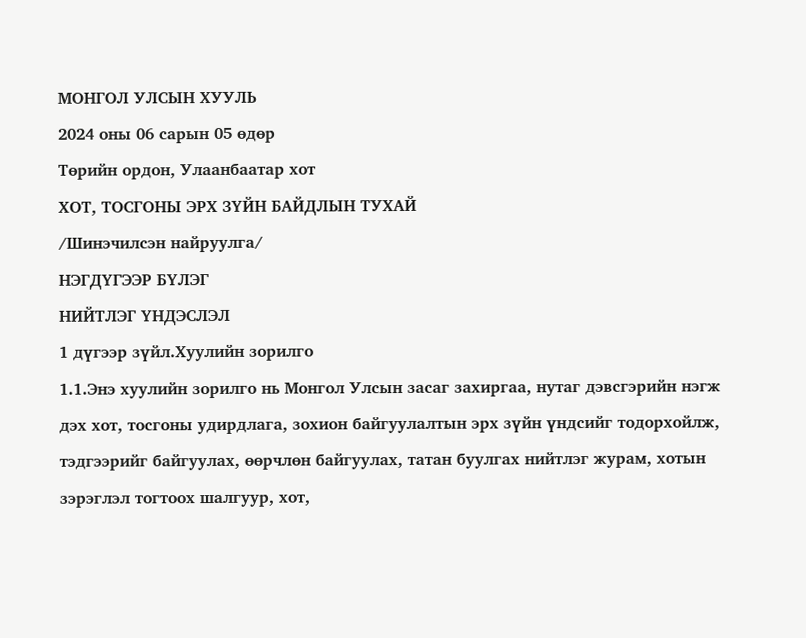МОНГОЛ УЛСЫН ХУУЛЬ
2024 оны 06 сарын 05 өдөр
Төрийн ордон, Улаанбаатар хот
ХОТ, ТОСГОНЫ ЭРХ ЗҮЙН БАЙДЛЫН ТУХАЙ
/Шинэчилсэн найруулга/
НЭГДҮГЭЭР БҮЛЭГ
НИЙТЛЭГ ҮНДЭСЛЭЛ
1 дүгээр зүйл.Хуулийн зорилго
1.1.Энэ хуулийн зорилго нь Монгол Улсын засаг захиргаа, нутаг дэвсгэрийн нэгж дэх хот, тосгоны удирдлага, зохион байгуулалтын эрх зүйн үндсийг тодорхойлж, тэдгээрийг байгуулах, өөрчлөн байгуулах, татан буулгах нийтлэг журам, хотын зэрэглэл тогтоох шалгуур, хот,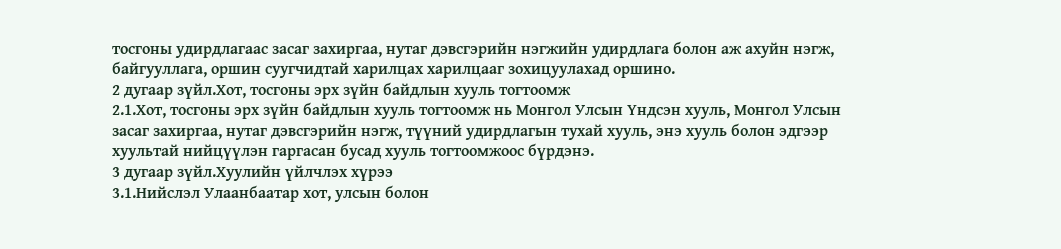тосгоны удирдлагаас засаг захиргаа, нутаг дэвсгэрийн нэгжийн удирдлага болон аж ахуйн нэгж, байгууллага, оршин суугчидтай харилцах харилцааг зохицуулахад оршино.
2 дугаар зүйл.Хот, тосгоны эрх зүйн байдлын хууль тогтоомж
2.1.Хот, тосгоны эрх зүйн байдлын хууль тогтоомж нь Монгол Улсын Үндсэн хууль, Монгол Улсын засаг захиргаа, нутаг дэвсгэрийн нэгж, түүний удирдлагын тухай хууль, энэ хууль болон эдгээр хуультай нийцүүлэн гаргасан бусад хууль тогтоомжоос бүрдэнэ.
3 дугаар зүйл.Хуулийн үйлчлэх хүрээ
3.1.Нийслэл Улаанбаатар хот, улсын болон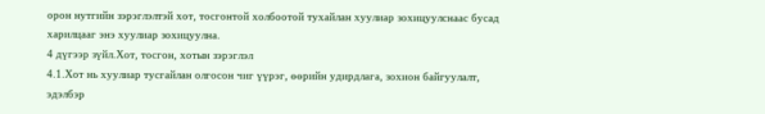орон нутгийн зэрэглэлтэй хот, тосгонтой холбоотой тухайлан хуулиар зохицуулснаас бусад харилцааг энэ хуулиар зохицуулна.
4 дүгээр зүйл.Хот, тосгон, хотын зэрэглэл
4.1.Хот нь хуулиар тусгайлан олгосон чиг үүрэг, өөрийн удирдлага, зохион байгуулалт, эдэлбэр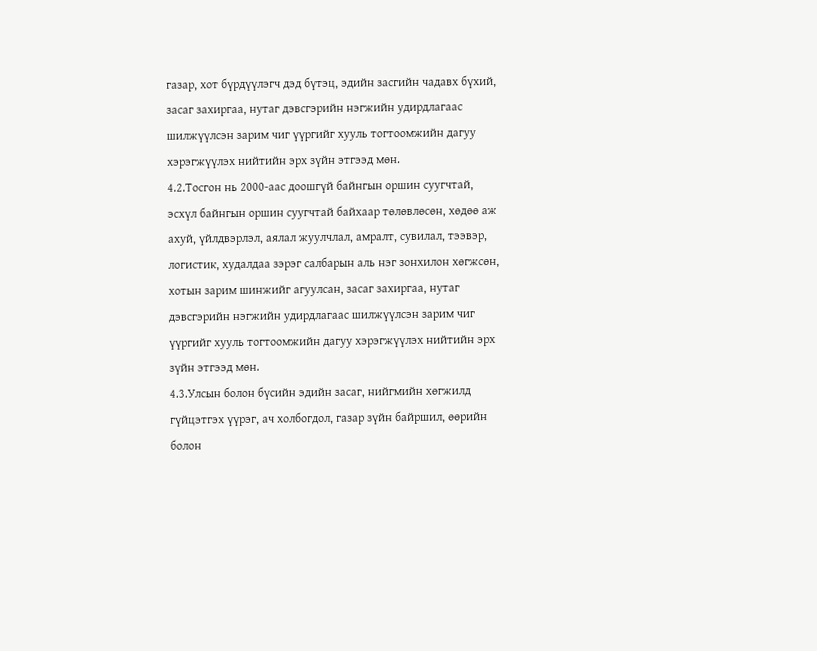газар, хот бүрдүүлэгч дэд бүтэц, эдийн засгийн чадавх бүхий, засаг захиргаа, нутаг дэвсгэрийн нэгжийн удирдлагаас шилжүүлсэн зарим чиг үүргийг хууль тогтоомжийн дагуу хэрэгжүүлэх нийтийн эрх зүйн этгээд мөн.
4.2.Тосгон нь 2000-аас доошгүй байнгын оршин суугчтай, эсхүл байнгын оршин суугчтай байхаар төлөвлөсөн, хөдөө аж ахуй, үйлдвэрлэл, аялал жуулчлал, амралт, сувилал, тээвэр, логистик, худалдаа зэрэг салбарын аль нэг зонхилон хөгжсөн, хотын зарим шинжийг агуулсан, засаг захиргаа, нутаг дэвсгэрийн нэгжийн удирдлагаас шилжүүлсэн зарим чиг үүргийг хууль тогтоомжийн дагуу хэрэгжүүлэх нийтийн эрх зүйн этгээд мөн.
4.3.Улсын болон бүсийн эдийн засаг, нийгмийн хөгжилд гүйцэтгэх үүрэг, ач холбогдол, газар зүйн байршил, өөрийн болон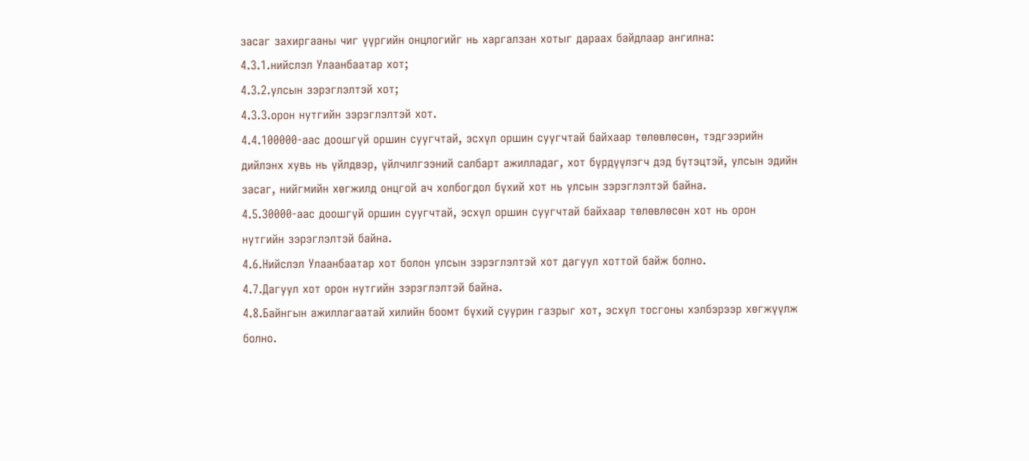засаг захиргааны чиг үүргийн онцлогийг нь харгалзан хотыг дараах байдлаар ангилна:
4.3.1.нийслэл Улаанбаатар хот;
4.3.2.улсын зэрэглэлтэй хот;
4.3.3.орон нутгийн зэрэглэлтэй хот.
4.4.100000-аас доошгүй оршин суугчтай, эсхүл оршин суугчтай байхаар төлөвлөсөн, тэдгээрийн дийлэнх хувь нь үйлдвэр, үйлчилгээний салбарт ажилладаг, хот бүрдүүлэгч дэд бүтэцтэй, улсын эдийн засаг, нийгмийн хөгжилд онцгой ач холбогдол бүхий хот нь улсын зэрэглэлтэй байна.
4.5.30000-аас доошгүй оршин суугчтай, эсхүл оршин суугчтай байхаар төлөвлөсөн хот нь орон нутгийн зэрэглэлтэй байна.
4.6.Нийслэл Улаанбаатар хот болон улсын зэрэглэлтэй хот дагуул хоттой байж болно.
4.7.Дагуул хот орон нутгийн зэрэглэлтэй байна.
4.8.Байнгын ажиллагаатай хилийн боомт бүхий суурин газрыг хот, эсхүл тосгоны хэлбэрээр хөгжүүлж болно.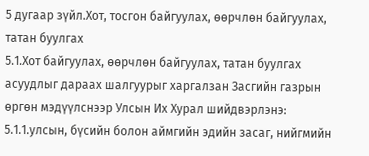5 дугаар зүйл.Хот, тосгон байгуулах, өөрчлөн байгуулах, татан буулгах
5.1.Хот байгуулах, өөрчлөн байгуулах, татан буулгах асуудлыг дараах шалгуурыг харгалзан Засгийн газрын өргөн мэдүүлснээр Улсын Их Хурал шийдвэрлэнэ:
5.1.1.улсын, бүсийн болон аймгийн эдийн засаг, нийгмийн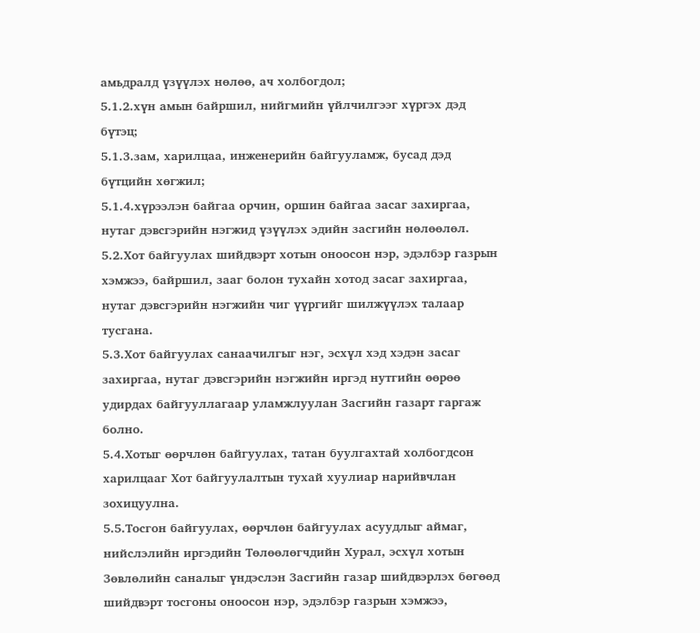амьдралд үзүүлэх нөлөө, ач холбогдол;
5.1.2.хүн амын байршил, нийгмийн үйлчилгээг хүргэх дэд бүтэц;
5.1.3.зам, харилцаа, инженерийн байгууламж, бусад дэд бүтцийн хөгжил;
5.1.4.хүрээлэн байгаа орчин, оршин байгаа засаг захиргаа, нутаг дэвсгэрийн нэгжид үзүүлэх эдийн засгийн нөлөөлөл.
5.2.Хот байгуулах шийдвэрт хотын оноосон нэр, эдэлбэр газрын хэмжээ, байршил, зааг болон тухайн хотод засаг захиргаа, нутаг дэвсгэрийн нэгжийн чиг үүргийг шилжүүлэх талаар тусгана.
5.3.Хот байгуулах санаачилгыг нэг, эсхүл хэд хэдэн засаг захиргаа, нутаг дэвсгэрийн нэгжийн иргэд нутгийн өөрөө удирдах байгууллагаар уламжлуулан Засгийн газарт гаргаж болно.
5.4.Хотыг өөрчлөн байгуулах, татан буулгахтай холбогдсон харилцааг Хот байгуулалтын тухай хуулиар нарийвчлан зохицуулна.
5.5.Тосгон байгуулах, өөрчлөн байгуулах асуудлыг аймаг, нийслэлийн иргэдийн Төлөөлөгчдийн Хурал, эсхүл хотын Зөвлөлийн саналыг үндэслэн Засгийн газар шийдвэрлэх бөгөөд шийдвэрт тосгоны оноосон нэр, эдэлбэр газрын хэмжээ,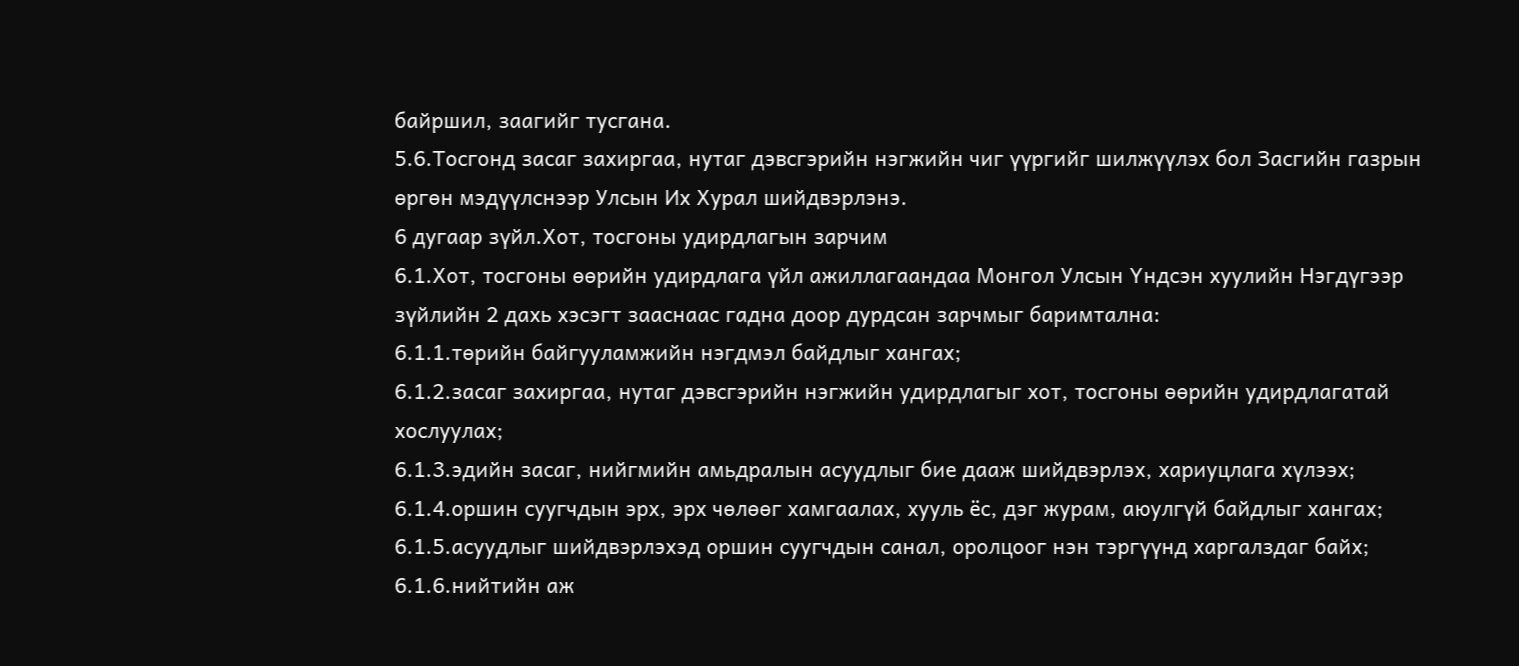байршил, заагийг тусгана.
5.6.Тосгонд засаг захиргаа, нутаг дэвсгэрийн нэгжийн чиг үүргийг шилжүүлэх бол Засгийн газрын өргөн мэдүүлснээр Улсын Их Хурал шийдвэрлэнэ.
6 дугаар зүйл.Хот, тосгоны удирдлагын зарчим
6.1.Хот, тосгоны өөрийн удирдлага үйл ажиллагаандаа Монгол Улсын Үндсэн хуулийн Нэгдүгээр зүйлийн 2 дахь хэсэгт зааснаас гадна доор дурдсан зарчмыг баримтална:
6.1.1.төрийн байгууламжийн нэгдмэл байдлыг хангах;
6.1.2.засаг захиргаа, нутаг дэвсгэрийн нэгжийн удирдлагыг хот, тосгоны өөрийн удирдлагатай хослуулах;
6.1.3.эдийн засаг, нийгмийн амьдралын асуудлыг бие дааж шийдвэрлэх, хариуцлага хүлээх;
6.1.4.оршин суугчдын эрх, эрх чөлөөг хамгаалах, хууль ёс, дэг журам, аюулгүй байдлыг хангах;
6.1.5.асуудлыг шийдвэрлэхэд оршин суугчдын санал, оролцоог нэн тэргүүнд харгалздаг байх;
6.1.6.нийтийн аж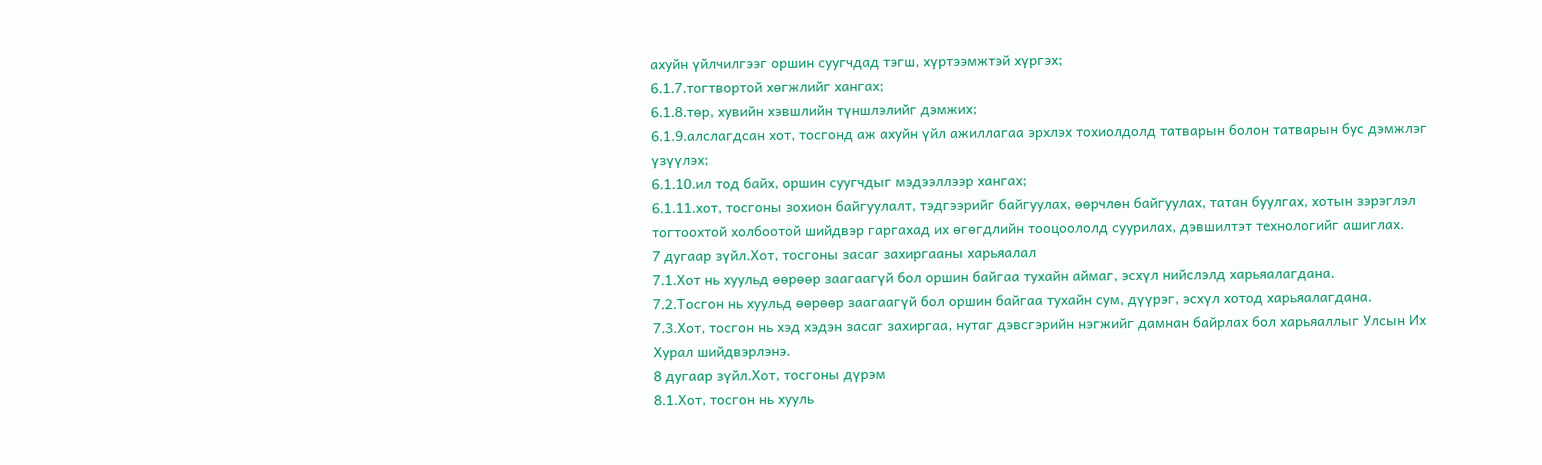ахуйн үйлчилгээг оршин суугчдад тэгш, хүртээмжтэй хүргэх;
6.1.7.тогтвортой хөгжлийг хангах;
6.1.8.төр, хувийн хэвшлийн түншлэлийг дэмжих;
6.1.9.алслагдсан хот, тосгонд аж ахуйн үйл ажиллагаа эрхлэх тохиолдолд татварын болон татварын бус дэмжлэг үзүүлэх;
6.1.10.ил тод байх, оршин суугчдыг мэдээллээр хангах;
6.1.11.хот, тосгоны зохион байгуулалт, тэдгээрийг байгуулах, өөрчлөн байгуулах, татан буулгах, хотын зэрэглэл тогтоохтой холбоотой шийдвэр гаргахад их өгөгдлийн тооцоололд суурилах, дэвшилтэт технологийг ашиглах.
7 дугаар зүйл.Хот, тосгоны засаг захиргааны харьяалал
7.1.Хот нь хуульд өөрөөр заагаагүй бол оршин байгаа тухайн аймаг, эсхүл нийслэлд харьяалагдана.
7.2.Тосгон нь хуульд өөрөөр заагаагүй бол оршин байгаа тухайн сум, дүүрэг, эсхүл хотод харьяалагдана.
7.3.Хот, тосгон нь хэд хэдэн засаг захиргаа, нутаг дэвсгэрийн нэгжийг дамнан байрлах бол харьяаллыг Улсын Их Хурал шийдвэрлэнэ.
8 дугаар зүйл.Хот, тосгоны дүрэм
8.1.Хот, тосгон нь хууль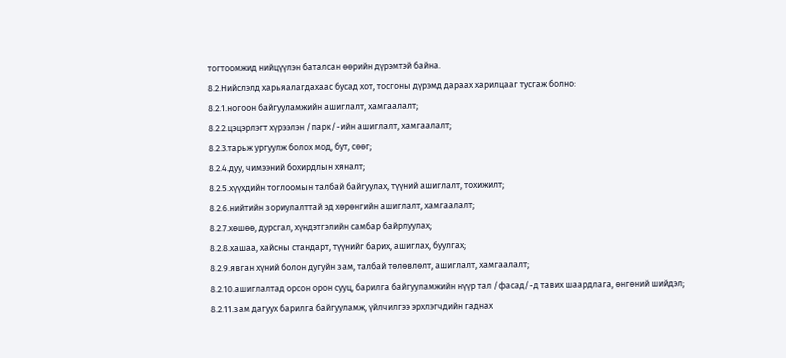тогтоомжид нийцүүлэн баталсан өөрийн дүрэмтэй байна.
8.2.Нийслэлд харьяалагдахаас бусад хот, тосгоны дүрэмд дараах харилцааг тусгаж болно:
8.2.1.ногоон байгууламжийн ашиглалт, хамгаалалт;
8.2.2.цэцэрлэгт хүрээлэн /парк/-ийн ашиглалт, хамгаалалт;
8.2.3.тарьж ургуулж болох мод, бут, сөөг;
8.2.4.дуу, чимээний бохирдлын хяналт;
8.2.5.хүүхдийн тоглоомын талбай байгуулах, түүний ашиглалт, тохижилт;
8.2.6.нийтийн зориулалттай эд хөрөнгийн ашиглалт, хамгаалалт;
8.2.7.хөшөө, дурсгал, хүндэтгэлийн самбар байрлуулах;
8.2.8.хашаа, хайсны стандарт, түүнийг барих, ашиглах, буулгах;
8.2.9.явган хүний болон дугуйн зам, талбай төлөвлөлт, ашиглалт, хамгаалалт;
8.2.10.ашиглалтад орсон орон сууц, барилга байгууламжийн нүүр тал /фасад/-д тавих шаардлага, өнгөний шийдэл;
8.2.11.зам дагуух барилга байгууламж, үйлчилгээ эрхлэгчдийн гаднах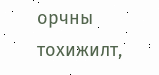орчны тохижилт,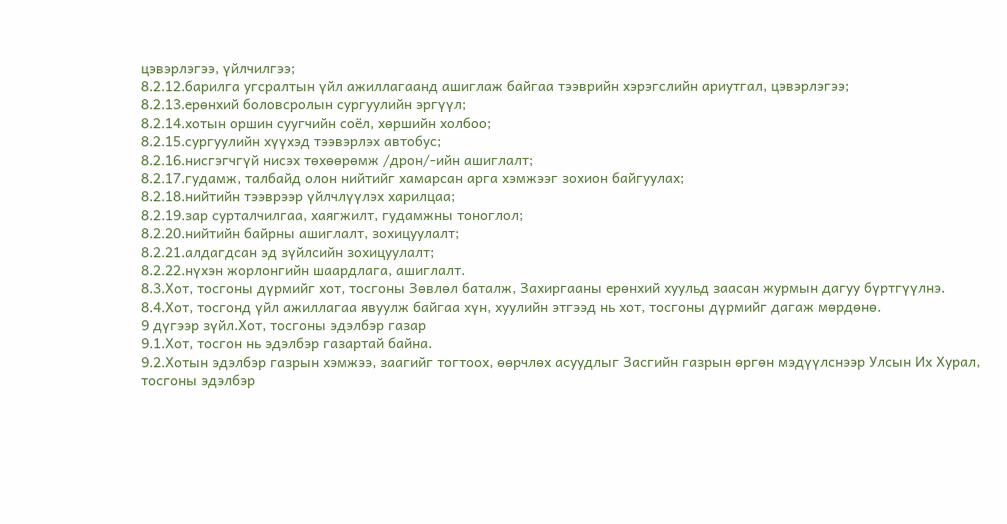цэвэрлэгээ, үйлчилгээ;
8.2.12.барилга угсралтын үйл ажиллагаанд ашиглаж байгаа тээврийн хэрэгслийн ариутгал, цэвэрлэгээ;
8.2.13.ерөнхий боловсролын сургуулийн эргүүл;
8.2.14.хотын оршин суугчийн соёл, хөршийн холбоо;
8.2.15.сургуулийн хүүхэд тээвэрлэх автобус;
8.2.16.нисгэгчгүй нисэх төхөөрөмж /дрон/-ийн ашиглалт;
8.2.17.гудамж, талбайд олон нийтийг хамарсан арга хэмжээг зохион байгуулах;
8.2.18.нийтийн тээврээр үйлчлүүлэх харилцаа;
8.2.19.зар сурталчилгаа, хаягжилт, гудамжны тоноглол;
8.2.20.нийтийн байрны ашиглалт, зохицуулалт;
8.2.21.алдагдсан эд зүйлсийн зохицуулалт;
8.2.22.нүхэн жорлонгийн шаардлага, ашиглалт.
8.3.Хот, тосгоны дүрмийг хот, тосгоны Зөвлөл баталж, Захиргааны ерөнхий хуульд заасан журмын дагуу бүртгүүлнэ.
8.4.Хот, тосгонд үйл ажиллагаа явуулж байгаа хүн, хуулийн этгээд нь хот, тосгоны дүрмийг дагаж мөрдөнө.
9 дүгээр зүйл.Хот, тосгоны эдэлбэр газар
9.1.Хот, тосгон нь эдэлбэр газартай байна.
9.2.Хотын эдэлбэр газрын хэмжээ, заагийг тогтоох, өөрчлөх асуудлыг Засгийн газрын өргөн мэдүүлснээр Улсын Их Хурал, тосгоны эдэлбэр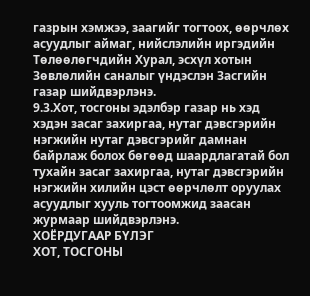газрын хэмжээ, заагийг тогтоох, өөрчлөх асуудлыг аймаг, нийслэлийн иргэдийн Төлөөлөгчдийн Хурал, эсхүл хотын Зөвлөлийн саналыг үндэслэн Засгийн газар шийдвэрлэнэ.
9.3.Хот, тосгоны эдэлбэр газар нь хэд хэдэн засаг захиргаа, нутаг дэвсгэрийн нэгжийн нутаг дэвсгэрийг дамнан байрлаж болох бөгөөд шаардлагатай бол тухайн засаг захиргаа, нутаг дэвсгэрийн нэгжийн хилийн цэст өөрчлөлт оруулах асуудлыг хууль тогтоомжид заасан журмаар шийдвэрлэнэ.
ХОЁРДУГААР БҮЛЭГ
ХОТ, ТОСГОНЫ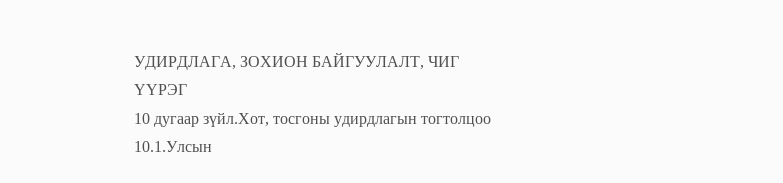УДИРДЛАГА, ЗОХИОН БАЙГУУЛАЛТ, ЧИГ ҮҮРЭГ
10 дугаар зүйл.Хот, тосгоны удирдлагын тогтолцоо
10.1.Улсын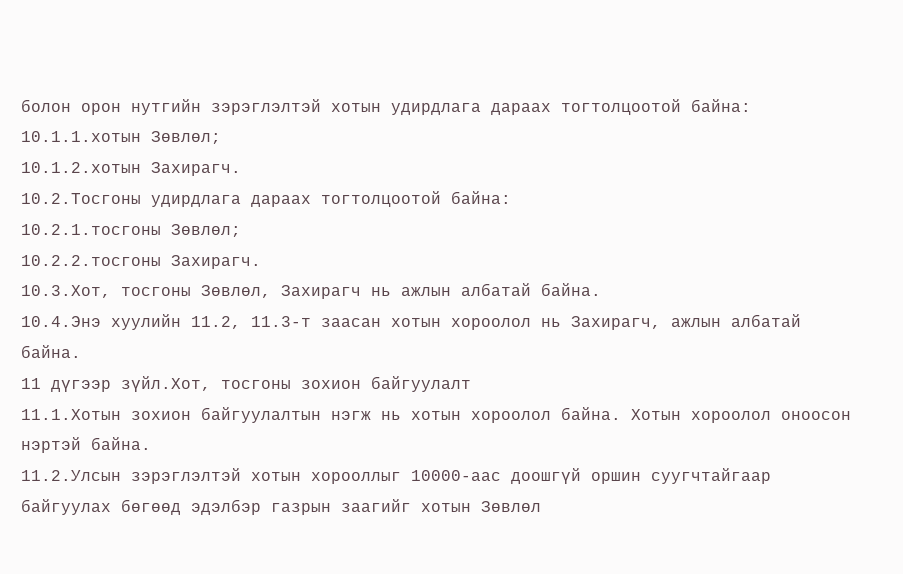болон орон нутгийн зэрэглэлтэй хотын удирдлага дараах тогтолцоотой байна:
10.1.1.хотын Зөвлөл;
10.1.2.хотын Захирагч.
10.2.Тосгоны удирдлага дараах тогтолцоотой байна:
10.2.1.тосгоны Зөвлөл;
10.2.2.тосгоны Захирагч.
10.3.Хот, тосгоны Зөвлөл, Захирагч нь ажлын албатай байна.
10.4.Энэ хуулийн 11.2, 11.3-т заасан хотын хороолол нь Захирагч, ажлын албатай байна.
11 дүгээр зүйл.Хот, тосгоны зохион байгуулалт
11.1.Хотын зохион байгуулалтын нэгж нь хотын хороолол байна. Хотын хороолол оноосон нэртэй байна.
11.2.Улсын зэрэглэлтэй хотын хорооллыг 10000-аас доошгүй оршин суугчтайгаар байгуулах бөгөөд эдэлбэр газрын заагийг хотын Зөвлөл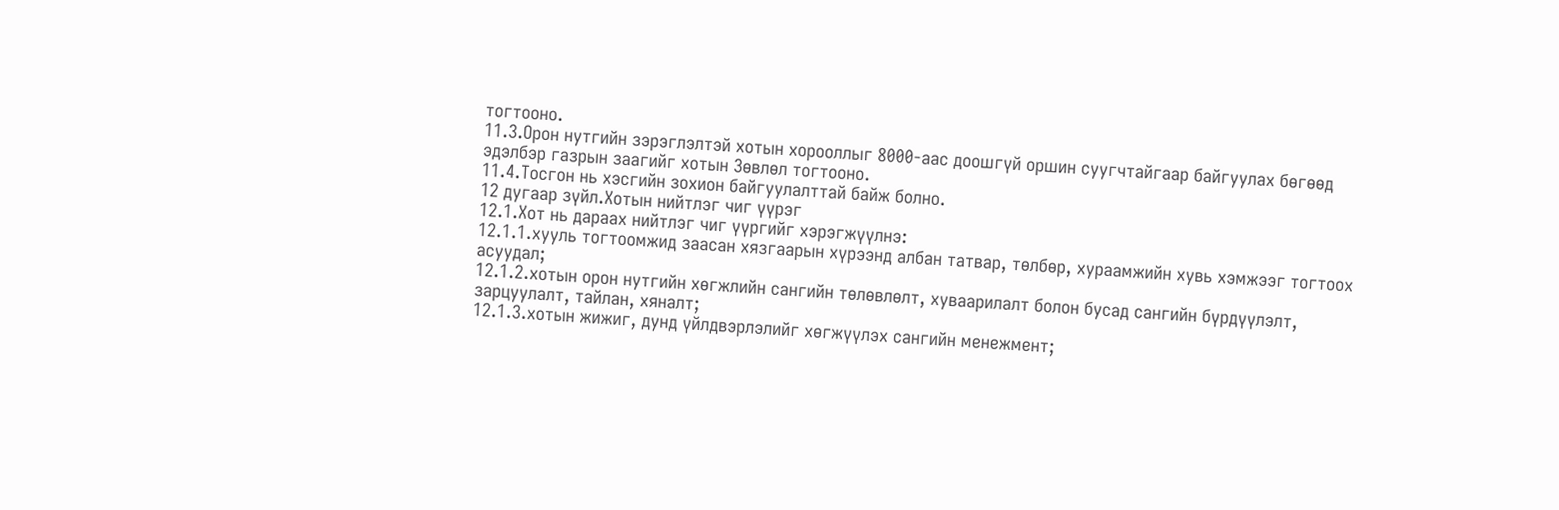тогтооно.
11.3.Орон нутгийн зэрэглэлтэй хотын хорооллыг 8000-аас доошгүй оршин суугчтайгаар байгуулах бөгөөд эдэлбэр газрын заагийг хотын Зөвлөл тогтооно.
11.4.Тосгон нь хэсгийн зохион байгуулалттай байж болно.
12 дугаар зүйл.Хотын нийтлэг чиг үүрэг
12.1.Хот нь дараах нийтлэг чиг үүргийг хэрэгжүүлнэ:
12.1.1.хууль тогтоомжид заасан хязгаарын хүрээнд албан татвар, төлбөр, хураамжийн хувь хэмжээг тогтоох асуудал;
12.1.2.хотын орон нутгийн хөгжлийн сангийн төлөвлөлт, хуваарилалт болон бусад сангийн бүрдүүлэлт, зарцуулалт, тайлан, хяналт;
12.1.3.хотын жижиг, дунд үйлдвэрлэлийг хөгжүүлэх сангийн менежмент;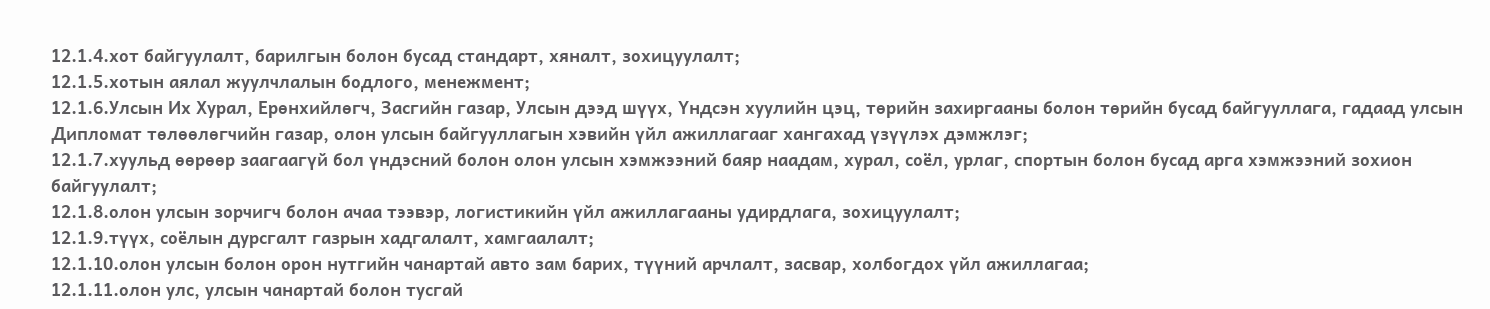12.1.4.хот байгуулалт, барилгын болон бусад стандарт, хяналт, зохицуулалт;
12.1.5.хотын аялал жуулчлалын бодлого, менежмент;
12.1.6.Улсын Их Хурал, Ерөнхийлөгч, Засгийн газар, Улсын дээд шүүх, Үндсэн хуулийн цэц, төрийн захиргааны болон төрийн бусад байгууллага, гадаад улсын Дипломат төлөөлөгчийн газар, олон улсын байгууллагын хэвийн үйл ажиллагааг хангахад үзүүлэх дэмжлэг;
12.1.7.хуульд өөрөөр заагаагүй бол үндэсний болон олон улсын хэмжээний баяр наадам, хурал, соёл, урлаг, спортын болон бусад арга хэмжээний зохион байгуулалт;
12.1.8.олон улсын зорчигч болон ачаа тээвэр, логистикийн үйл ажиллагааны удирдлага, зохицуулалт;
12.1.9.түүх, соёлын дурсгалт газрын хадгалалт, хамгаалалт;
12.1.10.олон улсын болон орон нутгийн чанартай авто зам барих, түүний арчлалт, засвар, холбогдох үйл ажиллагаа;
12.1.11.олон улс, улсын чанартай болон тусгай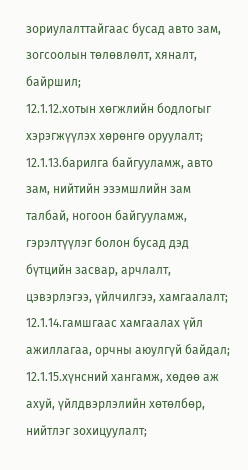зориулалттайгаас бусад авто зам, зогсоолын төлөвлөлт, хяналт, байршил;
12.1.12.хотын хөгжлийн бодлогыг хэрэгжүүлэх хөрөнгө оруулалт;
12.1.13.барилга байгууламж, авто зам, нийтийн эзэмшлийн зам талбай, ногоон байгууламж, гэрэлтүүлэг болон бусад дэд бүтцийн засвар, арчлалт, цэвэрлэгээ, үйлчилгээ, хамгаалалт;
12.1.14.гамшгаас хамгаалах үйл ажиллагаа, орчны аюулгүй байдал;
12.1.15.хүнсний хангамж, хөдөө аж ахуй, үйлдвэрлэлийн хөтөлбөр, нийтлэг зохицуулалт;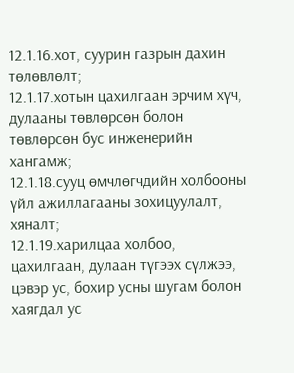12.1.16.хот, суурин газрын дахин төлөвлөлт;
12.1.17.хотын цахилгаан эрчим хүч, дулааны төвлөрсөн болон төвлөрсөн бус инженерийн хангамж;
12.1.18.сууц өмчлөгчдийн холбооны үйл ажиллагааны зохицуулалт, хяналт;
12.1.19.харилцаа холбоо, цахилгаан, дулаан түгээх сүлжээ, цэвэр ус, бохир усны шугам болон хаягдал ус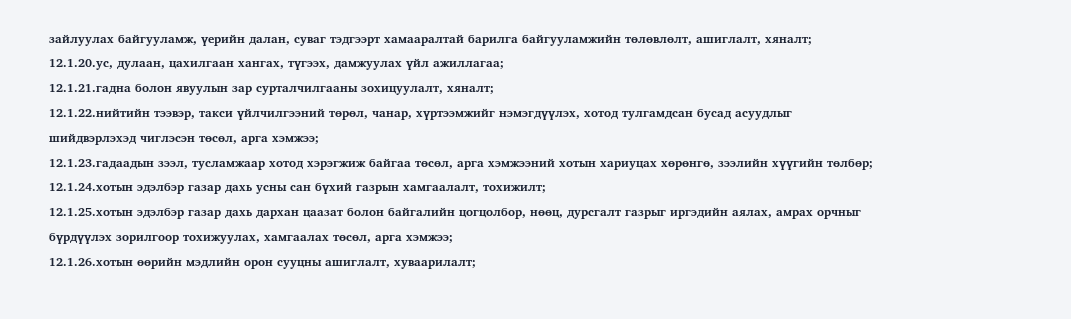зайлуулах байгууламж, үерийн далан, суваг тэдгээрт хамааралтай барилга байгууламжийн төлөвлөлт, ашиглалт, хяналт;
12.1.20.ус, дулаан, цахилгаан хангах, түгээх, дамжуулах үйл ажиллагаа;
12.1.21.гадна болон явуулын зар сурталчилгааны зохицуулалт, хяналт;
12.1.22.нийтийн тээвэр, такси үйлчилгээний төрөл, чанар, хүртээмжийг нэмэгдүүлэх, хотод тулгамдсан бусад асуудлыг шийдвэрлэхэд чиглэсэн төсөл, арга хэмжээ;
12.1.23.гадаадын зээл, тусламжаар хотод хэрэгжиж байгаа төсөл, арга хэмжээний хотын хариуцах хөрөнгө, зээлийн хүүгийн төлбөр;
12.1.24.хотын эдэлбэр газар дахь усны сан бүхий газрын хамгаалалт, тохижилт;
12.1.25.хотын эдэлбэр газар дахь дархан цаазат болон байгалийн цогцолбор, нөөц, дурсгалт газрыг иргэдийн аялах, амрах орчныг бүрдүүлэх зорилгоор тохижуулах, хамгаалах төсөл, арга хэмжээ;
12.1.26.хотын өөрийн мэдлийн орон сууцны ашиглалт, хуваарилалт;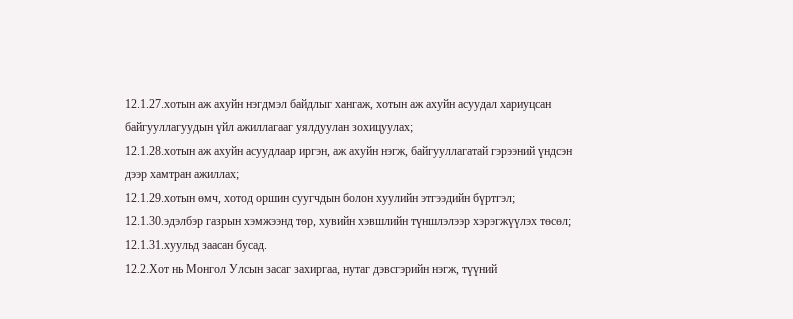12.1.27.хотын аж ахуйн нэгдмэл байдлыг хангаж, хотын аж ахуйн асуудал хариуцсан байгууллагуудын үйл ажиллагааг уялдуулан зохицуулах;
12.1.28.хотын аж ахуйн асуудлаар иргэн, аж ахуйн нэгж, байгууллагатай гэрээний үндсэн дээр хамтран ажиллах;
12.1.29.хотын өмч, хотод оршин суугчдын болон хуулийн этгээдийн бүртгэл;
12.1.30.эдэлбэр газрын хэмжээнд төр, хувийн хэвшлийн түншлэлээр хэрэгжүүлэх төсөл;
12.1.31.хуульд заасан бусад.
12.2.Хот нь Монгол Улсын засаг захиргаа, нутаг дэвсгэрийн нэгж, түүний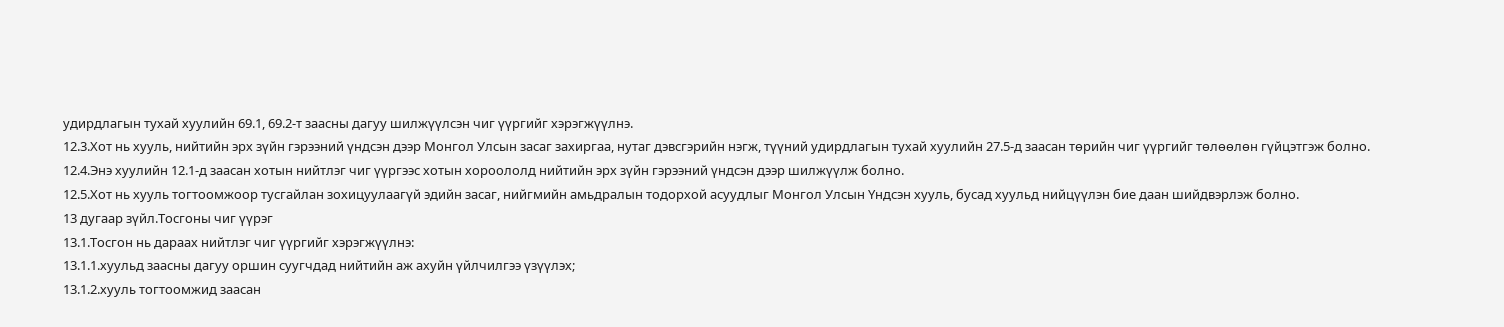удирдлагын тухай хуулийн 69.1, 69.2-т заасны дагуу шилжүүлсэн чиг үүргийг хэрэгжүүлнэ.
12.3.Хот нь хууль, нийтийн эрх зүйн гэрээний үндсэн дээр Монгол Улсын засаг захиргаа, нутаг дэвсгэрийн нэгж, түүний удирдлагын тухай хуулийн 27.5-д заасан төрийн чиг үүргийг төлөөлөн гүйцэтгэж болно.
12.4.Энэ хуулийн 12.1-д заасан хотын нийтлэг чиг үүргээс хотын хороололд нийтийн эрх зүйн гэрээний үндсэн дээр шилжүүлж болно.
12.5.Хот нь хууль тогтоомжоор тусгайлан зохицуулаагүй эдийн засаг, нийгмийн амьдралын тодорхой асуудлыг Монгол Улсын Үндсэн хууль, бусад хуульд нийцүүлэн бие даан шийдвэрлэж болно.
13 дугаар зүйл.Тосгоны чиг үүрэг
13.1.Тосгон нь дараах нийтлэг чиг үүргийг хэрэгжүүлнэ:
13.1.1.хуульд заасны дагуу оршин суугчдад нийтийн аж ахуйн үйлчилгээ үзүүлэх;
13.1.2.хууль тогтоомжид заасан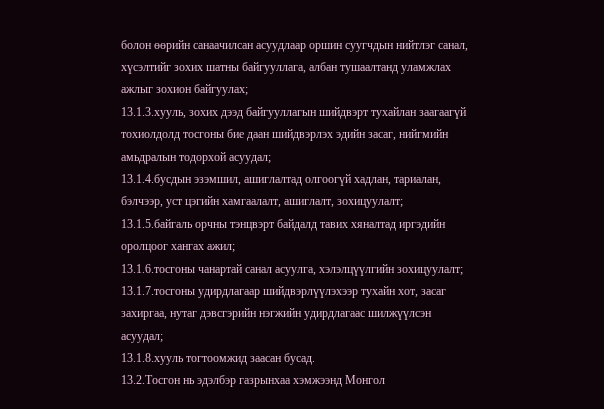болон өөрийн санаачилсан асуудлаар оршин суугчдын нийтлэг санал, хүсэлтийг зохих шатны байгууллага, албан тушаалтанд уламжлах ажлыг зохион байгуулах;
13.1.3.хууль, зохих дээд байгууллагын шийдвэрт тухайлан заагаагүй тохиолдолд тосгоны бие даан шийдвэрлэх эдийн засаг, нийгмийн амьдралын тодорхой асуудал;
13.1.4.бусдын эзэмшил, ашиглалтад олгоогүй хадлан, тариалан, бэлчээр, уст цэгийн хамгаалалт, ашиглалт, зохицуулалт;
13.1.5.байгаль орчны тэнцвэрт байдалд тавих хяналтад иргэдийн оролцоог хангах ажил;
13.1.6.тосгоны чанартай санал асуулга, хэлэлцүүлгийн зохицуулалт;
13.1.7.тосгоны удирдлагаар шийдвэрлүүлэхээр тухайн хот, засаг захиргаа, нутаг дэвсгэрийн нэгжийн удирдлагаас шилжүүлсэн асуудал;
13.1.8.хууль тогтоомжид заасан бусад.
13.2.Тосгон нь эдэлбэр газрынхаа хэмжээнд Монгол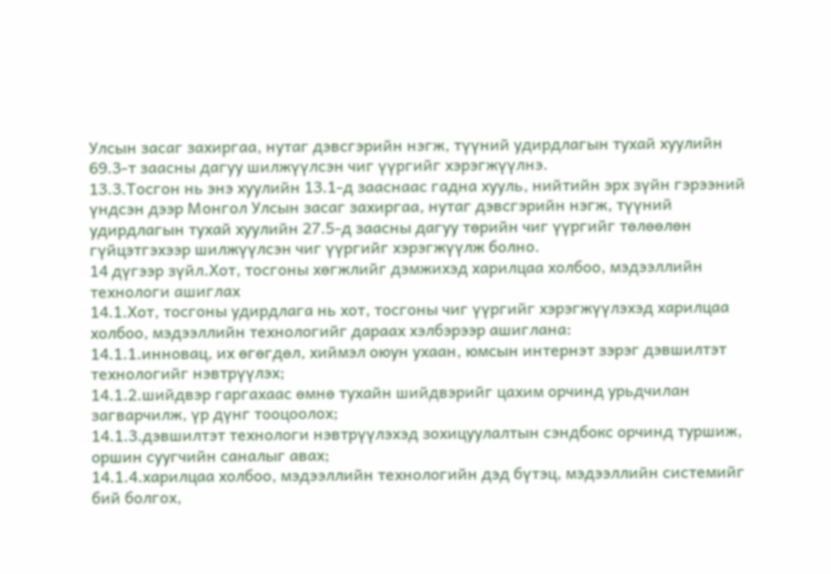Улсын засаг захиргаа, нутаг дэвсгэрийн нэгж, түүний удирдлагын тухай хуулийн 69.3-т заасны дагуу шилжүүлсэн чиг үүргийг хэрэгжүүлнэ.
13.3.Тосгон нь энэ хуулийн 13.1-д зааснаас гадна хууль, нийтийн эрх зүйн гэрээний үндсэн дээр Монгол Улсын засаг захиргаа, нутаг дэвсгэрийн нэгж, түүний удирдлагын тухай хуулийн 27.5-д заасны дагуу төрийн чиг үүргийг төлөөлөн гүйцэтгэхээр шилжүүлсэн чиг үүргийг хэрэгжүүлж болно.
14 дүгээр зүйл.Хот, тосгоны хөгжлийг дэмжихэд харилцаа холбоо, мэдээллийн технологи ашиглах
14.1.Хот, тосгоны удирдлага нь хот, тосгоны чиг үүргийг хэрэгжүүлэхэд харилцаа холбоо, мэдээллийн технологийг дараах хэлбэрээр ашиглана:
14.1.1.инновац, их өгөгдөл, хиймэл оюун ухаан, юмсын интернэт зэрэг дэвшилтэт технологийг нэвтрүүлэх;
14.1.2.шийдвэр гаргахаас өмнө тухайн шийдвэрийг цахим орчинд урьдчилан загварчилж, үр дүнг тооцоолох;
14.1.3.дэвшилтэт технологи нэвтрүүлэхэд зохицуулалтын сэндбокс орчинд туршиж, оршин суугчийн саналыг авах;
14.1.4.харилцаа холбоо, мэдээллийн технологийн дэд бүтэц, мэдээллийн системийг бий болгох,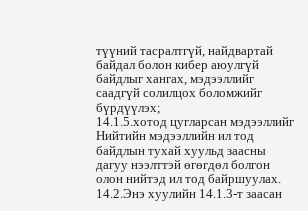түүний тасралтгүй, найдвартай байдал болон кибер аюулгүй байдлыг хангах, мэдээллийг саадгүй солилцох боломжийг бүрдүүлэх;
14.1.5.хотод цугларсан мэдээллийг Нийтийн мэдээллийн ил тод байдлын тухай хуульд заасны дагуу нээлттэй өгөгдөл болгон олон нийтэд ил тод байршуулах.
14.2.Энэ хуулийн 14.1.3-т заасан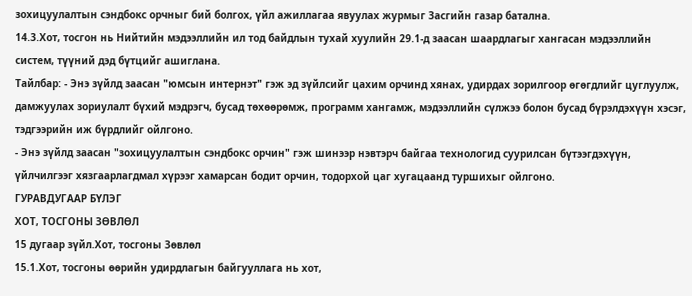зохицуулалтын сэндбокс орчныг бий болгох, үйл ажиллагаа явуулах журмыг Засгийн газар батална.
14.3.Хот, тосгон нь Нийтийн мэдээллийн ил тод байдлын тухай хуулийн 29.1-д заасан шаардлагыг хангасан мэдээллийн систем, түүний дэд бүтцийг ашиглана.
Тайлбар: - Энэ зүйлд заасан "юмсын интернэт" гэж эд зүйлсийг цахим орчинд хянах, удирдах зорилгоор өгөгдлийг цуглуулж, дамжуулах зориулалт бүхий мэдрэгч, бусад төхөөрөмж, программ хангамж, мэдээллийн сүлжээ болон бусад бүрэлдэхүүн хэсэг, тэдгээрийн иж бүрдлийг ойлгоно.
- Энэ зүйлд заасан "зохицуулалтын сэндбокс орчин" гэж шинээр нэвтэрч байгаа технологид суурилсан бүтээгдэхүүн, үйлчилгээг хязгаарлагдмал хүрээг хамарсан бодит орчин, тодорхой цаг хугацаанд туршихыг ойлгоно.
ГУРАВДУГААР БҮЛЭГ
ХОТ, ТОСГОНЫ ЗӨВЛӨЛ
15 дугаар зүйл.Хот, тосгоны Зөвлөл
15.1.Хот, тосгоны өөрийн удирдлагын байгууллага нь хот,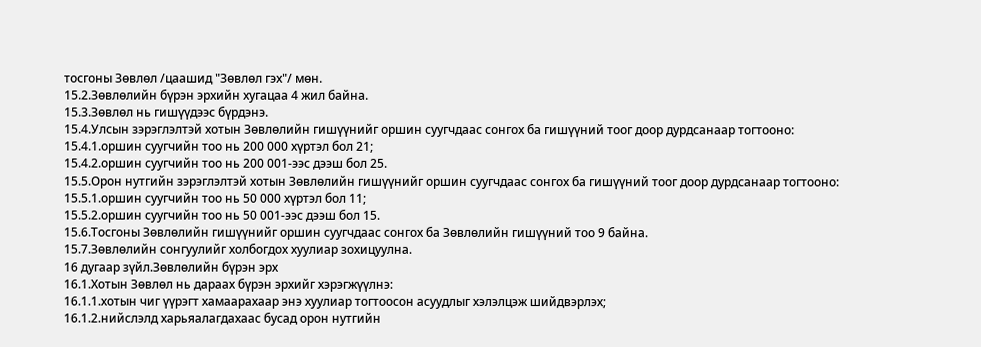тосгоны Зөвлөл /цаашид "Зөвлөл гэх"/ мөн.
15.2.Зөвлөлийн бүрэн эрхийн хугацаа 4 жил байна.
15.3.Зөвлөл нь гишүүдээс бүрдэнэ.
15.4.Улсын зэрэглэлтэй хотын Зөвлөлийн гишүүнийг оршин суугчдаас сонгох ба гишүүний тоог доор дурдсанаар тогтооно:
15.4.1.оршин суугчийн тоо нь 200 000 хүртэл бол 21;
15.4.2.оршин суугчийн тоо нь 200 001-ээс дээш бол 25.
15.5.Орон нутгийн зэрэглэлтэй хотын Зөвлөлийн гишүүнийг оршин суугчдаас сонгох ба гишүүний тоог доор дурдсанаар тогтооно:
15.5.1.оршин суугчийн тоо нь 50 000 хүртэл бол 11;
15.5.2.оршин суугчийн тоо нь 50 001-ээс дээш бол 15.
15.6.Тосгоны Зөвлөлийн гишүүнийг оршин суугчдаас сонгох ба Зөвлөлийн гишүүний тоо 9 байна.
15.7.Зөвлөлийн сонгуулийг холбогдох хуулиар зохицуулна.
16 дугаар зүйл.Зөвлөлийн бүрэн эрх
16.1.Хотын Зөвлөл нь дараах бүрэн эрхийг хэрэгжүүлнэ:
16.1.1.хотын чиг үүрэгт хамаарахаар энэ хуулиар тогтоосон асуудлыг хэлэлцэж шийдвэрлэх;
16.1.2.нийслэлд харьяалагдахаас бусад орон нутгийн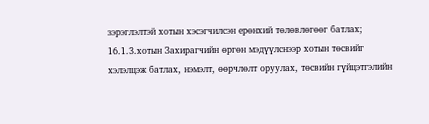зэрэглэлтэй хотын хэсэгчилсэн ерөнхий төлөвлөгөөг батлах;
16.1.3.хотын Захирагчийн өргөн мэдүүлснээр хотын төсвийг хэлэлцэж батлах, нэмэлт, өөрчлөлт оруулах, төсвийн гүйцэтгэлийн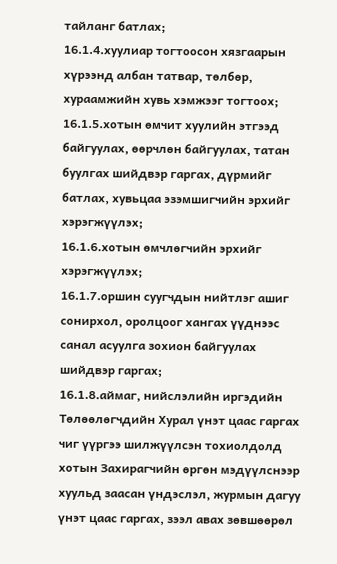тайланг батлах;
16.1.4.хуулиар тогтоосон хязгаарын хүрээнд албан татвар, төлбөр, хураамжийн хувь хэмжээг тогтоох;
16.1.5.хотын өмчит хуулийн этгээд байгуулах, өөрчлөн байгуулах, татан буулгах шийдвэр гаргах, дүрмийг батлах, хувьцаа эзэмшигчийн эрхийг хэрэгжүүлэх;
16.1.6.хотын өмчлөгчийн эрхийг хэрэгжүүлэх;
16.1.7.оршин суугчдын нийтлэг ашиг сонирхол, оролцоог хангах үүднээс санал асуулга зохион байгуулах шийдвэр гаргах;
16.1.8.аймаг, нийслэлийн иргэдийн Төлөөлөгчдийн Хурал үнэт цаас гаргах чиг үүргээ шилжүүлсэн тохиолдолд хотын Захирагчийн өргөн мэдүүлснээр хуульд заасан үндэслэл, журмын дагуу үнэт цаас гаргах, зээл авах зөвшөөрөл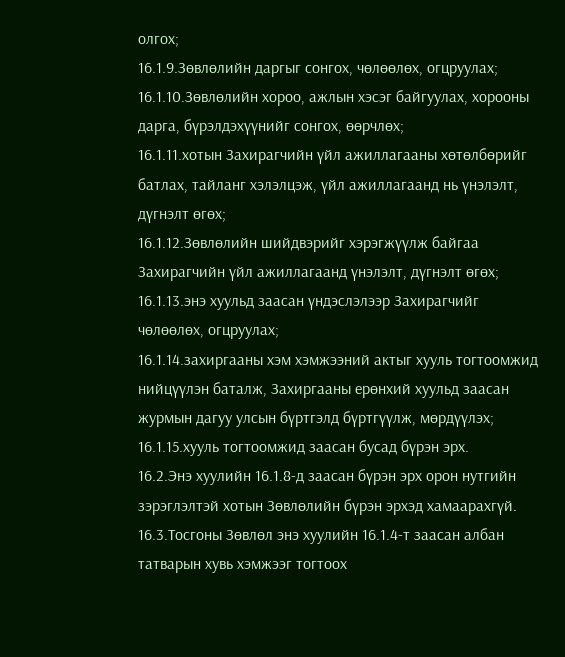олгох;
16.1.9.Зөвлөлийн даргыг сонгох, чөлөөлөх, огцруулах;
16.1.10.Зөвлөлийн хороо, ажлын хэсэг байгуулах, хорооны дарга, бүрэлдэхүүнийг сонгох, өөрчлөх;
16.1.11.хотын Захирагчийн үйл ажиллагааны хөтөлбөрийг батлах, тайланг хэлэлцэж, үйл ажиллагаанд нь үнэлэлт, дүгнэлт өгөх;
16.1.12.Зөвлөлийн шийдвэрийг хэрэгжүүлж байгаа Захирагчийн үйл ажиллагаанд үнэлэлт, дүгнэлт өгөх;
16.1.13.энэ хуульд заасан үндэслэлээр Захирагчийг чөлөөлөх, огцруулах;
16.1.14.захиргааны хэм хэмжээний актыг хууль тогтоомжид нийцүүлэн баталж, Захиргааны ерөнхий хуульд заасан журмын дагуу улсын бүртгэлд бүртгүүлж, мөрдүүлэх;
16.1.15.хууль тогтоомжид заасан бусад бүрэн эрх.
16.2.Энэ хуулийн 16.1.8-д заасан бүрэн эрх орон нутгийн зэрэглэлтэй хотын Зөвлөлийн бүрэн эрхэд хамаарахгүй.
16.3.Тосгоны Зөвлөл энэ хуулийн 16.1.4-т заасан албан татварын хувь хэмжээг тогтоох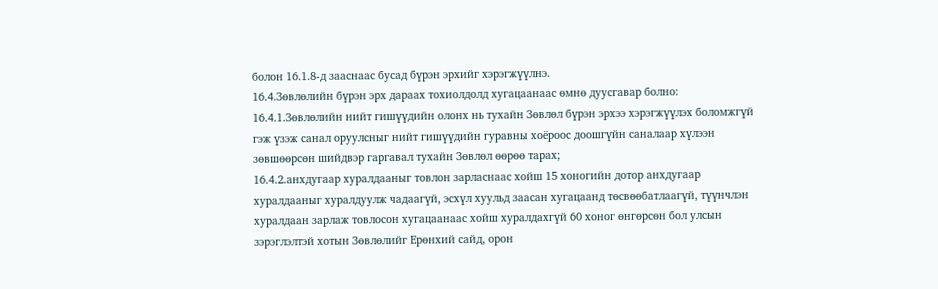болон 16.1.8-д зааснаас бусад бүрэн эрхийг хэрэгжүүлнэ.
16.4.Зөвлөлийн бүрэн эрх дараах тохиолдолд хугацаанаас өмнө дуусгавар болно:
16.4.1.Зөвлөлийн нийт гишүүдийн олонх нь тухайн Зөвлөл бүрэн эрхээ хэрэгжүүлэх боломжгүй гэж үзэж санал оруулсныг нийт гишүүдийн гуравны хоёроос доошгүйн саналаар хүлээн зөвшөөрсөн шийдвэр гаргавал тухайн Зөвлөл өөрөө тарах;
16.4.2.анхдугаар хуралдааныг товлон зарласнаас хойш 15 хоногийн дотор анхдугаар хуралдааныг хуралдуулж чадаагүй, эсхүл хуульд заасан хугацаанд төсвөөбатлаагүй, түүнчлэн хуралдаан зарлаж товлосон хугацаанаас хойш хуралдахгүй 60 хоног өнгөрсөн бол улсын зэрэглэлтэй хотын Зөвлөлийг Ерөнхий сайд, орон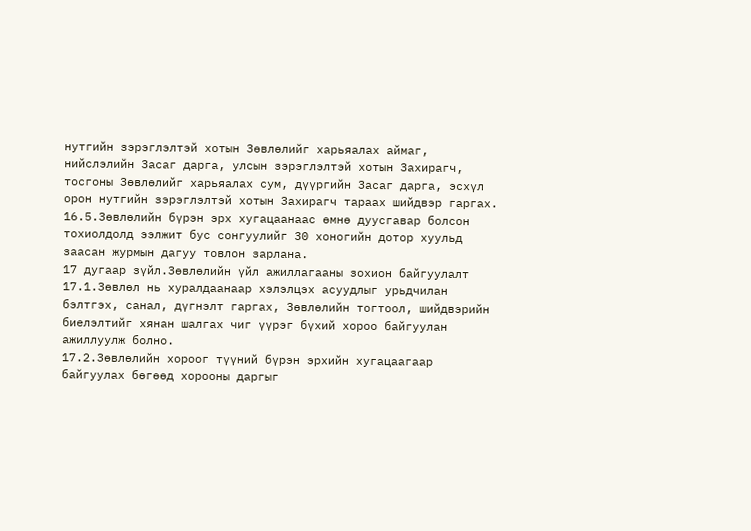нутгийн зэрэглэлтэй хотын Зөвлөлийг харьяалах аймаг, нийслэлийн Засаг дарга, улсын зэрэглэлтэй хотын Захирагч, тосгоны Зөвлөлийг харьяалах сум, дүүргийн Засаг дарга, эсхүл орон нутгийн зэрэглэлтэй хотын Захирагч тараах шийдвэр гаргах.
16.5.Зөвлөлийн бүрэн эрх хугацаанаас өмнө дуусгавар болсон тохиолдолд ээлжит бус сонгуулийг 30 хоногийн дотор хуульд заасан журмын дагуу товлон зарлана.
17 дугаар зүйл.Зөвлөлийн үйл ажиллагааны зохион байгуулалт
17.1.Зөвлөл нь хуралдаанаар хэлэлцэх асуудлыг урьдчилан бэлтгэх, санал, дүгнэлт гаргах, Зөвлөлийн тогтоол, шийдвэрийн биелэлтийг хянан шалгах чиг үүрэг бүхий хороо байгуулан ажиллуулж болно.
17.2.Зөвлөлийн хороог түүний бүрэн эрхийн хугацаагаар байгуулах бөгөөд хорооны даргыг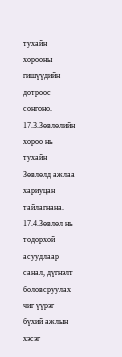тухайн хорооны гишүүдийн дотроос сонгоно.
17.3.Зөвлөлийн хороо нь тухайн Зөвлөлд ажлаа хариуцан тайлагнана.
17.4.Зөвлөл нь тодорхой асуудлаар санал, дүгнэлт боловсруулах чиг үүрэг бүхий ажлын хэсэг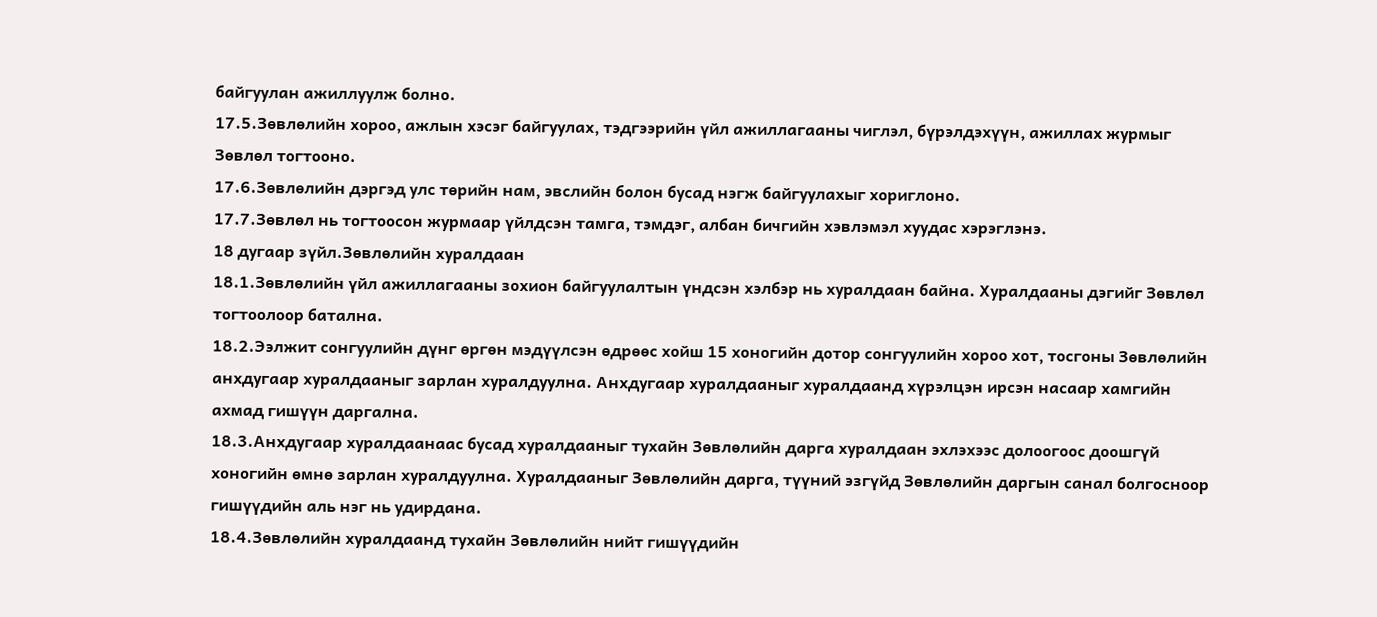байгуулан ажиллуулж болно.
17.5.Зөвлөлийн хороо, ажлын хэсэг байгуулах, тэдгээрийн үйл ажиллагааны чиглэл, бүрэлдэхүүн, ажиллах журмыг Зөвлөл тогтооно.
17.6.Зөвлөлийн дэргэд улс төрийн нам, эвслийн болон бусад нэгж байгуулахыг хориглоно.
17.7.Зөвлөл нь тогтоосон журмаар үйлдсэн тамга, тэмдэг, албан бичгийн хэвлэмэл хуудас хэрэглэнэ.
18 дугаар зүйл.Зөвлөлийн хуралдаан
18.1.Зөвлөлийн үйл ажиллагааны зохион байгуулалтын үндсэн хэлбэр нь хуралдаан байна. Хуралдааны дэгийг Зөвлөл тогтоолоор батална.
18.2.Ээлжит сонгуулийн дүнг өргөн мэдүүлсэн өдрөөс хойш 15 хоногийн дотор сонгуулийн хороо хот, тосгоны Зөвлөлийн анхдугаар хуралдааныг зарлан хуралдуулна. Анхдугаар хуралдааныг хуралдаанд хүрэлцэн ирсэн насаар хамгийн ахмад гишүүн даргална.
18.3.Анхдугаар хуралдаанаас бусад хуралдааныг тухайн Зөвлөлийн дарга хуралдаан эхлэхээс долоогоос доошгүй хоногийн өмнө зарлан хуралдуулна. Хуралдааныг Зөвлөлийн дарга, түүний эзгүйд Зөвлөлийн даргын санал болгосноор гишүүдийн аль нэг нь удирдана.
18.4.Зөвлөлийн хуралдаанд тухайн Зөвлөлийн нийт гишүүдийн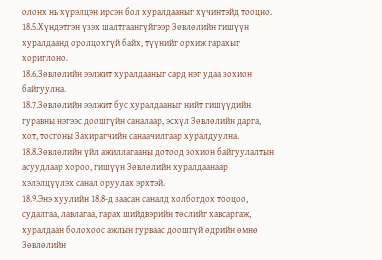олонх нь хүрэлцэн ирсэн бол хуралдааныг хүчинтэйд тооцно.
18.5.Хүндэтгэн үзэх шалтгаангүйгээр Зөвлөлийн гишүүн хуралдаанд оролцохгүй байх, түүнийг орхиж гарахыг хориглоно.
18.6.Зөвлөлийн ээлжит хуралдааныг сард нэг удаа зохион байгуулна.
18.7.Зөвлөлийн ээлжит бус хуралдааныг нийт гишүүдийн гуравны нэгээс доошгүйн саналаар, эсхүл Зөвлөлийн дарга, хот, тосгоны Захирагчийн санаачилгаар хуралдуулна.
18.8.Зөвлөлийн үйл ажиллагааны дотоод зохион байгуулалтын асуудлаар хороо, гишүүн Зөвлөлийн хуралдаанаар хэлэлцүүлэх санал оруулах эрхтэй.
18.9.Энэ хуулийн 18.8-д заасан саналд холбогдох тооцоо, судалгаа, лавлагаа, гарах шийдвэрийн төслийг хавсаргаж, хуралдаан болохоос ажлын гурваас доошгүй өдрийн өмнө Зөвлөлийн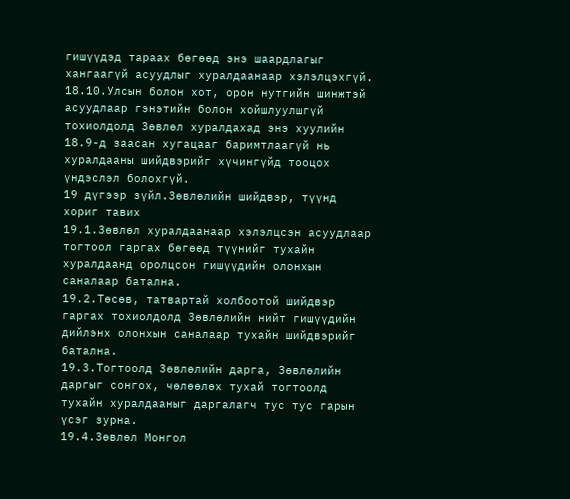гишүүдэд тараах бөгөөд энэ шаардлагыг хангаагүй асуудлыг хуралдаанаар хэлэлцэхгүй.
18.10.Улсын болон хот, орон нутгийн шинжтэй асуудлаар гэнэтийн болон хойшлуулшгүй тохиолдолд Зөвлөл хуралдахад энэ хуулийн 18.9-д заасан хугацааг баримтлаагүй нь хуралдааны шийдвэрийг хүчингүйд тооцох үндэслэл болохгүй.
19 дүгээр зүйл.Зөвлөлийн шийдвэр, түүнд хориг тавих
19.1.Зөвлөл хуралдаанаар хэлэлцсэн асуудлаар тогтоол гаргах бөгөөд түүнийг тухайн хуралдаанд оролцсон гишүүдийн олонхын саналаар батална.
19.2.Төсөв, татвартай холбоотой шийдвэр гаргах тохиолдолд Зөвлөлийн нийт гишүүдийн дийлэнх олонхын саналаар тухайн шийдвэрийг батална.
19.3.Тогтоолд Зөвлөлийн дарга, Зөвлөлийн даргыг сонгох, чөлөөлөх тухай тогтоолд тухайн хуралдааныг даргалагч тус тус гарын үсэг зурна.
19.4.Зөвлөл Монгол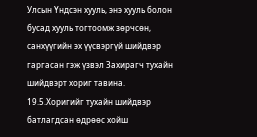Улсын Үндсэн хууль, энэ хууль болон бусад хууль тогтоомж зөрчсөн, санхүүгийн эх үүсвэргүй шийдвэр гаргасан гэж үзвэл Захирагч тухайн шийдвэрт хориг тавина.
19.5.Хоригийг тухайн шийдвэр батлагдсан өдрөөс хойш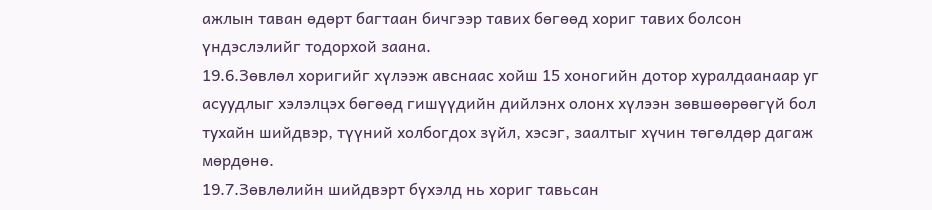ажлын таван өдөрт багтаан бичгээр тавих бөгөөд хориг тавих болсон үндэслэлийг тодорхой заана.
19.6.Зөвлөл хоригийг хүлээж авснаас хойш 15 хоногийн дотор хуралдаанаар уг асуудлыг хэлэлцэх бөгөөд гишүүдийн дийлэнх олонх хүлээн зөвшөөрөөгүй бол тухайн шийдвэр, түүний холбогдох зүйл, хэсэг, заалтыг хүчин төгөлдөр дагаж мөрдөнө.
19.7.Зөвлөлийн шийдвэрт бүхэлд нь хориг тавьсан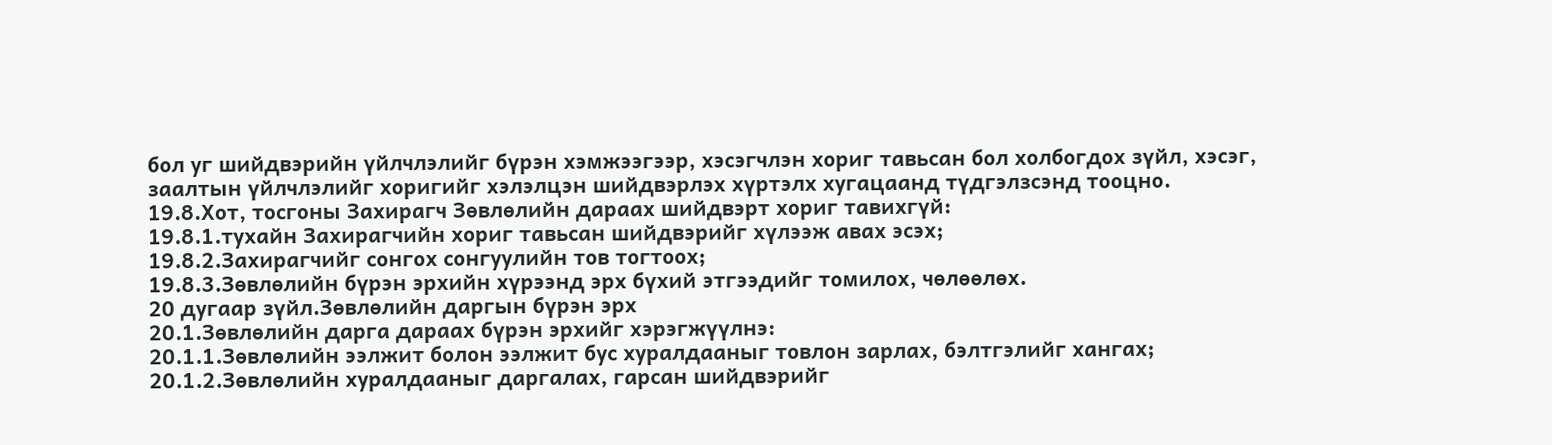бол уг шийдвэрийн үйлчлэлийг бүрэн хэмжээгээр, хэсэгчлэн хориг тавьсан бол холбогдох зүйл, хэсэг, заалтын үйлчлэлийг хоригийг хэлэлцэн шийдвэрлэх хүртэлх хугацаанд түдгэлзсэнд тооцно.
19.8.Хот, тосгоны Захирагч Зөвлөлийн дараах шийдвэрт хориг тавихгүй:
19.8.1.тухайн Захирагчийн хориг тавьсан шийдвэрийг хүлээж авах эсэх;
19.8.2.Захирагчийг сонгох сонгуулийн тов тогтоох;
19.8.3.Зөвлөлийн бүрэн эрхийн хүрээнд эрх бүхий этгээдийг томилох, чөлөөлөх.
20 дугаар зүйл.Зөвлөлийн даргын бүрэн эрх
20.1.Зөвлөлийн дарга дараах бүрэн эрхийг хэрэгжүүлнэ:
20.1.1.Зөвлөлийн ээлжит болон ээлжит бус хуралдааныг товлон зарлах, бэлтгэлийг хангах;
20.1.2.Зөвлөлийн хуралдааныг даргалах, гарсан шийдвэрийг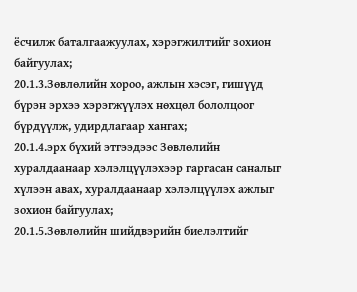ёсчилж баталгаажуулах, хэрэгжилтийг зохион байгуулах;
20.1.3.Зөвлөлийн хороо, ажлын хэсэг, гишүүд бүрэн эрхээ хэрэгжүүлэх нөхцөл бололцоог бүрдүүлж, удирдлагаар хангах;
20.1.4.эрх бүхий этгээдээс Зөвлөлийн хуралдаанаар хэлэлцүүлэхээр гаргасан саналыг хүлээн авах, хуралдаанаар хэлэлцүүлэх ажлыг зохион байгуулах;
20.1.5.Зөвлөлийн шийдвэрийн биелэлтийг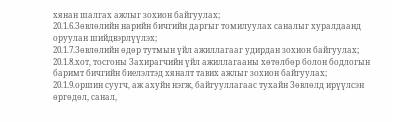хянан шалгах ажлыг зохион байгуулах;
20.1.6.Зөвлөлийн нарийн бичгийн даргыг томилуулах саналыг хуралдаанд оруулан шийдвэрлүүлэх;
20.1.7.Зөвлөлийн өдөр тутмын үйл ажиллагааг удирдан зохион байгуулах;
20.1.8.хот, тосгоны Захирагчийн үйл ажиллагааны хөтөлбөр болон бодлогын баримт бичгийн биелэлтэд хяналт тавих ажлыг зохион байгуулах;
20.1.9.оршин суугч, аж ахуйн нэгж, байгууллагаас тухайн Зөвлөлд ирүүлсэн өргөдөл, санал,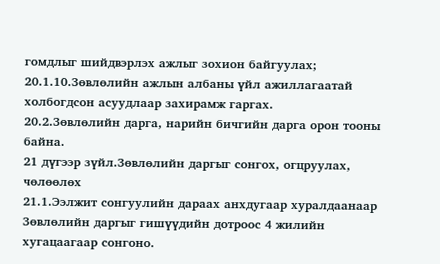гомдлыг шийдвэрлэх ажлыг зохион байгуулах;
20.1.10.Зөвлөлийн ажлын албаны үйл ажиллагаатай холбогдсон асуудлаар захирамж гаргах.
20.2.Зөвлөлийн дарга, нарийн бичгийн дарга орон тооны байна.
21 дүгээр зүйл.Зөвлөлийн даргыг сонгох, огцруулах, чөлөөлөх
21.1.Ээлжит сонгуулийн дараах анхдугаар хуралдаанаар Зөвлөлийн даргыг гишүүдийн дотроос 4 жилийн хугацаагаар сонгоно.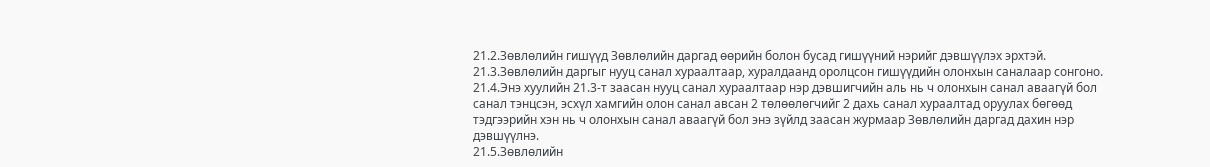21.2.Зөвлөлийн гишүүд Зөвлөлийн даргад өөрийн болон бусад гишүүний нэрийг дэвшүүлэх эрхтэй.
21.3.Зөвлөлийн даргыг нууц санал хураалтаар, хуралдаанд оролцсон гишүүдийн олонхын саналаар сонгоно.
21.4.Энэ хуулийн 21.3-т заасан нууц санал хураалтаар нэр дэвшигчийн аль нь ч олонхын санал аваагүй бол санал тэнцсэн, эсхүл хамгийн олон санал авсан 2 төлөөлөгчийг 2 дахь санал хураалтад оруулах бөгөөд тэдгээрийн хэн нь ч олонхын санал аваагүй бол энэ зүйлд заасан журмаар Зөвлөлийн даргад дахин нэр дэвшүүлнэ.
21.5.Зөвлөлийн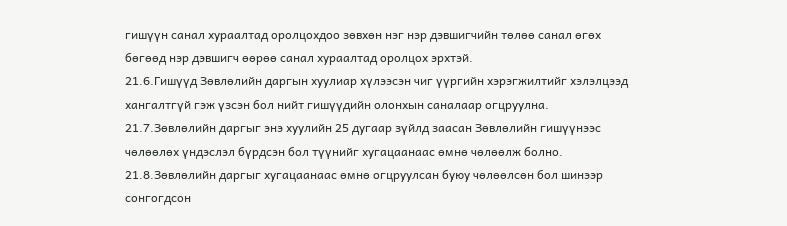гишүүн санал хураалтад оролцохдоо зөвхөн нэг нэр дэвшигчийн төлөө санал өгөх бөгөөд нэр дэвшигч өөрөө санал хураалтад оролцох эрхтэй.
21.6.Гишүүд Зөвлөлийн даргын хуулиар хүлээсэн чиг үүргийн хэрэгжилтийг хэлэлцээд хангалтгүй гэж үзсэн бол нийт гишүүдийн олонхын саналаар огцруулна.
21.7.Зөвлөлийн даргыг энэ хуулийн 25 дугаар зүйлд заасан Зөвлөлийн гишүүнээс чөлөөлөх үндэслэл бүрдсэн бол түүнийг хугацаанаас өмнө чөлөөлж болно.
21.8.Зөвлөлийн даргыг хугацаанаас өмнө огцруулсан буюу чөлөөлсөн бол шинээр сонгогдсон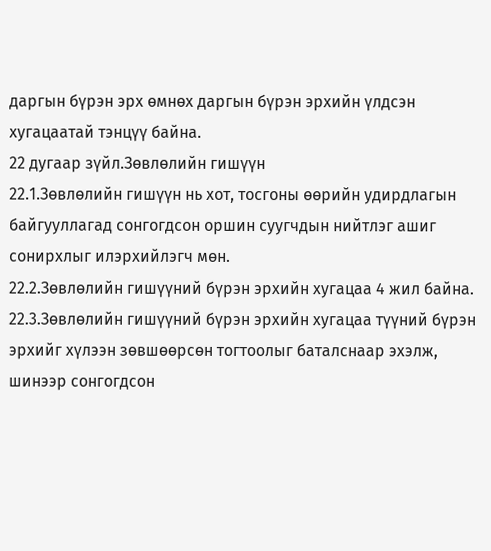даргын бүрэн эрх өмнөх даргын бүрэн эрхийн үлдсэн хугацаатай тэнцүү байна.
22 дугаар зүйл.Зөвлөлийн гишүүн
22.1.Зөвлөлийн гишүүн нь хот, тосгоны өөрийн удирдлагын байгууллагад сонгогдсон оршин суугчдын нийтлэг ашиг сонирхлыг илэрхийлэгч мөн.
22.2.Зөвлөлийн гишүүний бүрэн эрхийн хугацаа 4 жил байна.
22.3.Зөвлөлийн гишүүний бүрэн эрхийн хугацаа түүний бүрэн эрхийг хүлээн зөвшөөрсөн тогтоолыг баталснаар эхэлж, шинээр сонгогдсон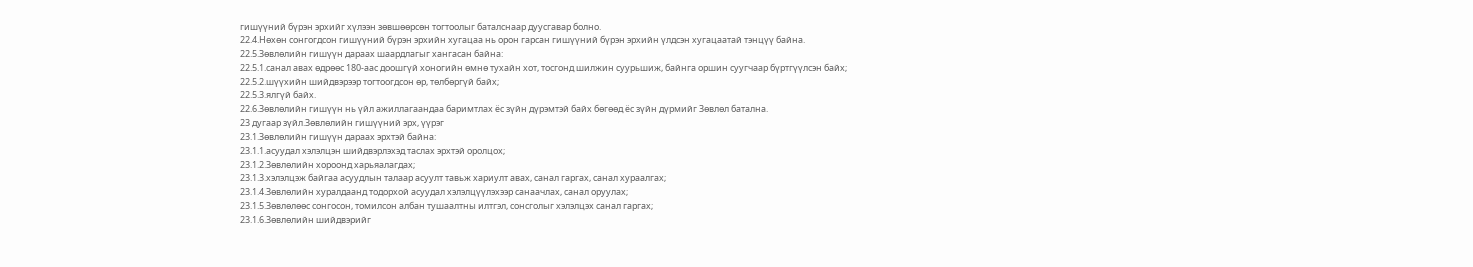гишүүний бүрэн эрхийг хүлээн зөвшөөрсөн тогтоолыг баталснаар дуусгавар болно.
22.4.Нөхөн сонгогдсон гишүүний бүрэн эрхийн хугацаа нь орон гарсан гишүүний бүрэн эрхийн үлдсэн хугацаатай тэнцүү байна.
22.5.Зөвлөлийн гишүүн дараах шаардлагыг хангасан байна:
22.5.1.санал авах өдрөөс 180-аас доошгүй хоногийн өмнө тухайн хот, тосгонд шилжин суурьшиж, байнга оршин суугчаар бүртгүүлсэн байх;
22.5.2.шүүхийн шийдвэрээр тогтоогдсон өр, төлбөргүй байх;
22.5.3.ялгүй байх.
22.6.Зөвлөлийн гишүүн нь үйл ажиллагаандаа баримтлах ёс зүйн дүрэмтэй байх бөгөөд ёс зүйн дүрмийг Зөвлөл батална.
23 дугаар зүйл.Зөвлөлийн гишүүний эрх, үүрэг
23.1.Зөвлөлийн гишүүн дараах эрхтэй байна:
23.1.1.асуудал хэлэлцэн шийдвэрлэхэд таслах эрхтэй оролцох;
23.1.2.Зөвлөлийн хороонд харьяалагдах;
23.1.3.хэлэлцэж байгаа асуудлын талаар асуулт тавьж хариулт авах, санал гаргах, санал хураалгах;
23.1.4.Зөвлөлийн хуралдаанд тодорхой асуудал хэлэлцүүлэхээр санаачлах, санал оруулах;
23.1.5.Зөвлөлөөс сонгосон, томилсон албан тушаалтны илтгэл, сонсголыг хэлэлцэх санал гаргах;
23.1.6.Зөвлөлийн шийдвэрийг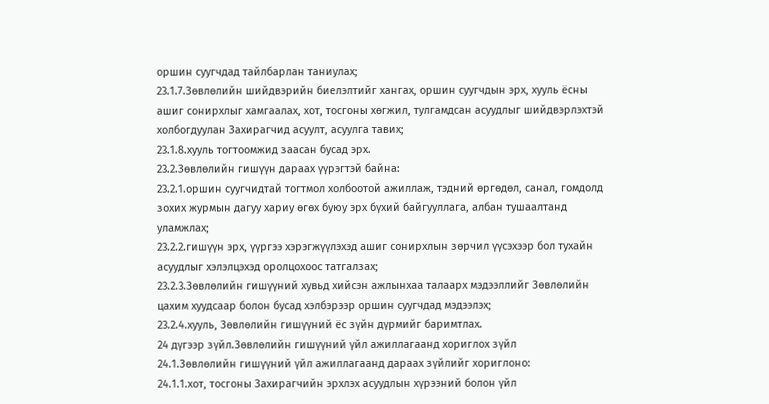оршин суугчдад тайлбарлан таниулах;
23.1.7.Зөвлөлийн шийдвэрийн биелэлтийг хангах, оршин суугчдын эрх, хууль ёсны ашиг сонирхлыг хамгаалах, хот, тосгоны хөгжил, тулгамдсан асуудлыг шийдвэрлэхтэй холбогдуулан Захирагчид асуулт, асуулга тавих;
23.1.8.хууль тогтоомжид заасан бусад эрх.
23.2.Зөвлөлийн гишүүн дараах үүрэгтэй байна:
23.2.1.оршин суугчидтай тогтмол холбоотой ажиллаж, тэдний өргөдөл, санал, гомдолд зохих журмын дагуу хариу өгөх буюу эрх бүхий байгууллага, албан тушаалтанд уламжлах;
23.2.2.гишүүн эрх, үүргээ хэрэгжүүлэхэд ашиг сонирхлын зөрчил үүсэхээр бол тухайн асуудлыг хэлэлцэхэд оролцохоос татгалзах;
23.2.3.Зөвлөлийн гишүүний хувьд хийсэн ажлынхаа талаарх мэдээллийг Зөвлөлийн цахим хуудсаар болон бусад хэлбэрээр оршин суугчдад мэдээлэх;
23.2.4.хууль, Зөвлөлийн гишүүний ёс зүйн дүрмийг баримтлах.
24 дүгээр зүйл.Зөвлөлийн гишүүний үйл ажиллагаанд хориглох зүйл
24.1.Зөвлөлийн гишүүний үйл ажиллагаанд дараах зүйлийг хориглоно:
24.1.1.хот, тосгоны Захирагчийн эрхлэх асуудлын хүрээний болон үйл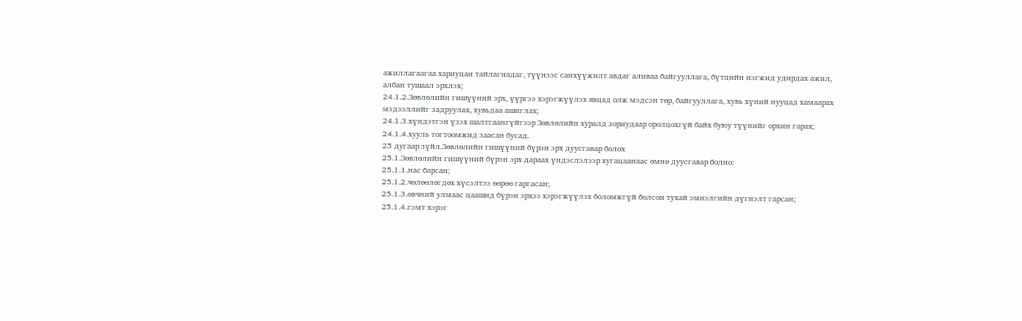ажиллагаагаа хариуцан тайлагнадаг, түүнээс санхүүжилт авдаг аливаа байгууллага, бүтцийн нэгжид удирдах ажил, албан тушаал эрхлэх;
24.1.2.Зөвлөлийн гишүүний эрх, үүргээ хэрэгжүүлэх явцад олж мэдсэн төр, байгууллага, хувь хүний нууцад хамаарах мэдээллийг задруулах, хувьдаа ашиглах;
24.1.3.хүндэтгэн үзэх шалтгаангүйгээр Зөвлөлийн хуралд зориудаар оролцохгүй байх буюу түүнийг орхин гарах;
24.1.4.хууль тогтоомжид заасан бусад.
25 дугаар зүйл.Зөвлөлийн гишүүний бүрэн эрх дуусгавар болох
25.1.Зөвлөлийн гишүүний бүрэн эрх дараах үндэслэлээр хугацаанаас өмнө дуусгавар болно:
25.1.1.нас барсан;
25.1.2.чөлөөлөгдөх хүсэлтээ өөрөө гаргасан;
25.1.3.өвчний улмаас цаашид бүрэн эрхээ хэрэгжүүлэх боломжгүй болсон тухай эмнэлгийн дүгнэлт гарсан;
25.1.4.гэмт хэрэг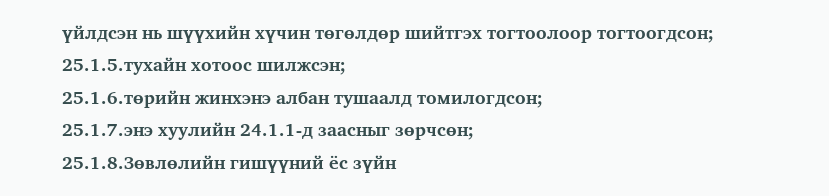үйлдсэн нь шүүхийн хүчин төгөлдөр шийтгэх тогтоолоор тогтоогдсон;
25.1.5.тухайн хотоос шилжсэн;
25.1.6.төрийн жинхэнэ албан тушаалд томилогдсон;
25.1.7.энэ хуулийн 24.1.1-д заасныг зөрчсөн;
25.1.8.Зөвлөлийн гишүүний ёс зүйн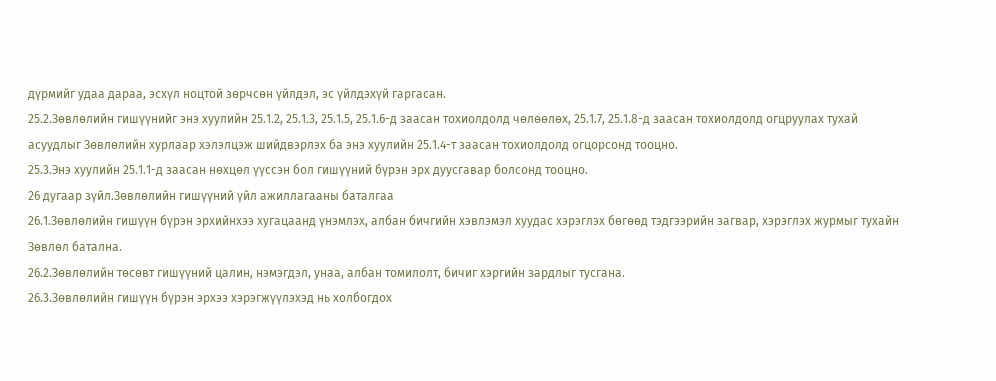дүрмийг удаа дараа, эсхүл ноцтой зөрчсөн үйлдэл, эс үйлдэхүй гаргасан.
25.2.Зөвлөлийн гишүүнийг энэ хуулийн 25.1.2, 25.1.3, 25.1.5, 25.1.6-д заасан тохиолдолд чөлөөлөх, 25.1.7, 25.1.8-д заасан тохиолдолд огцруулах тухай асуудлыг Зөвлөлийн хурлаар хэлэлцэж шийдвэрлэх ба энэ хуулийн 25.1.4-т заасан тохиолдолд огцорсонд тооцно.
25.3.Энэ хуулийн 25.1.1-д заасан нөхцөл үүссэн бол гишүүний бүрэн эрх дуусгавар болсонд тооцно.
26 дугаар зүйл.Зөвлөлийн гишүүний үйл ажиллагааны баталгаа
26.1.Зөвлөлийн гишүүн бүрэн эрхийнхээ хугацаанд үнэмлэх, албан бичгийн хэвлэмэл хуудас хэрэглэх бөгөөд тэдгээрийн загвар, хэрэглэх журмыг тухайн Зөвлөл батална.
26.2.Зөвлөлийн төсөвт гишүүний цалин, нэмэгдэл, унаа, албан томилолт, бичиг хэргийн зардлыг тусгана.
26.3.Зөвлөлийн гишүүн бүрэн эрхээ хэрэгжүүлэхэд нь холбогдох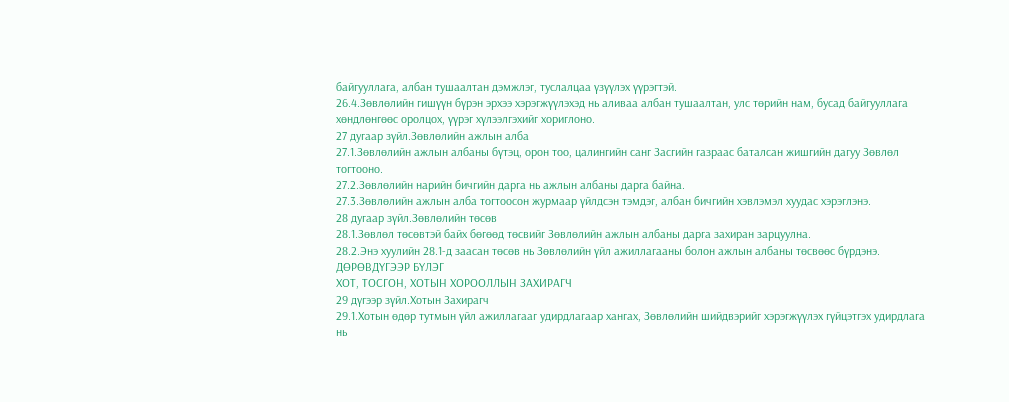байгууллага, албан тушаалтан дэмжлэг, туслалцаа үзүүлэх үүрэгтэй.
26.4.Зөвлөлийн гишүүн бүрэн эрхээ хэрэгжүүлэхэд нь аливаа албан тушаалтан, улс төрийн нам, бусад байгууллага хөндлөнгөөс оролцох, үүрэг хүлээлгэхийг хориглоно.
27 дугаар зүйл.Зөвлөлийн ажлын алба
27.1.Зөвлөлийн ажлын албаны бүтэц, орон тоо, цалингийн санг Засгийн газраас баталсан жишгийн дагуу Зөвлөл тогтооно.
27.2.Зөвлөлийн нарийн бичгийн дарга нь ажлын албаны дарга байна.
27.3.Зөвлөлийн ажлын алба тогтоосон журмаар үйлдсэн тэмдэг, албан бичгийн хэвлэмэл хуудас хэрэглэнэ.
28 дугаар зүйл.Зөвлөлийн төсөв
28.1.Зөвлөл төсөвтэй байх бөгөөд төсвийг Зөвлөлийн ажлын албаны дарга захиран зарцуулна.
28.2.Энэ хуулийн 28.1-д заасан төсөв нь Зөвлөлийн үйл ажиллагааны болон ажлын албаны төсвөөс бүрдэнэ.
ДӨРӨВДҮГЭЭР БҮЛЭГ
ХОТ, ТОСГОН, ХОТЫН ХОРООЛЛЫН ЗАХИРАГЧ
29 дүгээр зүйл.Хотын Захирагч
29.1.Хотын өдөр тутмын үйл ажиллагааг удирдлагаар хангах, Зөвлөлийн шийдвэрийг хэрэгжүүлэх гүйцэтгэх удирдлага нь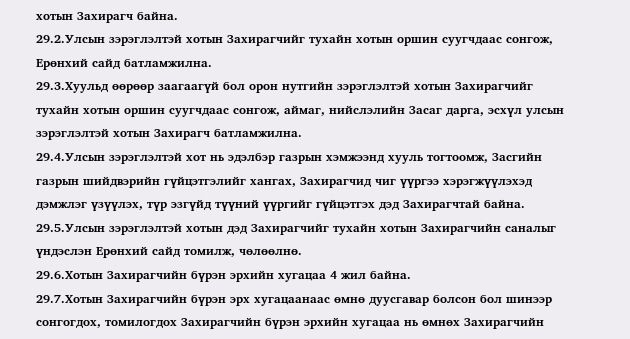хотын Захирагч байна.
29.2.Улсын зэрэглэлтэй хотын Захирагчийг тухайн хотын оршин суугчдаас сонгож, Ерөнхий сайд батламжилна.
29.3.Хуульд өөрөөр заагаагүй бол орон нутгийн зэрэглэлтэй хотын Захирагчийг тухайн хотын оршин суугчдаас сонгож, аймаг, нийслэлийн Засаг дарга, эсхүл улсын зэрэглэлтэй хотын Захирагч батламжилна.
29.4.Улсын зэрэглэлтэй хот нь эдэлбэр газрын хэмжээнд хууль тогтоомж, Засгийн газрын шийдвэрийн гүйцэтгэлийг хангах, Захирагчид чиг үүргээ хэрэгжүүлэхэд дэмжлэг үзүүлэх, түр эзгүйд түүний үүргийг гүйцэтгэх дэд Захирагчтай байна.
29.5.Улсын зэрэглэлтэй хотын дэд Захирагчийг тухайн хотын Захирагчийн саналыг үндэслэн Ерөнхий сайд томилж, чөлөөлнө.
29.6.Хотын Захирагчийн бүрэн эрхийн хугацаа 4 жил байна.
29.7.Хотын Захирагчийн бүрэн эрх хугацаанаас өмнө дуусгавар болсон бол шинээр сонгогдох, томилогдох Захирагчийн бүрэн эрхийн хугацаа нь өмнөх Захирагчийн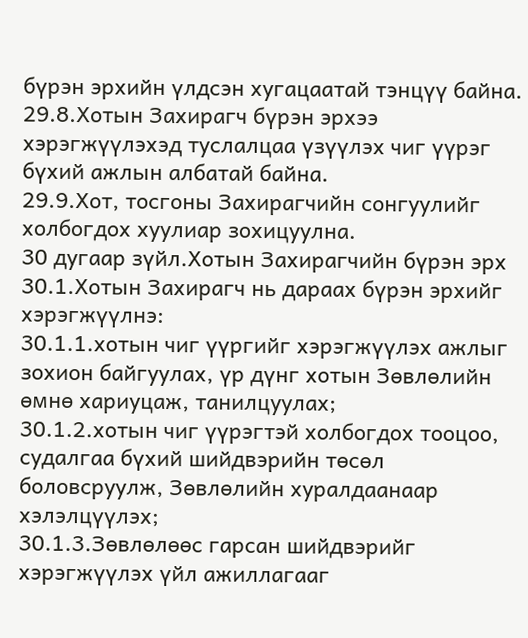бүрэн эрхийн үлдсэн хугацаатай тэнцүү байна.
29.8.Хотын Захирагч бүрэн эрхээ хэрэгжүүлэхэд туслалцаа үзүүлэх чиг үүрэг бүхий ажлын албатай байна.
29.9.Хот, тосгоны Захирагчийн сонгуулийг холбогдох хуулиар зохицуулна.
30 дугаар зүйл.Хотын Захирагчийн бүрэн эрх
30.1.Хотын Захирагч нь дараах бүрэн эрхийг хэрэгжүүлнэ:
30.1.1.хотын чиг үүргийг хэрэгжүүлэх ажлыг зохион байгуулах, үр дүнг хотын Зөвлөлийн өмнө хариуцаж, танилцуулах;
30.1.2.хотын чиг үүрэгтэй холбогдох тооцоо, судалгаа бүхий шийдвэрийн төсөл боловсруулж, Зөвлөлийн хуралдаанаар хэлэлцүүлэх;
30.1.3.Зөвлөлөөс гарсан шийдвэрийг хэрэгжүүлэх үйл ажиллагааг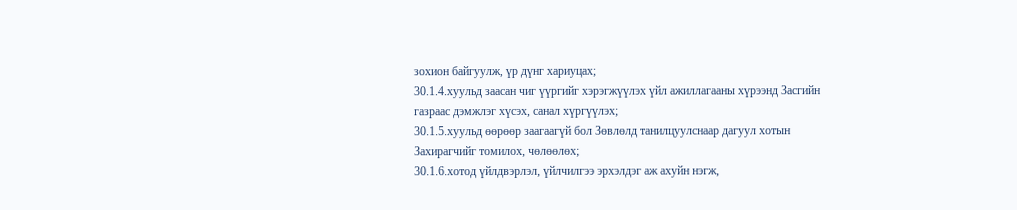зохион байгуулж, үр дүнг хариуцах;
30.1.4.хуульд заасан чиг үүргийг хэрэгжүүлэх үйл ажиллагааны хүрээнд Засгийн газраас дэмжлэг хүсэх, санал хүргүүлэх;
30.1.5.хуульд өөрөөр заагаагүй бол Зөвлөлд танилцуулснаар дагуул хотын Захирагчийг томилох, чөлөөлөх;
30.1.6.хотод үйлдвэрлэл, үйлчилгээ эрхэлдэг аж ахуйн нэгж,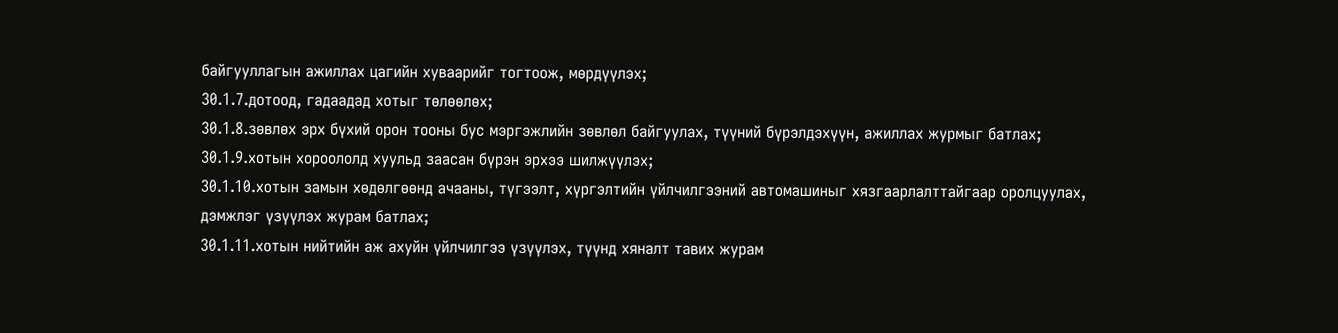байгууллагын ажиллах цагийн хуваарийг тогтоож, мөрдүүлэх;
30.1.7.дотоод, гадаадад хотыг төлөөлөх;
30.1.8.зөвлөх эрх бүхий орон тооны бус мэргэжлийн зөвлөл байгуулах, түүний бүрэлдэхүүн, ажиллах журмыг батлах;
30.1.9.хотын хороололд хуульд заасан бүрэн эрхээ шилжүүлэх;
30.1.10.хотын замын хөдөлгөөнд ачааны, түгээлт, хүргэлтийн үйлчилгээний автомашиныг хязгаарлалттайгаар оролцуулах, дэмжлэг үзүүлэх журам батлах;
30.1.11.хотын нийтийн аж ахуйн үйлчилгээ үзүүлэх, түүнд хяналт тавих журам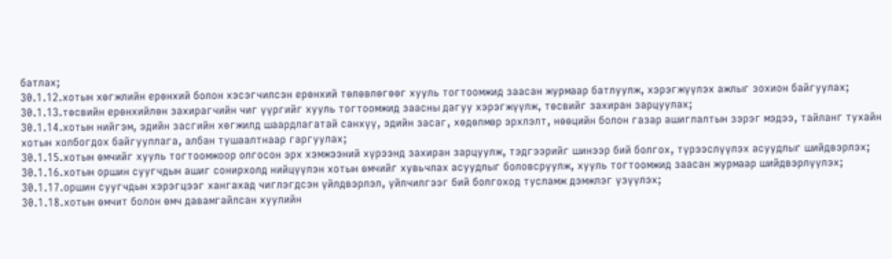батлах;
30.1.12.хотын хөгжлийн ерөнхий болон хэсэгчилсэн ерөнхий төлөвлөгөөг хууль тогтоомжид заасан журмаар батлуулж, хэрэгжүүлэх ажлыг зохион байгуулах;
30.1.13.төсвийн ерөнхийлөн захирагчийн чиг үүргийг хууль тогтоомжид заасны дагуу хэрэгжүүлж, төсвийг захиран зарцуулах;
30.1.14.хотын нийгэм, эдийн засгийн хөгжилд шаардлагатай санхүү, эдийн засаг, хөдөлмөр эрхлэлт, нөөцийн болон газар ашиглалтын зэрэг мэдээ, тайланг тухайн хотын холбогдох байгууллага, албан тушаалтнаар гаргуулах;
30.1.15.хотын өмчийг хууль тогтоомжоор олгосон эрх хэмжээний хүрээнд захиран зарцуулж, тэдгээрийг шинээр бий болгох, түрээслүүлэх асуудлыг шийдвэрлэх;
30.1.16.хотын оршин суугчдын ашиг сонирхолд нийцүүлэн хотын өмчийг хувьчлах асуудлыг боловсруулж, хууль тогтоомжид заасан журмаар шийдвэрлүүлэх;
30.1.17.оршин суугчдын хэрэгцээг хангахад чиглэгдсэн үйлдвэрлэл, үйлчилгээг бий болгоход тусламж дэмжлэг үзүүлэх;
30.1.18.хотын өмчит болон өмч давамгайлсан хуулийн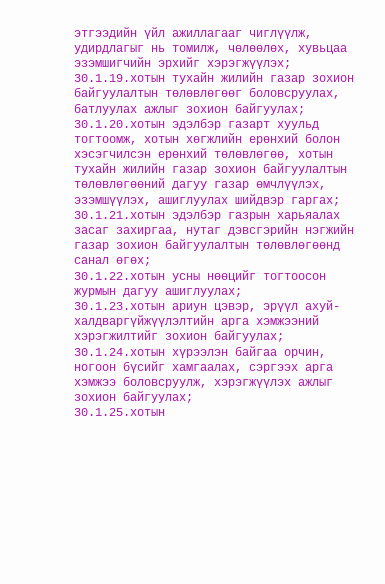этгээдийн үйл ажиллагааг чиглүүлж, удирдлагыг нь томилж, чөлөөлөх, хувьцаа эзэмшигчийн эрхийг хэрэгжүүлэх;
30.1.19.хотын тухайн жилийн газар зохион байгуулалтын төлөвлөгөөг боловсруулах, батлуулах ажлыг зохион байгуулах;
30.1.20.хотын эдэлбэр газарт хуульд тогтоомж, хотын хөгжлийн ерөнхий болон хэсэгчилсэн ерөнхий төлөвлөгөө, хотын тухайн жилийн газар зохион байгуулалтын төлөвлөгөөний дагуу газар өмчлүүлэх, эзэмшүүлэх, ашиглуулах шийдвэр гаргах;
30.1.21.хотын эдэлбэр газрын харьяалах засаг захиргаа, нутаг дэвсгэрийн нэгжийн газар зохион байгуулалтын төлөвлөгөөнд санал өгөх;
30.1.22.хотын усны нөөцийг тогтоосон журмын дагуу ашиглуулах;
30.1.23.хотын ариун цэвэр, эрүүл ахуй-халдваргүйжүүлэлтийн арга хэмжээний хэрэгжилтийг зохион байгуулах;
30.1.24.хотын хүрээлэн байгаа орчин, ногоон бүсийг хамгаалах, сэргээх арга хэмжээ боловсруулж, хэрэгжүүлэх ажлыг зохион байгуулах;
30.1.25.хотын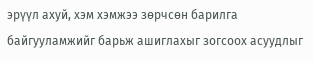эрүүл ахуй, хэм хэмжээ зөрчсөн барилга байгууламжийг барьж ашиглахыг зогсоох асуудлыг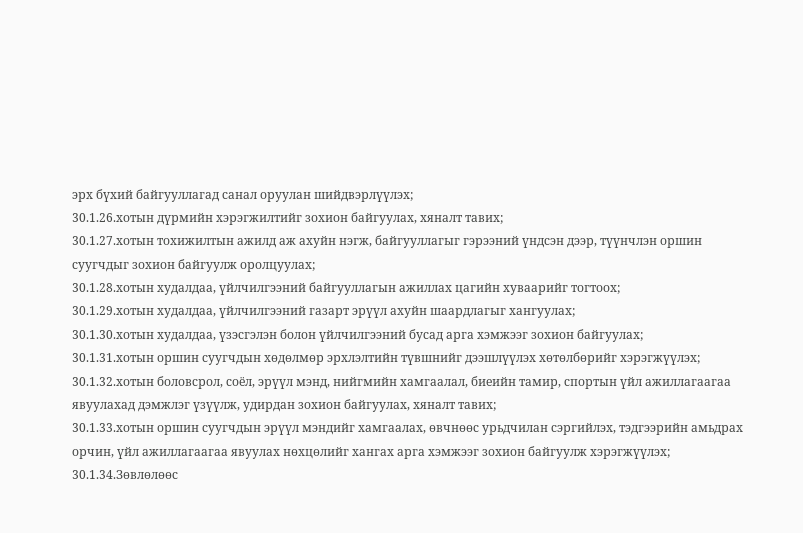эрх бүхий байгууллагад санал оруулан шийдвэрлүүлэх;
30.1.26.хотын дүрмийн хэрэгжилтийг зохион байгуулах, хяналт тавих;
30.1.27.хотын тохижилтын ажилд аж ахуйн нэгж, байгууллагыг гэрээний үндсэн дээр, түүнчлэн оршин суугчдыг зохион байгуулж оролцуулах;
30.1.28.хотын худалдаа, үйлчилгээний байгууллагын ажиллах цагийн хуваарийг тогтоох;
30.1.29.хотын худалдаа, үйлчилгээний газарт эрүүл ахуйн шаардлагыг хангуулах;
30.1.30.хотын худалдаа, үзэсгэлэн болон үйлчилгээний бусад арга хэмжээг зохион байгуулах;
30.1.31.хотын оршин суугчдын хөдөлмөр эрхлэлтийн түвшнийг дээшлүүлэх хөтөлбөрийг хэрэгжүүлэх;
30.1.32.хотын боловсрол, соёл, эрүүл мэнд, нийгмийн хамгаалал, биеийн тамир, спортын үйл ажиллагаагаа явуулахад дэмжлэг үзүүлж, удирдан зохион байгуулах, хяналт тавих;
30.1.33.хотын оршин суугчдын эрүүл мэндийг хамгаалах, өвчнөөс урьдчилан сэргийлэх, тэдгээрийн амьдрах орчин, үйл ажиллагаагаа явуулах нөхцөлийг хангах арга хэмжээг зохион байгуулж хэрэгжүүлэх;
30.1.34.Зөвлөлөөс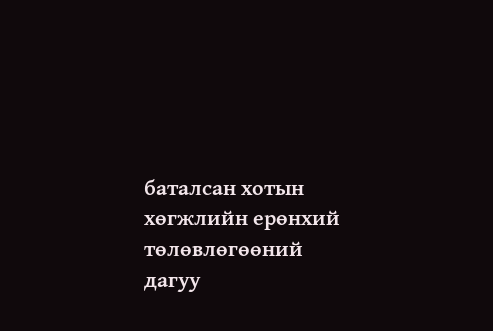баталсан хотын хөгжлийн ерөнхий төлөвлөгөөний дагуу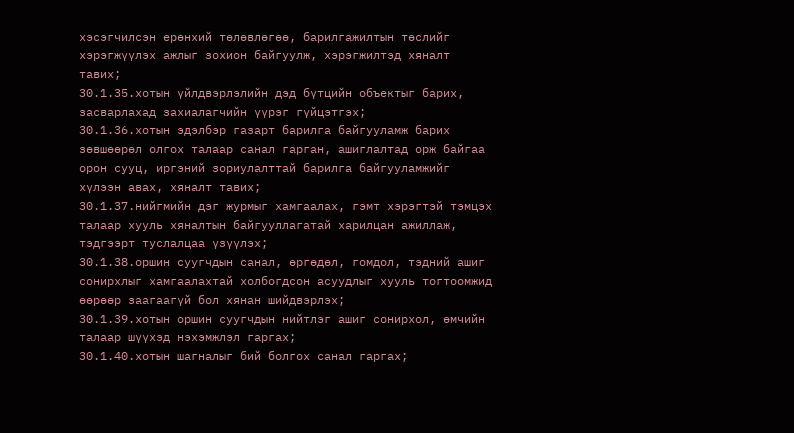хэсэгчилсэн ерөнхий төлөвлөгөө, барилгажилтын төслийг хэрэгжүүлэх ажлыг зохион байгуулж, хэрэгжилтэд хяналт тавих;
30.1.35.хотын үйлдвэрлэлийн дэд бүтцийн объектыг барих, засварлахад захиалагчийн үүрэг гүйцэтгэх;
30.1.36.хотын эдэлбэр газарт барилга байгууламж барих зөвшөөрөл олгох талаар санал гарган, ашиглалтад орж байгаа орон сууц, иргэний зориулалттай барилга байгууламжийг хүлээн авах, хяналт тавих;
30.1.37.нийгмийн дэг журмыг хамгаалах, гэмт хэрэгтэй тэмцэх талаар хууль хяналтын байгууллагатай харилцан ажиллаж, тэдгээрт туслалцаа үзүүлэх;
30.1.38.оршин суугчдын санал, өргөдөл, гомдол, тэдний ашиг сонирхлыг хамгаалахтай холбогдсон асуудлыг хууль тогтоомжид өөрөөр заагаагүй бол хянан шийдвэрлэх;
30.1.39.хотын оршин суугчдын нийтлэг ашиг сонирхол, өмчийн талаар шүүхэд нэхэмжлэл гаргах;
30.1.40.хотын шагналыг бий болгох санал гаргах;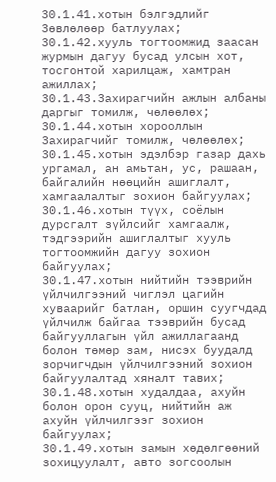30.1.41.хотын бэлгэдлийг Зөвлөлөөр батлуулах;
30.1.42.хууль тогтоомжид заасан журмын дагуу бусад улсын хот, тосгонтой харилцаж, хамтран ажиллах;
30.1.43.Захирагчийн ажлын албаны даргыг томилж, чөлөөлөх;
30.1.44.хотын хорооллын Захирагчийг томилж, чөлөөлөх;
30.1.45.хотын эдэлбэр газар дахь ургамал, ан амьтан, ус, рашаан, байгалийн нөөцийн ашиглалт, хамгаалалтыг зохион байгуулах;
30.1.46.хотын түүх, соёлын дурсгалт зүйлсийг хамгаалж, тэдгээрийн ашиглалтыг хууль тогтоомжийн дагуу зохион байгуулах;
30.1.47.хотын нийтийн тээврийн үйлчилгээний чиглэл цагийн хуваарийг батлан, оршин суугчдад үйлчилж байгаа тээврийн бусад байгууллагын үйл ажиллагаанд болон төмөр зам, нисэх буудалд зорчигчдын үйлчилгээний зохион байгуулалтад хяналт тавих;
30.1.48.хотын худалдаа, ахуйн болон орон сууц, нийтийн аж ахуйн үйлчилгээг зохион байгуулах;
30.1.49.хотын замын хөдөлгөөний зохицуулалт, авто зогсоолын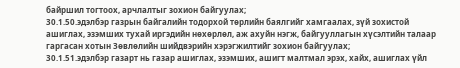байршил тогтоох, арчлалтыг зохион байгуулах;
30.1.50.эдэлбэр газрын байгалийн тодорхой төрлийн баялгийг хамгаалах, зүй зохистой ашиглах, эзэмших тухай иргэдийн нөхөрлөл, аж ахуйн нэгж, байгууллагын хүсэлтийн талаар гаргасан хотын Зөвлөлийн шийдвэрийн хэрэгжилтийг зохион байгуулах;
30.1.51.эдэлбэр газарт нь газар ашиглах, эзэмших, ашигт малтмал эрэх, хайх, ашиглах үйл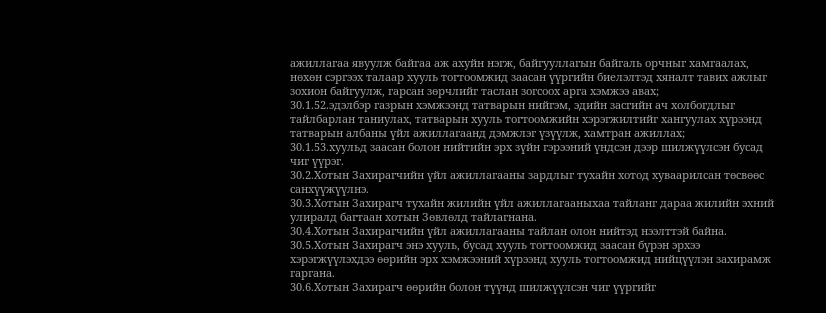ажиллагаа явуулж байгаа аж ахуйн нэгж, байгууллагын байгаль орчныг хамгаалах, нөхөн сэргээх талаар хууль тогтоомжид заасан үүргийн биелэлтэд хяналт тавих ажлыг зохион байгуулж, гарсан зөрчлийг таслан зогсоох арга хэмжээ авах;
30.1.52.эдэлбэр газрын хэмжээнд татварын нийгэм, эдийн засгийн ач холбогдлыг тайлбарлан таниулах, татварын хууль тогтоомжийн хэрэгжилтийг хангуулах хүрээнд татварын албаны үйл ажиллагаанд дэмжлэг үзүүлж, хамтран ажиллах;
30.1.53.хуульд заасан болон нийтийн эрх зүйн гэрээний үндсэн дээр шилжүүлсэн бусад чиг үүрэг.
30.2.Хотын Захирагчийн үйл ажиллагааны зардлыг тухайн хотод хуваарилсан төсвөөс санхүүжүүлнэ.
30.3.Хотын Захирагч тухайн жилийн үйл ажиллагааныхаа тайланг дараа жилийн эхний улиралд багтаан хотын Зөвлөлд тайлагнана.
30.4.Хотын Захирагчийн үйл ажиллагааны тайлан олон нийтэд нээлттэй байна.
30.5.Хотын Захирагч энэ хууль, бусад хууль тогтоомжид заасан бүрэн эрхээ хэрэгжүүлэхдээ өөрийн эрх хэмжээний хүрээнд хууль тогтоомжид нийцүүлэн захирамж гаргана.
30.6.Хотын Захирагч өөрийн болон түүнд шилжүүлсэн чиг үүргийг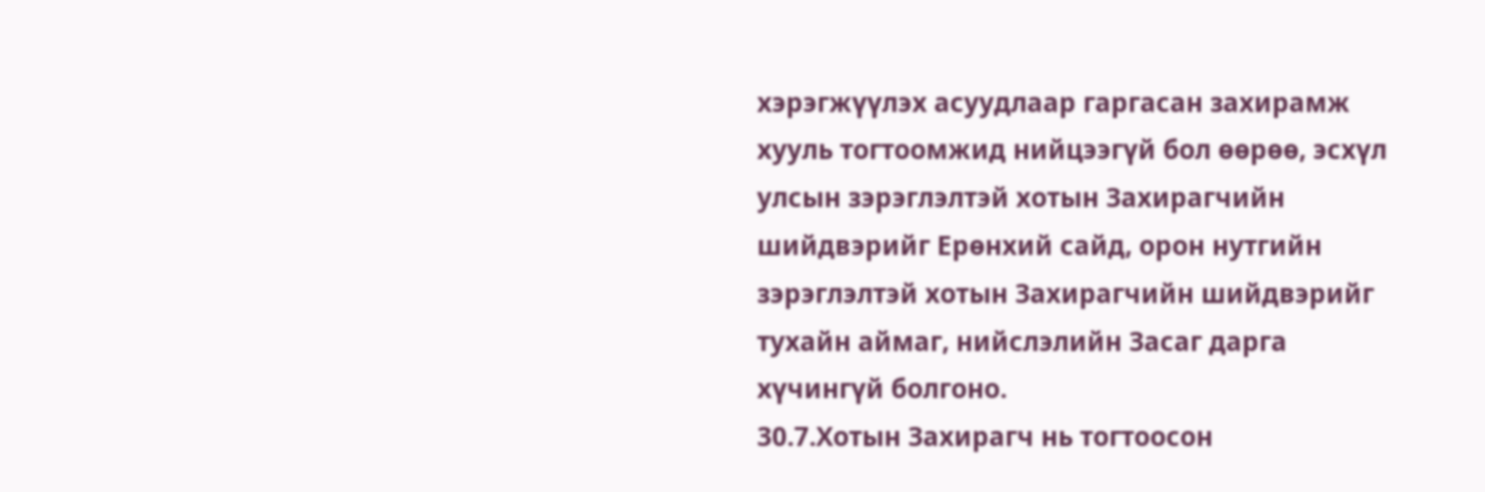хэрэгжүүлэх асуудлаар гаргасан захирамж хууль тогтоомжид нийцээгүй бол өөрөө, эсхүл улсын зэрэглэлтэй хотын Захирагчийн шийдвэрийг Ерөнхий сайд, орон нутгийн зэрэглэлтэй хотын Захирагчийн шийдвэрийг тухайн аймаг, нийслэлийн Засаг дарга хүчингүй болгоно.
30.7.Хотын Захирагч нь тогтоосон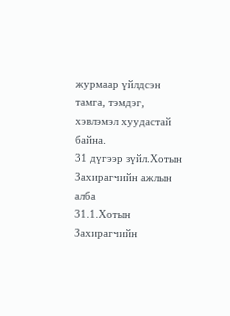журмаар үйлдсэн тамга, тэмдэг, хэвлэмэл хуудастай байна.
31 дүгээр зүйл.Хотын Захирагчийн ажлын алба
31.1.Хотын Захирагчийн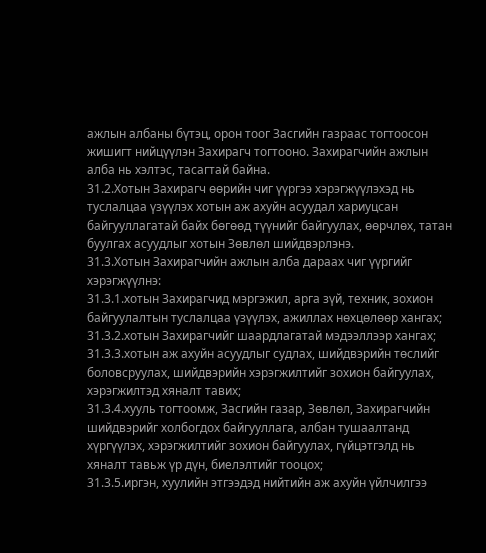ажлын албаны бүтэц, орон тоог Засгийн газраас тогтоосон жишигт нийцүүлэн Захирагч тогтооно. Захирагчийн ажлын алба нь хэлтэс, тасагтай байна.
31.2.Хотын Захирагч өөрийн чиг үүргээ хэрэгжүүлэхэд нь туслалцаа үзүүлэх хотын аж ахуйн асуудал хариуцсан байгууллагатай байх бөгөөд түүнийг байгуулах, өөрчлөх, татан буулгах асуудлыг хотын Зөвлөл шийдвэрлэнэ.
31.3.Хотын Захирагчийн ажлын алба дараах чиг үүргийг хэрэгжүүлнэ:
31.3.1.хотын Захирагчид мэргэжил, арга зүй, техник, зохион байгуулалтын туслалцаа үзүүлэх, ажиллах нөхцөлөөр хангах;
31.3.2.хотын Захирагчийг шаардлагатай мэдээллээр хангах;
31.3.3.хотын аж ахуйн асуудлыг судлах, шийдвэрийн төслийг боловсруулах, шийдвэрийн хэрэгжилтийг зохион байгуулах, хэрэгжилтэд хяналт тавих;
31.3.4.хууль тогтоомж, Засгийн газар, Зөвлөл, Захирагчийн шийдвэрийг холбогдох байгууллага, албан тушаалтанд хүргүүлэх, хэрэгжилтийг зохион байгуулах, гүйцэтгэлд нь хяналт тавьж үр дүн, биелэлтийг тооцох;
31.3.5.иргэн, хуулийн этгээдэд нийтийн аж ахуйн үйлчилгээ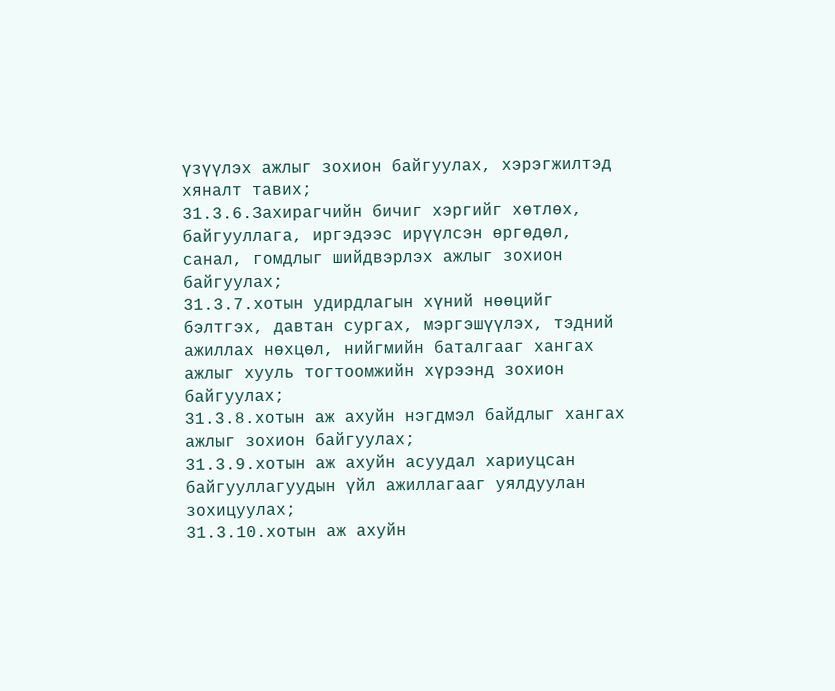үзүүлэх ажлыг зохион байгуулах, хэрэгжилтэд хяналт тавих;
31.3.6.Захирагчийн бичиг хэргийг хөтлөх, байгууллага, иргэдээс ирүүлсэн өргөдөл, санал, гомдлыг шийдвэрлэх ажлыг зохион байгуулах;
31.3.7.хотын удирдлагын хүний нөөцийг бэлтгэх, давтан сургах, мэргэшүүлэх, тэдний ажиллах нөхцөл, нийгмийн баталгааг хангах ажлыг хууль тогтоомжийн хүрээнд зохион байгуулах;
31.3.8.хотын аж ахуйн нэгдмэл байдлыг хангах ажлыг зохион байгуулах;
31.3.9.хотын аж ахуйн асуудал хариуцсан байгууллагуудын үйл ажиллагааг уялдуулан зохицуулах;
31.3.10.хотын аж ахуйн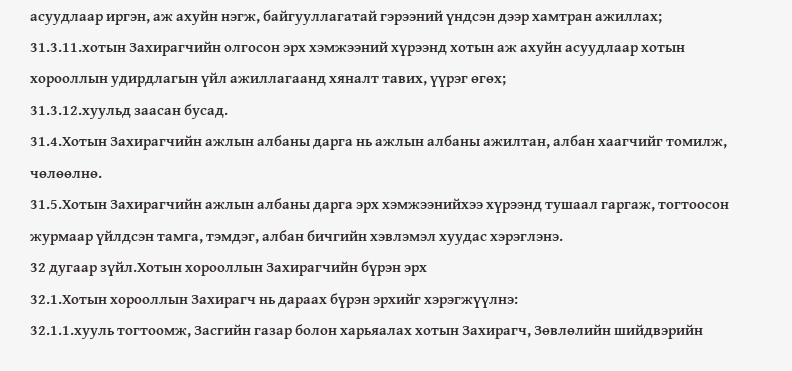асуудлаар иргэн, аж ахуйн нэгж, байгууллагатай гэрээний үндсэн дээр хамтран ажиллах;
31.3.11.хотын Захирагчийн олгосон эрх хэмжээний хүрээнд хотын аж ахуйн асуудлаар хотын хорооллын удирдлагын үйл ажиллагаанд хяналт тавих, үүрэг өгөх;
31.3.12.хуульд заасан бусад.
31.4.Хотын Захирагчийн ажлын албаны дарга нь ажлын албаны ажилтан, албан хаагчийг томилж, чөлөөлнө.
31.5.Хотын Захирагчийн ажлын албаны дарга эрх хэмжээнийхээ хүрээнд тушаал гаргаж, тогтоосон журмаар үйлдсэн тамга, тэмдэг, албан бичгийн хэвлэмэл хуудас хэрэглэнэ.
32 дугаар зүйл.Хотын хорооллын Захирагчийн бүрэн эрх
32.1.Хотын хорооллын Захирагч нь дараах бүрэн эрхийг хэрэгжүүлнэ:
32.1.1.хууль тогтоомж, Засгийн газар болон харьяалах хотын Захирагч, Зөвлөлийн шийдвэрийн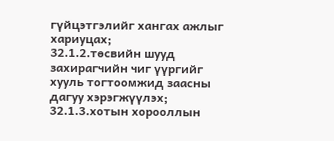гүйцэтгэлийг хангах ажлыг хариуцах;
32.1.2.төсвийн шууд захирагчийн чиг үүргийг хууль тогтоомжид заасны дагуу хэрэгжүүлэх;
32.1.3.хотын хорооллын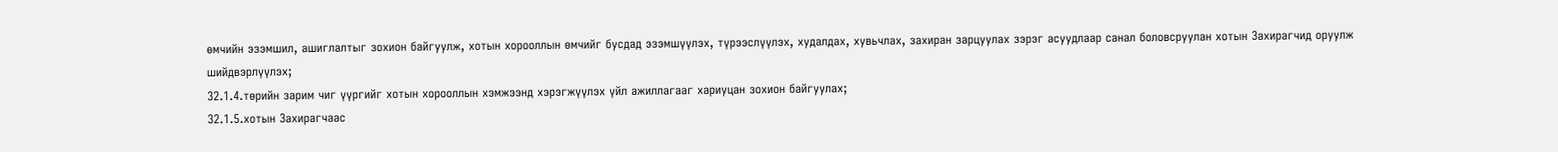өмчийн эзэмшил, ашиглалтыг зохион байгуулж, хотын хорооллын өмчийг бусдад эзэмшүүлэх, түрээслүүлэх, худалдах, хувьчлах, захиран зарцуулах зэрэг асуудлаар санал боловсруулан хотын Захирагчид оруулж шийдвэрлүүлэх;
32.1.4.төрийн зарим чиг үүргийг хотын хорооллын хэмжээнд хэрэгжүүлэх үйл ажиллагааг хариуцан зохион байгуулах;
32.1.5.хотын Захирагчаас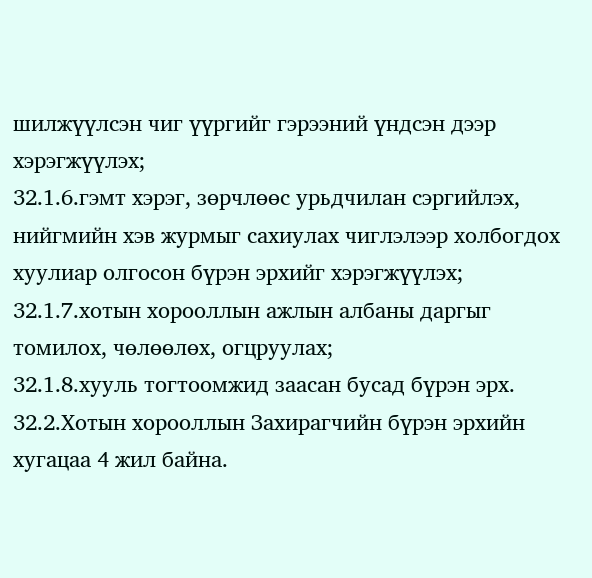шилжүүлсэн чиг үүргийг гэрээний үндсэн дээр хэрэгжүүлэх;
32.1.6.гэмт хэрэг, зөрчлөөс урьдчилан сэргийлэх, нийгмийн хэв журмыг сахиулах чиглэлээр холбогдох хуулиар олгосон бүрэн эрхийг хэрэгжүүлэх;
32.1.7.хотын хорооллын ажлын албаны даргыг томилох, чөлөөлөх, огцруулах;
32.1.8.хууль тогтоомжид заасан бусад бүрэн эрх.
32.2.Хотын хорооллын Захирагчийн бүрэн эрхийн хугацаа 4 жил байна.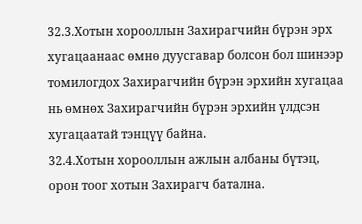32.3.Хотын хорооллын Захирагчийн бүрэн эрх хугацаанаас өмнө дуусгавар болсон бол шинээр томилогдох Захирагчийн бүрэн эрхийн хугацаа нь өмнөх Захирагчийн бүрэн эрхийн үлдсэн хугацаатай тэнцүү байна.
32.4.Хотын хорооллын ажлын албаны бүтэц, орон тоог хотын Захирагч батална.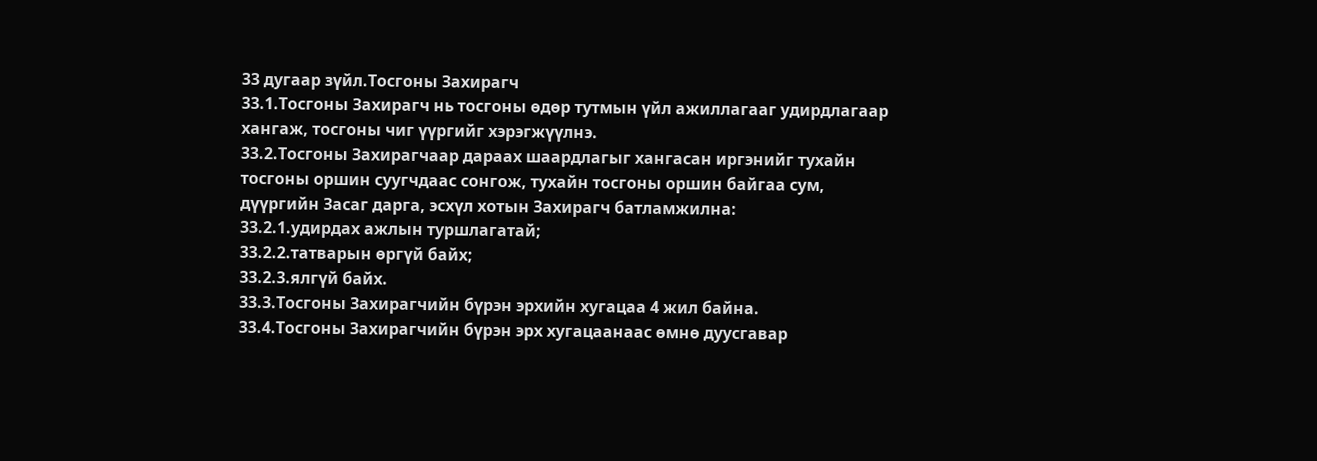33 дугаар зүйл.Тосгоны Захирагч
33.1.Тосгоны Захирагч нь тосгоны өдөр тутмын үйл ажиллагааг удирдлагаар хангаж, тосгоны чиг үүргийг хэрэгжүүлнэ.
33.2.Тосгоны Захирагчаар дараах шаардлагыг хангасан иргэнийг тухайн тосгоны оршин суугчдаас сонгож, тухайн тосгоны оршин байгаа сум, дүүргийн Засаг дарга, эсхүл хотын Захирагч батламжилна:
33.2.1.удирдах ажлын туршлагатай;
33.2.2.татварын өргүй байх;
33.2.3.ялгүй байх.
33.3.Тосгоны Захирагчийн бүрэн эрхийн хугацаа 4 жил байна.
33.4.Тосгоны Захирагчийн бүрэн эрх хугацаанаас өмнө дуусгавар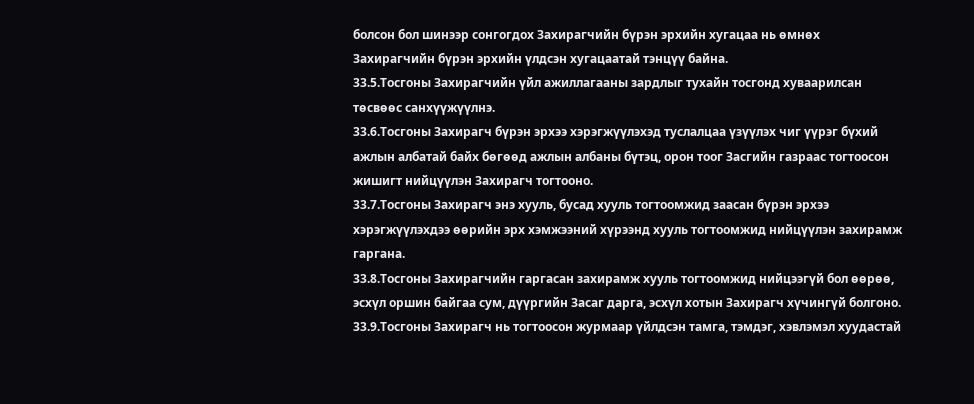болсон бол шинээр сонгогдох Захирагчийн бүрэн эрхийн хугацаа нь өмнөх Захирагчийн бүрэн эрхийн үлдсэн хугацаатай тэнцүү байна.
33.5.Тосгоны Захирагчийн үйл ажиллагааны зардлыг тухайн тосгонд хуваарилсан төсвөөс санхүүжүүлнэ.
33.6.Тосгоны Захирагч бүрэн эрхээ хэрэгжүүлэхэд туслалцаа үзүүлэх чиг үүрэг бүхий ажлын албатай байх бөгөөд ажлын албаны бүтэц, орон тоог Засгийн газраас тогтоосон жишигт нийцүүлэн Захирагч тогтооно.
33.7.Тосгоны Захирагч энэ хууль, бусад хууль тогтоомжид заасан бүрэн эрхээ хэрэгжүүлэхдээ өөрийн эрх хэмжээний хүрээнд хууль тогтоомжид нийцүүлэн захирамж гаргана.
33.8.Тосгоны Захирагчийн гаргасан захирамж хууль тогтоомжид нийцээгүй бол өөрөө, эсхүл оршин байгаа сум, дүүргийн Засаг дарга, эсхүл хотын Захирагч хүчингүй болгоно.
33.9.Тосгоны Захирагч нь тогтоосон журмаар үйлдсэн тамга, тэмдэг, хэвлэмэл хуудастай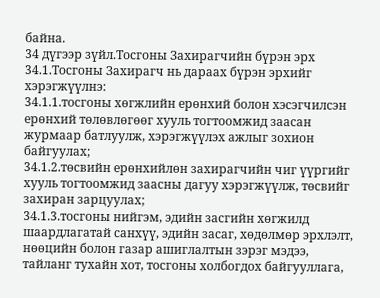байна.
34 дүгээр зүйл.Тосгоны Захирагчийн бүрэн эрх
34.1.Тосгоны Захирагч нь дараах бүрэн эрхийг хэрэгжүүлнэ:
34.1.1.тосгоны хөгжлийн ерөнхий болон хэсэгчилсэн ерөнхий төлөвлөгөөг хууль тогтоомжид заасан журмаар батлуулж, хэрэгжүүлэх ажлыг зохион байгуулах;
34.1.2.төсвийн ерөнхийлөн захирагчийн чиг үүргийг хууль тогтоомжид заасны дагуу хэрэгжүүлж, төсвийг захиран зарцуулах;
34.1.3.тосгоны нийгэм, эдийн засгийн хөгжилд шаардлагатай санхүү, эдийн засаг, хөдөлмөр эрхлэлт, нөөцийн болон газар ашиглалтын зэрэг мэдээ, тайланг тухайн хот, тосгоны холбогдох байгууллага,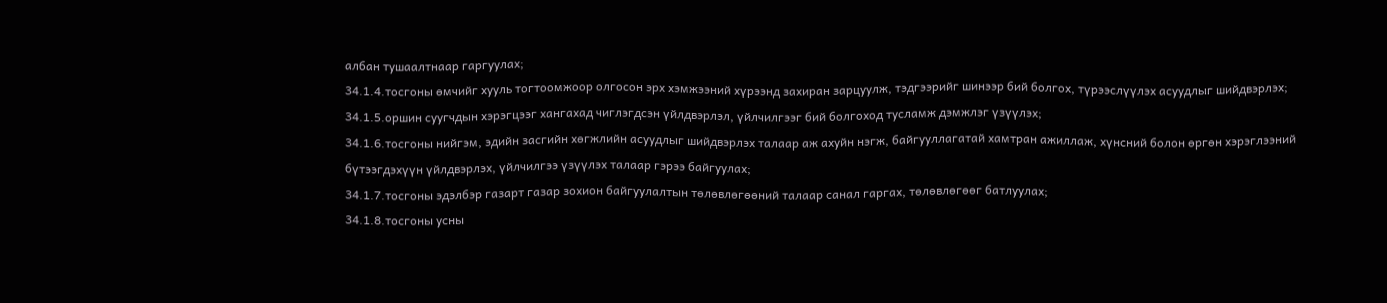албан тушаалтнаар гаргуулах;
34.1.4.тосгоны өмчийг хууль тогтоомжоор олгосон эрх хэмжээний хүрээнд захиран зарцуулж, тэдгээрийг шинээр бий болгох, түрээслүүлэх асуудлыг шийдвэрлэх;
34.1.5.оршин суугчдын хэрэгцээг хангахад чиглэгдсэн үйлдвэрлэл, үйлчилгээг бий болгоход тусламж дэмжлэг үзүүлэх;
34.1.6.тосгоны нийгэм, эдийн засгийн хөгжлийн асуудлыг шийдвэрлэх талаар аж ахуйн нэгж, байгууллагатай хамтран ажиллаж, хүнсний болон өргөн хэрэглээний бүтээгдэхүүн үйлдвэрлэх, үйлчилгээ үзүүлэх талаар гэрээ байгуулах;
34.1.7.тосгоны эдэлбэр газарт газар зохион байгуулалтын төлөвлөгөөний талаар санал гаргах, төлөвлөгөөг батлуулах;
34.1.8.тосгоны усны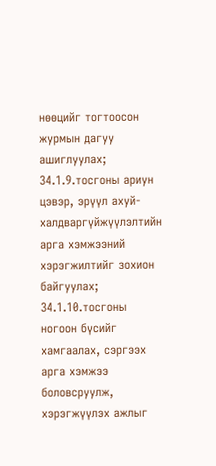нөөцийг тогтоосон журмын дагуу ашиглуулах;
34.1.9.тосгоны ариун цэвэр, эрүүл ахуй-халдваргүйжүүлэлтийн арга хэмжээний хэрэгжилтийг зохион байгуулах;
34.1.10.тосгоны ногоон бүсийг хамгаалах, сэргээх арга хэмжээ боловсруулж, хэрэгжүүлэх ажлыг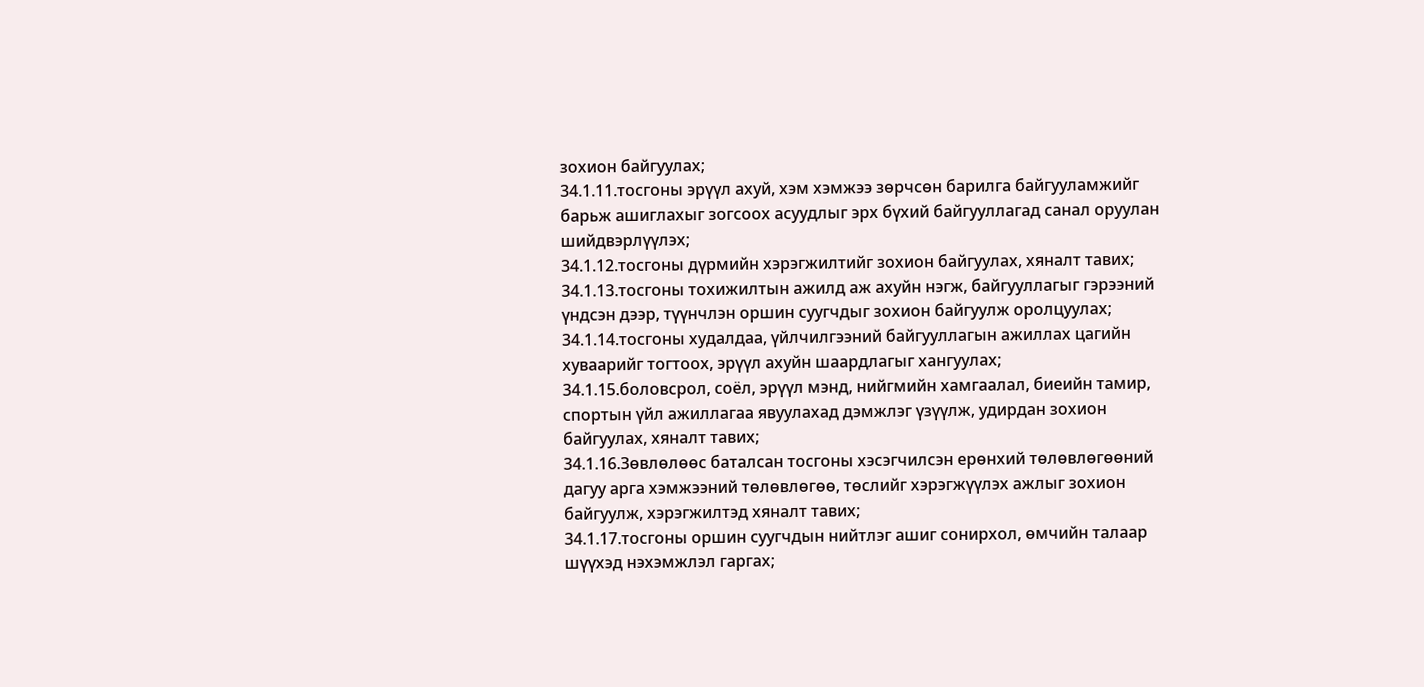зохион байгуулах;
34.1.11.тосгоны эрүүл ахуй, хэм хэмжээ зөрчсөн барилга байгууламжийг барьж ашиглахыг зогсоох асуудлыг эрх бүхий байгууллагад санал оруулан шийдвэрлүүлэх;
34.1.12.тосгоны дүрмийн хэрэгжилтийг зохион байгуулах, хяналт тавих;
34.1.13.тосгоны тохижилтын ажилд аж ахуйн нэгж, байгууллагыг гэрээний үндсэн дээр, түүнчлэн оршин суугчдыг зохион байгуулж оролцуулах;
34.1.14.тосгоны худалдаа, үйлчилгээний байгууллагын ажиллах цагийн хуваарийг тогтоох, эрүүл ахуйн шаардлагыг хангуулах;
34.1.15.боловсрол, соёл, эрүүл мэнд, нийгмийн хамгаалал, биеийн тамир, спортын үйл ажиллагаа явуулахад дэмжлэг үзүүлж, удирдан зохион байгуулах, хяналт тавих;
34.1.16.Зөвлөлөөс баталсан тосгоны хэсэгчилсэн ерөнхий төлөвлөгөөний дагуу арга хэмжээний төлөвлөгөө, төслийг хэрэгжүүлэх ажлыг зохион байгуулж, хэрэгжилтэд хяналт тавих;
34.1.17.тосгоны оршин суугчдын нийтлэг ашиг сонирхол, өмчийн талаар шүүхэд нэхэмжлэл гаргах;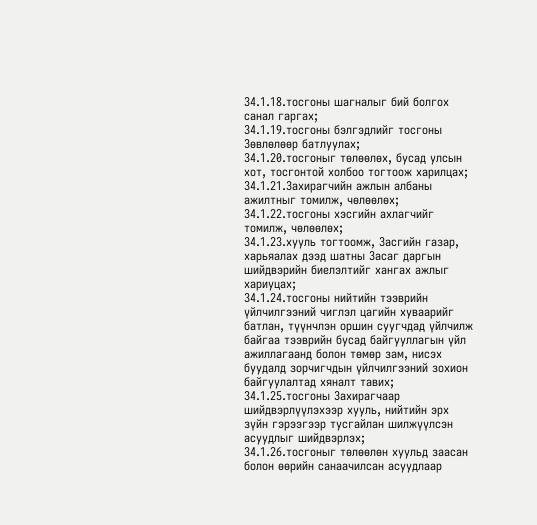34.1.18.тосгоны шагналыг бий болгох санал гаргах;
34.1.19.тосгоны бэлгэдлийг тосгоны Зөвлөлөөр батлуулах;
34.1.20.тосгоныг төлөөлөх, бусад улсын хот, тосгонтой холбоо тогтоож харилцах;
34.1.21.Захирагчийн ажлын албаны ажилтныг томилж, чөлөөлөх;
34.1.22.тосгоны хэсгийн ахлагчийг томилж, чөлөөлөх;
34.1.23.хууль тогтоомж, Засгийн газар, харьяалах дээд шатны Засаг даргын шийдвэрийн биелэлтийг хангах ажлыг хариуцах;
34.1.24.тосгоны нийтийн тээврийн үйлчилгээний чиглэл цагийн хуваарийг батлан, түүнчлэн оршин суугчдад үйлчилж байгаа тээврийн бусад байгууллагын үйл ажиллагаанд болон төмөр зам, нисэх буудалд зорчигчдын үйлчилгээний зохион байгуулалтад хяналт тавих;
34.1.25.тосгоны Захирагчаар шийдвэрлүүлэхээр хууль, нийтийн эрх зүйн гэрээгээр тусгайлан шилжүүлсэн асуудлыг шийдвэрлэх;
34.1.26.тосгоныг төлөөлөн хуульд заасан болон өөрийн санаачилсан асуудлаар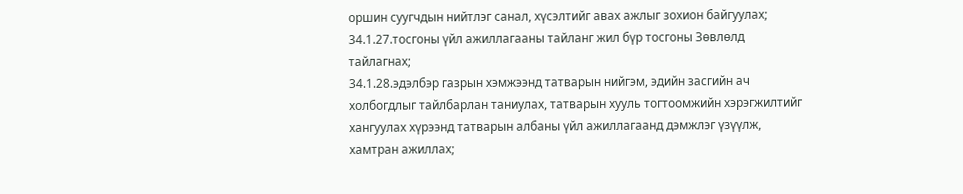оршин суугчдын нийтлэг санал, хүсэлтийг авах ажлыг зохион байгуулах;
34.1.27.тосгоны үйл ажиллагааны тайланг жил бүр тосгоны Зөвлөлд тайлагнах;
34.1.28.эдэлбэр газрын хэмжээнд татварын нийгэм, эдийн засгийн ач холбогдлыг тайлбарлан таниулах, татварын хууль тогтоомжийн хэрэгжилтийг хангуулах хүрээнд татварын албаны үйл ажиллагаанд дэмжлэг үзүүлж, хамтран ажиллах;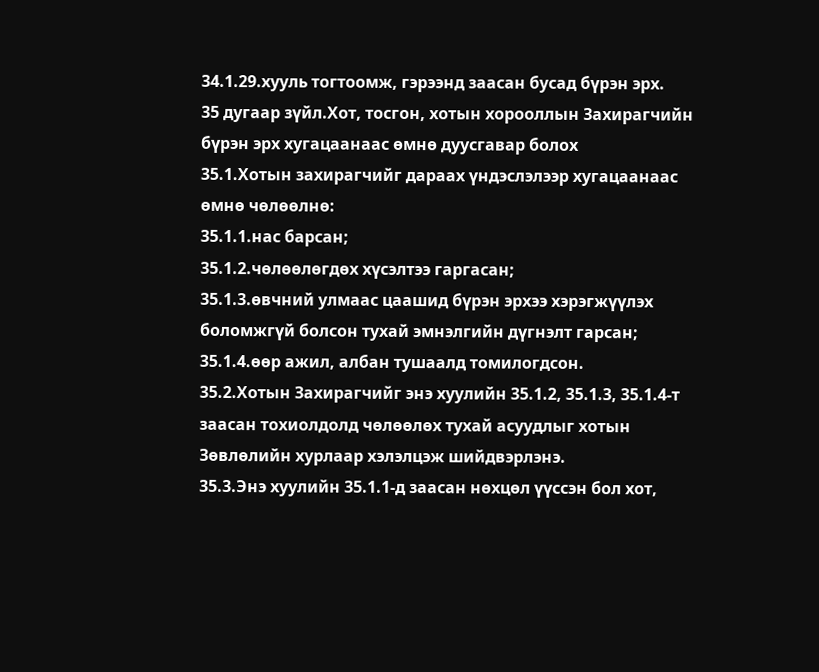34.1.29.хууль тогтоомж, гэрээнд заасан бусад бүрэн эрх.
35 дугаар зүйл.Хот, тосгон, хотын хорооллын Захирагчийн бүрэн эрх хугацаанаас өмнө дуусгавар болох
35.1.Хотын захирагчийг дараах үндэслэлээр хугацаанаас өмнө чөлөөлнө:
35.1.1.нас барсан;
35.1.2.чөлөөлөгдөх хүсэлтээ гаргасан;
35.1.3.өвчний улмаас цаашид бүрэн эрхээ хэрэгжүүлэх боломжгүй болсон тухай эмнэлгийн дүгнэлт гарсан;
35.1.4.өөр ажил, албан тушаалд томилогдсон.
35.2.Хотын Захирагчийг энэ хуулийн 35.1.2, 35.1.3, 35.1.4-т заасан тохиолдолд чөлөөлөх тухай асуудлыг хотын Зөвлөлийн хурлаар хэлэлцэж шийдвэрлэнэ.
35.3.Энэ хуулийн 35.1.1-д заасан нөхцөл үүссэн бол хот,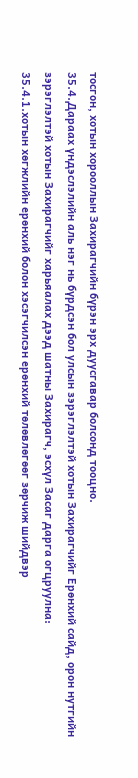тосгон, хотын хорооллын Захирагчийн бүрэн эрх дуусгавар болсонд тооцно.
35.4.Дараах үндэслэлийн аль нэг нь бүрдсэн бол улсын зэрэглэлтэй хотын Захирагчийг Ерөнхий сайд, орон нутгийн зэрэглэлтэй хотын Захирагчийг харьяалах дээд шатны Захирагч, эсхүл Засаг дарга огцруулна:
35.4.1.хотын хөгжлийн ерөнхий болон хэсэгчилсэн ерөнхий төлөвлөгөөг зөрчиж шийдвэр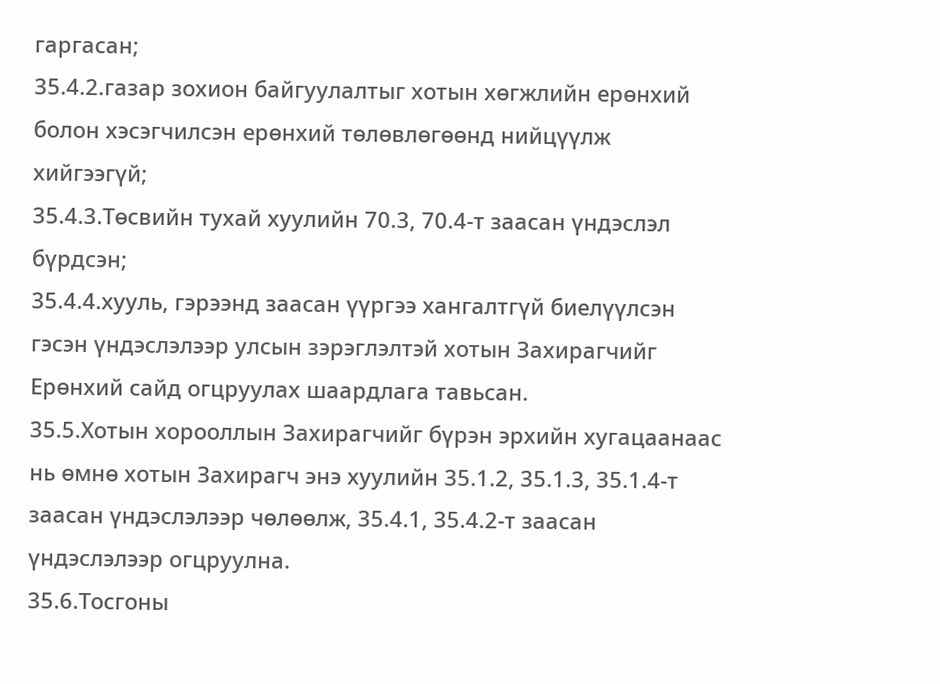гаргасан;
35.4.2.газар зохион байгуулалтыг хотын хөгжлийн ерөнхий болон хэсэгчилсэн ерөнхий төлөвлөгөөнд нийцүүлж хийгээгүй;
35.4.3.Төсвийн тухай хуулийн 70.3, 70.4-т заасан үндэслэл бүрдсэн;
35.4.4.хууль, гэрээнд заасан үүргээ хангалтгүй биелүүлсэн гэсэн үндэслэлээр улсын зэрэглэлтэй хотын Захирагчийг Ерөнхий сайд огцруулах шаардлага тавьсан.
35.5.Хотын хорооллын Захирагчийг бүрэн эрхийн хугацаанаас нь өмнө хотын Захирагч энэ хуулийн 35.1.2, 35.1.3, 35.1.4-т заасан үндэслэлээр чөлөөлж, 35.4.1, 35.4.2-т заасан үндэслэлээр огцруулна.
35.6.Тосгоны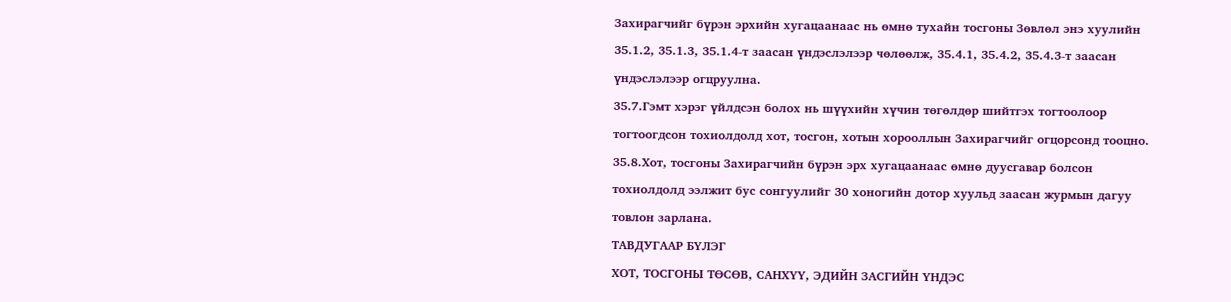Захирагчийг бүрэн эрхийн хугацаанаас нь өмнө тухайн тосгоны Зөвлөл энэ хуулийн 35.1.2, 35.1.3, 35.1.4-т заасан үндэслэлээр чөлөөлж, 35.4.1, 35.4.2, 35.4.3-т заасан үндэслэлээр огцруулна.
35.7.Гэмт хэрэг үйлдсэн болох нь шүүхийн хүчин төгөлдөр шийтгэх тогтоолоор тогтоогдсон тохиолдолд хот, тосгон, хотын хорооллын Захирагчийг огцорсонд тооцно.
35.8.Хот, тосгоны Захирагчийн бүрэн эрх хугацаанаас өмнө дуусгавар болсон тохиолдолд ээлжит бус сонгуулийг 30 хоногийн дотор хуульд заасан журмын дагуу товлон зарлана.
ТАВДУГААР БҮЛЭГ
ХОТ, ТОСГОНЫ ТӨСӨВ, САНХҮҮ, ЭДИЙН ЗАСГИЙН ҮНДЭС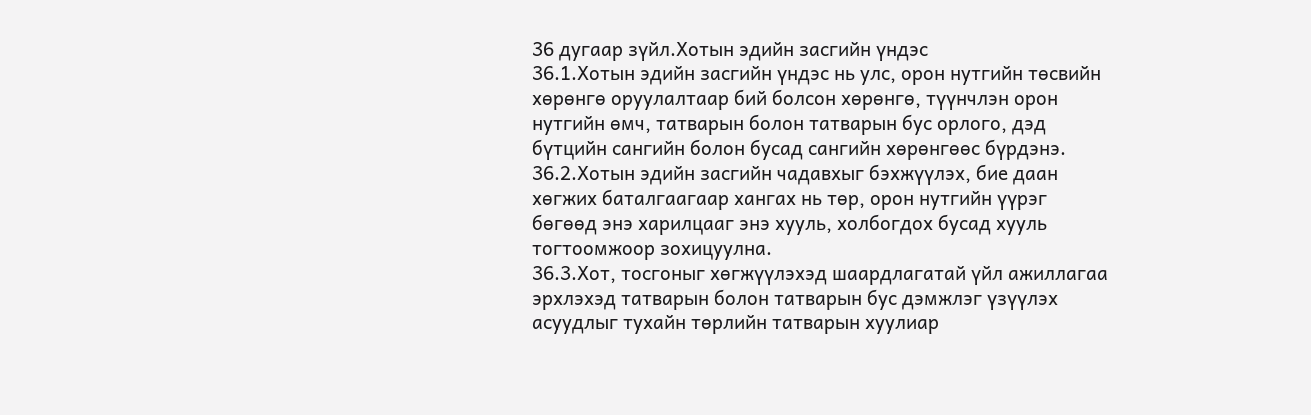36 дугаар зүйл.Хотын эдийн засгийн үндэс
36.1.Хотын эдийн засгийн үндэс нь улс, орон нутгийн төсвийн хөрөнгө оруулалтаар бий болсон хөрөнгө, түүнчлэн орон нутгийн өмч, татварын болон татварын бус орлого, дэд бүтцийн сангийн болон бусад сангийн хөрөнгөөс бүрдэнэ.
36.2.Хотын эдийн засгийн чадавхыг бэхжүүлэх, бие даан хөгжих баталгаагаар хангах нь төр, орон нутгийн үүрэг бөгөөд энэ харилцааг энэ хууль, холбогдох бусад хууль тогтоомжоор зохицуулна.
36.3.Хот, тосгоныг хөгжүүлэхэд шаардлагатай үйл ажиллагаа эрхлэхэд татварын болон татварын бус дэмжлэг үзүүлэх асуудлыг тухайн төрлийн татварын хуулиар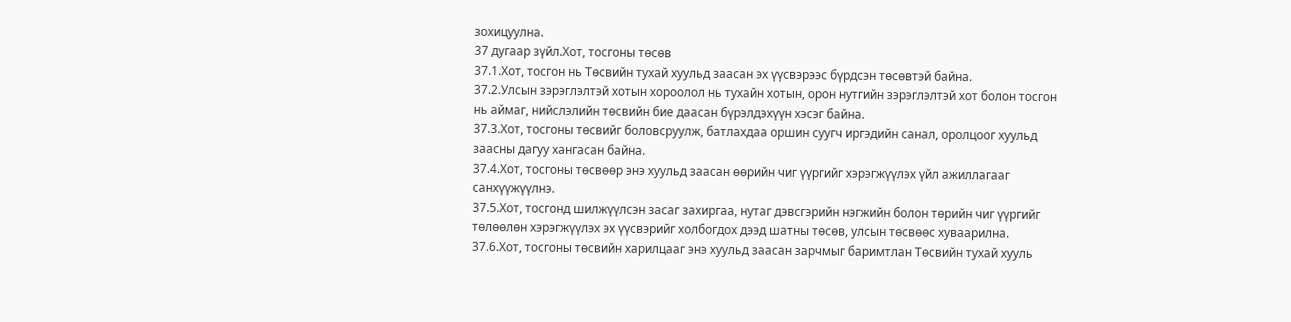зохицуулна.
37 дугаар зүйл.Хот, тосгоны төсөв
37.1.Хот, тосгон нь Төсвийн тухай хуульд заасан эх үүсвэрээс бүрдсэн төсөвтэй байна.
37.2.Улсын зэрэглэлтэй хотын хороолол нь тухайн хотын, орон нутгийн зэрэглэлтэй хот болон тосгон нь аймаг, нийслэлийн төсвийн бие даасан бүрэлдэхүүн хэсэг байна.
37.3.Хот, тосгоны төсвийг боловсруулж, батлахдаа оршин суугч иргэдийн санал, оролцоог хуульд заасны дагуу хангасан байна.
37.4.Хот, тосгоны төсвөөр энэ хуульд заасан өөрийн чиг үүргийг хэрэгжүүлэх үйл ажиллагааг санхүүжүүлнэ.
37.5.Хот, тосгонд шилжүүлсэн засаг захиргаа, нутаг дэвсгэрийн нэгжийн болон төрийн чиг үүргийг төлөөлөн хэрэгжүүлэх эх үүсвэрийг холбогдох дээд шатны төсөв, улсын төсвөөс хуваарилна.
37.6.Хот, тосгоны төсвийн харилцааг энэ хуульд заасан зарчмыг баримтлан Төсвийн тухай хууль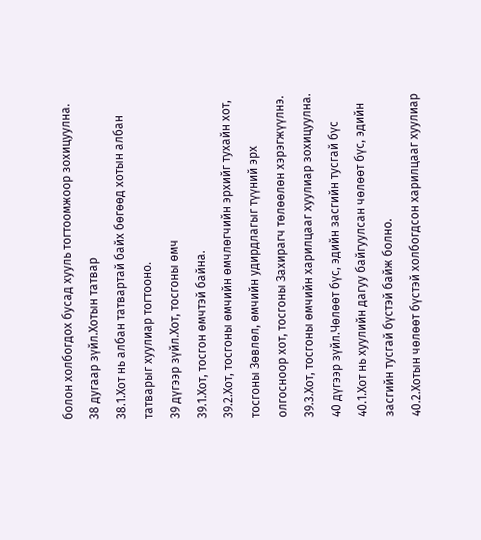болон холбогдох бусад хууль тогтоомжоор зохицуулна.
38 дугаар зүйл.Хотын татвар
38.1.Хот нь албан татвартай байх бөгөөд хотын албан татварыг хуулиар тогтооно.
39 дүгээр зүйл.Хот, тосгоны өмч
39.1.Хот, тосгон өмчтэй байна.
39.2.Хот, тосгоны өмчийн өмчлөгчийн эрхийг тухайн хот, тосгоны Зөвлөл, өмчийн удирдлагыг түүний эрх олгосноор хот, тосгоны Захирагч төлөөлөн хэрэгжүүлнэ.
39.3.Хот, тосгоны өмчийн харилцааг хуулиар зохицуулна.
40 дүгээр зүйл.Чөлөөт бүс, эдийн засгийн тусгай бүс
40.1.Хот нь хуулийн дагуу байгуулсан чөлөөт бүс, эдийн засгийн тусгай бүстэй байж болно.
40.2.Хотын чөлөөт бүстэй холбогдсон харилцааг хуулиар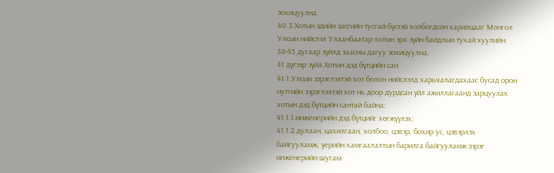зохицуулна.
40.3.Хотын эдийн засгийн тусгай бүстэй холбогдсон харилцааг Монгол Улсын нийслэл Улаанбаатар хотын эрх зүйн байдлын тухай хуулийн 38-45 дугаар зүйлд заасны дагуу зохицуулна.
41 дүгээр зүйл.Хотын дэд бүтцийн сан
41.1.Улсын зэрэглэлтэй хот болон нийслэлд харьяалагдахаас бусад орон нутгийн зэрэглэлтэй хот нь доор дурдсан үйл ажиллагаанд зарцуулах хотын дэд бүтцийн сантай байна:
41.1.1.инженерийн дэд бүтцийг хөгжүүлэх;
41.1.2.дулаан, цахилгаан, холбоо, цэвэр, бохир ус, цэвэрлэх байгууламж, үерийн хамгаалалтын барилга байгууламж зэрэг инженерийн шугам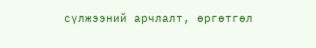сүлжээний арчлалт, өргөтгөл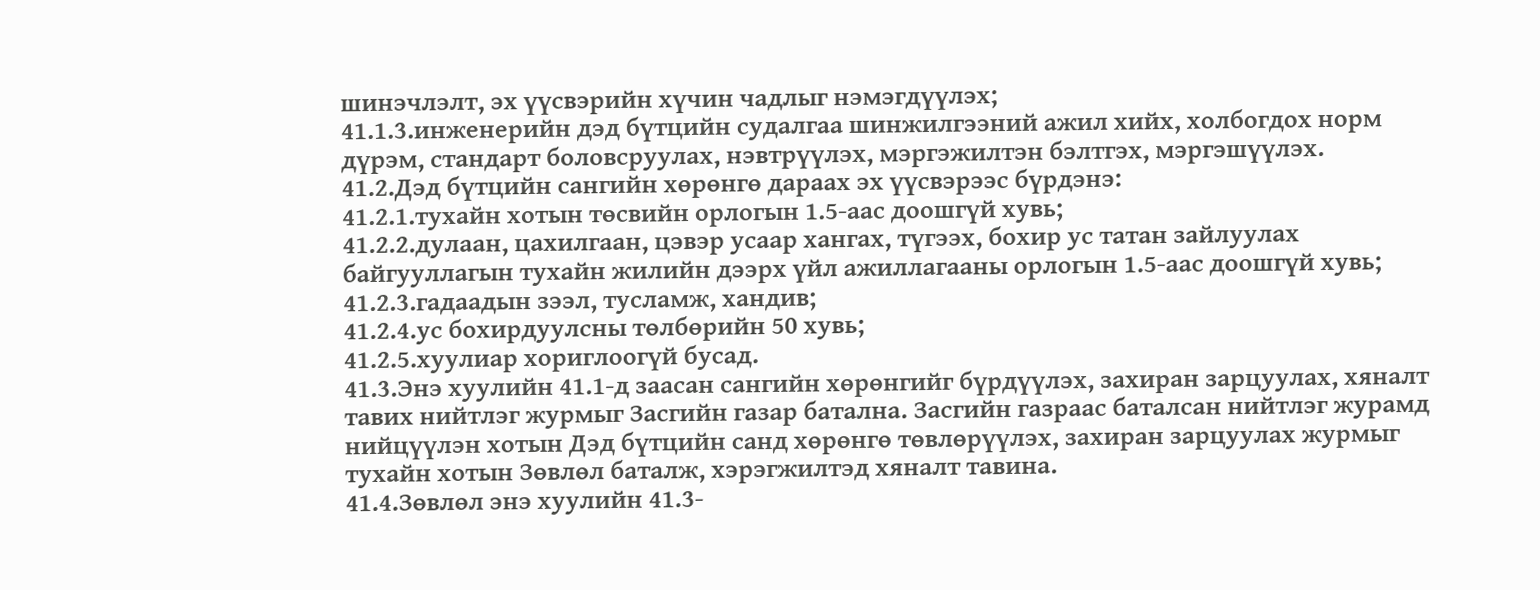шинэчлэлт, эх үүсвэрийн хүчин чадлыг нэмэгдүүлэх;
41.1.3.инженерийн дэд бүтцийн судалгаа шинжилгээний ажил хийх, холбогдох норм дүрэм, стандарт боловсруулах, нэвтрүүлэх, мэргэжилтэн бэлтгэх, мэргэшүүлэх.
41.2.Дэд бүтцийн сангийн хөрөнгө дараах эх үүсвэрээс бүрдэнэ:
41.2.1.тухайн хотын төсвийн орлогын 1.5-аас доошгүй хувь;
41.2.2.дулаан, цахилгаан, цэвэр усаар хангах, түгээх, бохир ус татан зайлуулах байгууллагын тухайн жилийн дээрх үйл ажиллагааны орлогын 1.5-аас доошгүй хувь;
41.2.3.гадаадын зээл, тусламж, хандив;
41.2.4.ус бохирдуулсны төлбөрийн 50 хувь;
41.2.5.хуулиар хориглоогүй бусад.
41.3.Энэ хуулийн 41.1-д заасан сангийн хөрөнгийг бүрдүүлэх, захиран зарцуулах, хяналт тавих нийтлэг журмыг Засгийн газар батална. Засгийн газраас баталсан нийтлэг журамд нийцүүлэн хотын Дэд бүтцийн санд хөрөнгө төвлөрүүлэх, захиран зарцуулах журмыг тухайн хотын Зөвлөл баталж, хэрэгжилтэд хяналт тавина.
41.4.Зөвлөл энэ хуулийн 41.3-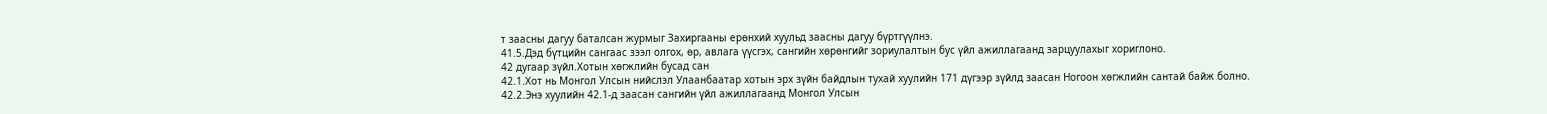т заасны дагуу баталсан журмыг Захиргааны ерөнхий хуульд заасны дагуу бүртгүүлнэ.
41.5.Дэд бүтцийн сангаас зээл олгох, өр, авлага үүсгэх, сангийн хөрөнгийг зориулалтын бус үйл ажиллагаанд зарцуулахыг хориглоно.
42 дугаар зүйл.Хотын хөгжлийн бусад сан
42.1.Хот нь Монгол Улсын нийслэл Улаанбаатар хотын эрх зүйн байдлын тухай хуулийн 171 дүгээр зүйлд заасан Ногоон хөгжлийн сантай байж болно.
42.2.Энэ хуулийн 42.1-д заасан сангийн үйл ажиллагаанд Монгол Улсын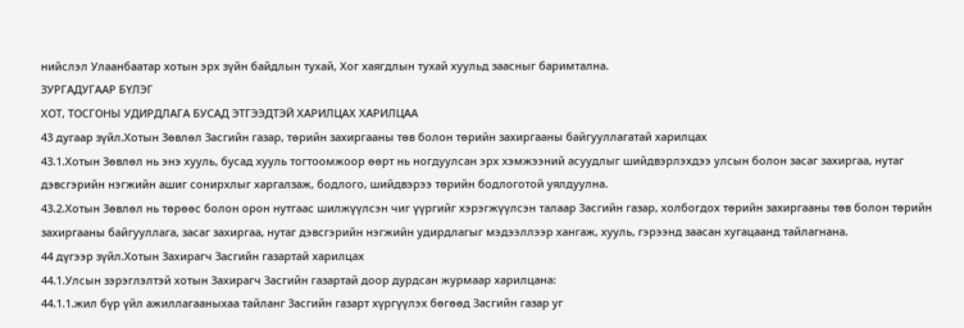нийслэл Улаанбаатар хотын эрх зүйн байдлын тухай, Хог хаягдлын тухай хуульд заасныг баримтална.
ЗУРГАДУГААР БҮЛЭГ
ХОТ, ТОСГОНЫ УДИРДЛАГА БУСАД ЭТГЭЭДТЭЙ ХАРИЛЦАХ ХАРИЛЦАА
43 дугаар зүйл.Хотын Зөвлөл Засгийн газар, төрийн захиргааны төв болон төрийн захиргааны байгууллагатай харилцах
43.1.Хотын Зөвлөл нь энэ хууль, бусад хууль тогтоомжоор өөрт нь ногдуулсан эрх хэмжээний асуудлыг шийдвэрлэхдээ улсын болон засаг захиргаа, нутаг дэвсгэрийн нэгжийн ашиг сонирхлыг харгалзаж, бодлого, шийдвэрээ төрийн бодлоготой уялдуулна.
43.2.Хотын Зөвлөл нь төрөөс болон орон нутгаас шилжүүлсэн чиг үүргийг хэрэгжүүлсэн талаар Засгийн газар, холбогдох төрийн захиргааны төв болон төрийн захиргааны байгууллага, засаг захиргаа, нутаг дэвсгэрийн нэгжийн удирдлагыг мэдээллээр хангаж, хууль, гэрээнд заасан хугацаанд тайлагнана.
44 дүгээр зүйл.Хотын Захирагч Засгийн газартай харилцах
44.1.Улсын зэрэглэлтэй хотын Захирагч Засгийн газартай доор дурдсан журмаар харилцана:
44.1.1.жил бүр үйл ажиллагааныхаа тайланг Засгийн газарт хүргүүлэх бөгөөд Засгийн газар уг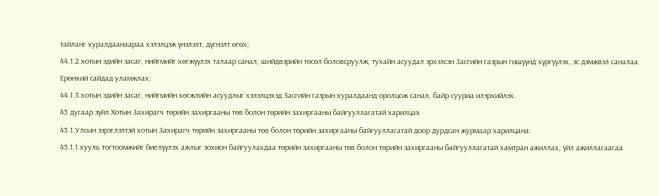тайланг хуралдаанаараа хэлэлцэж үнэлэлт, дүгнэлт өгөх;
44.1.2.хотын эдийн засаг, нийгмийг хөгжүүлэх талаар санал, шийдвэрийн төсөл боловсруулж, тухайн асуудал эрхэлсэн Засгийн газрын гишүүнд хүргүүлэх, эс дэмжвэл саналаа Ерөнхий сайдад уламжлах;
44.1.3.хотын эдийн засаг, нийгмийн хөгжлийн асуудлыг хэлэлцэхэд Засгийн газрын хуралдаанд оролцож санал, байр сууриа илэрхийлэх.
45 дугаар зүйл.Хотын Захирагч төрийн захиргааны төв болон төрийн захиргааны байгууллагатай харилцах
45.1.Улсын зэрэглэлтэй хотын Захирагч төрийн захиргааны төв болон төрийн захиргааны байгууллагатай доор дурдсан журмаар харилцана:
45.1.1.хууль тогтоомжийг биелүүлэх ажлыг зохион байгуулахдаа төрийн захиргааны төв болон төрийн захиргааны байгууллагатай хамтран ажиллах, үйл ажиллагаагаа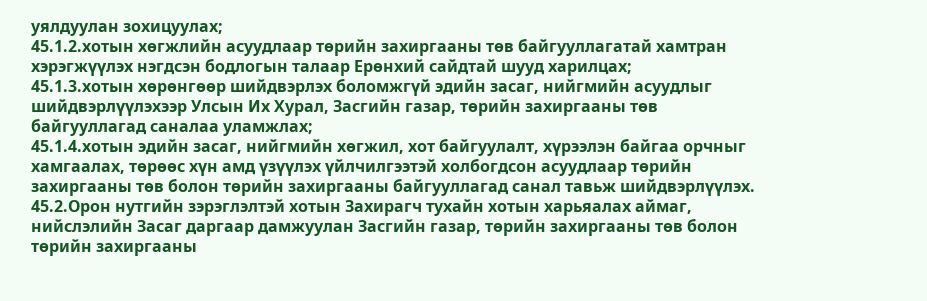уялдуулан зохицуулах;
45.1.2.хотын хөгжлийн асуудлаар төрийн захиргааны төв байгууллагатай хамтран хэрэгжүүлэх нэгдсэн бодлогын талаар Ерөнхий сайдтай шууд харилцах;
45.1.3.хотын хөрөнгөөр шийдвэрлэх боломжгүй эдийн засаг, нийгмийн асуудлыг шийдвэрлүүлэхээр Улсын Их Хурал, Засгийн газар, төрийн захиргааны төв байгууллагад саналаа уламжлах;
45.1.4.хотын эдийн засаг, нийгмийн хөгжил, хот байгуулалт, хүрээлэн байгаа орчныг хамгаалах, төрөөс хүн амд үзүүлэх үйлчилгээтэй холбогдсон асуудлаар төрийн захиргааны төв болон төрийн захиргааны байгууллагад санал тавьж шийдвэрлүүлэх.
45.2.Орон нутгийн зэрэглэлтэй хотын Захирагч тухайн хотын харьяалах аймаг, нийслэлийн Засаг даргаар дамжуулан Засгийн газар, төрийн захиргааны төв болон төрийн захиргааны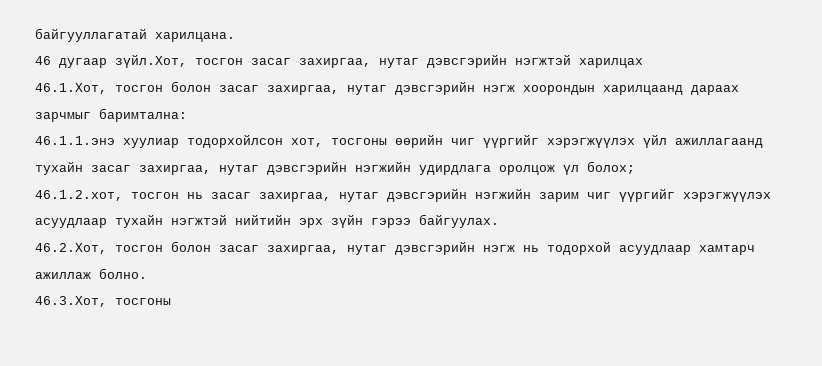байгууллагатай харилцана.
46 дугаар зүйл.Хот, тосгон засаг захиргаа, нутаг дэвсгэрийн нэгжтэй харилцах
46.1.Хот, тосгон болон засаг захиргаа, нутаг дэвсгэрийн нэгж хоорондын харилцаанд дараах зарчмыг баримтална:
46.1.1.энэ хуулиар тодорхойлсон хот, тосгоны өөрийн чиг үүргийг хэрэгжүүлэх үйл ажиллагаанд тухайн засаг захиргаа, нутаг дэвсгэрийн нэгжийн удирдлага оролцож үл болох;
46.1.2.хот, тосгон нь засаг захиргаа, нутаг дэвсгэрийн нэгжийн зарим чиг үүргийг хэрэгжүүлэх асуудлаар тухайн нэгжтэй нийтийн эрх зүйн гэрээ байгуулах.
46.2.Хот, тосгон болон засаг захиргаа, нутаг дэвсгэрийн нэгж нь тодорхой асуудлаар хамтарч ажиллаж болно.
46.3.Хот, тосгоны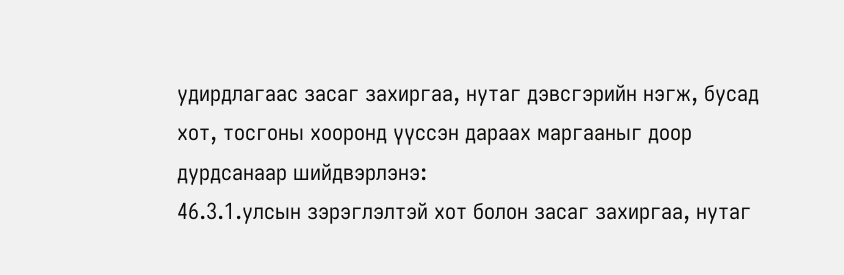удирдлагаас засаг захиргаа, нутаг дэвсгэрийн нэгж, бусад хот, тосгоны хооронд үүссэн дараах маргааныг доор дурдсанаар шийдвэрлэнэ:
46.3.1.улсын зэрэглэлтэй хот болон засаг захиргаа, нутаг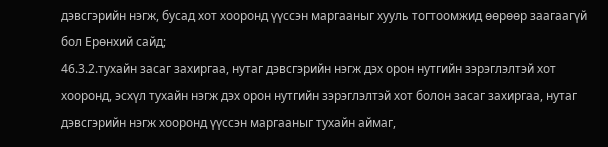дэвсгэрийн нэгж, бусад хот хооронд үүссэн маргааныг хууль тогтоомжид өөрөөр заагаагүй бол Ерөнхий сайд;
46.3.2.тухайн засаг захиргаа, нутаг дэвсгэрийн нэгж дэх орон нутгийн зэрэглэлтэй хот хооронд, эсхүл тухайн нэгж дэх орон нутгийн зэрэглэлтэй хот болон засаг захиргаа, нутаг дэвсгэрийн нэгж хооронд үүссэн маргааныг тухайн аймаг,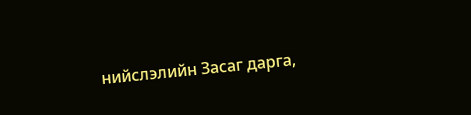нийслэлийн Засаг дарга,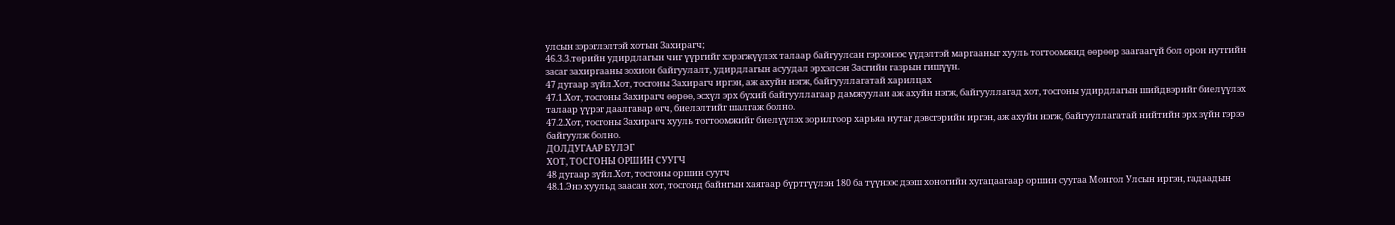улсын зэрэглэлтэй хотын Захирагч;
46.3.3.төрийн удирдлагын чиг үүргийг хэрэгжүүлэх талаар байгуулсан гэрээнээс үүдэлтэй маргааныг хууль тогтоомжид өөрөөр заагаагүй бол орон нутгийн засаг захиргааны зохион байгуулалт, удирдлагын асуудал эрхэлсэн Засгийн газрын гишүүн.
47 дугаар зүйл.Хот, тосгоны Захирагч иргэн, аж ахуйн нэгж, байгууллагатай харилцах
47.1.Хот, тосгоны Захирагч өөрөө, эсхүл эрх бүхий байгууллагаар дамжуулан аж ахуйн нэгж, байгууллагад хот, тосгоны удирдлагын шийдвэрийг биелүүлэх талаар үүрэг даалгавар өгч, биелэлтийг шалгаж болно.
47.2.Хот, тосгоны Захирагч хууль тогтоомжийг биелүүлэх зорилгоор харьяа нутаг дэвсгэрийн иргэн, аж ахуйн нэгж, байгууллагатай нийтийн эрх зүйн гэрээ байгуулж болно.
ДОЛДУГААР БҮЛЭГ
ХОТ, ТОСГОНЫ ОРШИН СУУГЧ
48 дугаар зүйл.Хот, тосгоны оршин суугч
48.1.Энэ хуульд заасан хот, тосгонд байнгын хаягаар бүртгүүлэн 180 ба түүнээс дээш хоногийн хугацаагаар оршин суугаа Монгол Улсын иргэн, гадаадын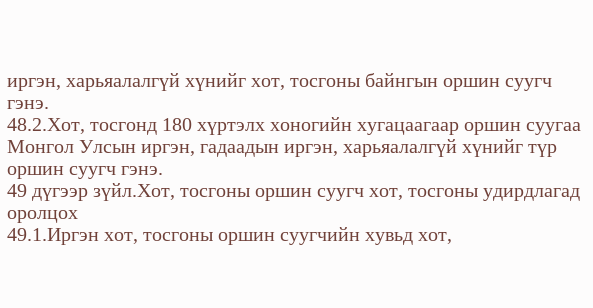иргэн, харьяалалгүй хүнийг хот, тосгоны байнгын оршин суугч гэнэ.
48.2.Хот, тосгонд 180 хүртэлх хоногийн хугацаагаар оршин суугаа Монгол Улсын иргэн, гадаадын иргэн, харьяалалгүй хүнийг түр оршин суугч гэнэ.
49 дүгээр зүйл.Хот, тосгоны оршин суугч хот, тосгоны удирдлагад оролцох
49.1.Иргэн хот, тосгоны оршин суугчийн хувьд хот,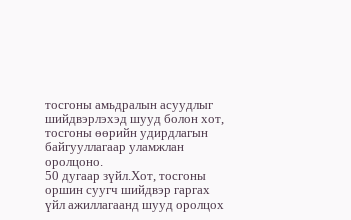тосгоны амьдралын асуудлыг шийдвэрлэхэд шууд болон хот, тосгоны өөрийн удирдлагын байгууллагаар уламжлан оролцоно.
50 дугаар зүйл.Хот, тосгоны оршин суугч шийдвэр гаргах
үйл ажиллагаанд шууд оролцох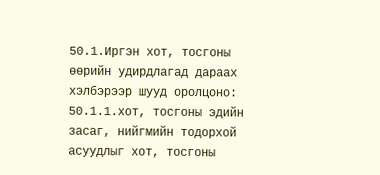50.1.Иргэн хот, тосгоны өөрийн удирдлагад дараах хэлбэрээр шууд оролцоно:
50.1.1.хот, тосгоны эдийн засаг, нийгмийн тодорхой асуудлыг хот, тосгоны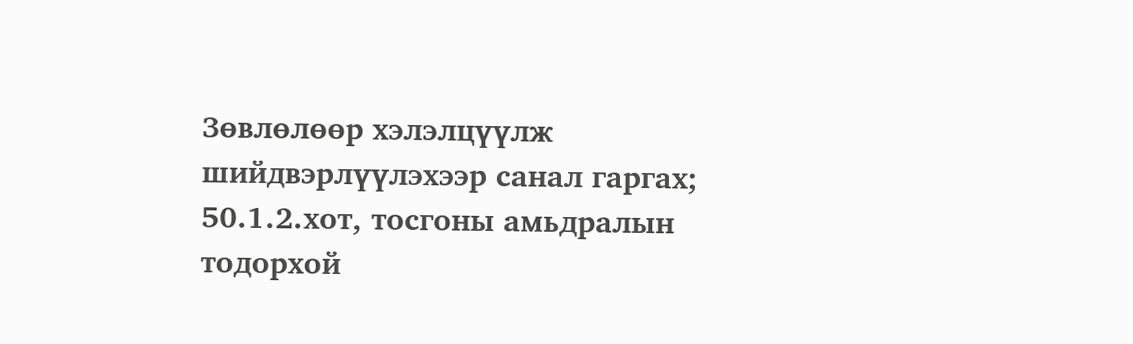Зөвлөлөөр хэлэлцүүлж шийдвэрлүүлэхээр санал гаргах;
50.1.2.хот, тосгоны амьдралын тодорхой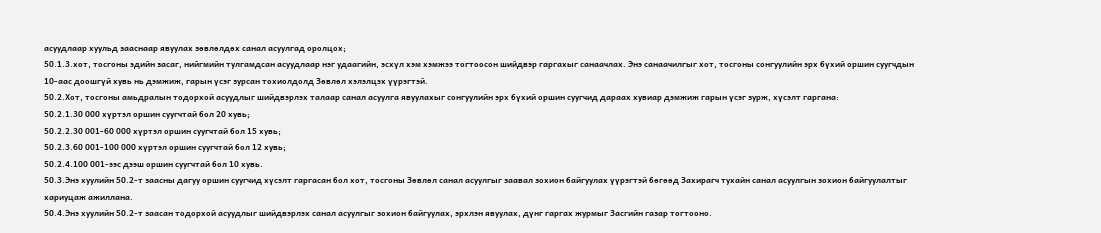асуудлаар хуульд зааснаар явуулах зөвлөлдөх санал асуулгад оролцох;
50.1.3.хот, тосгоны эдийн засаг, нийгмийн тулгамдсан асуудлаар нэг удаагийн, эсхүл хэм хэмжээ тогтоосон шийдвэр гаргахыг санаачлах. Энэ санаачилгыг хот, тосгоны сонгуулийн эрх бүхий оршин суугчдын 10-аас доошгүй хувь нь дэмжиж, гарын үсэг зурсан тохиолдолд Зөвлөл хэлэлцэх үүрэгтэй.
50.2.Хот, тосгоны амьдралын тодорхой асуудлыг шийдвэрлэх талаар санал асуулга явуулахыг сонгуулийн эрх бүхий оршин суугчид дараах хувиар дэмжиж гарын үсэг зурж, хүсэлт гаргана:
50.2.1.30 000 хүртэл оршин суугчтай бол 20 хувь;
50.2.2.30 001-60 000 хүртэл оршин суугчтай бол 15 хувь;
50.2.3.60 001-100 000 хүртэл оршин суугчтай бол 12 хувь;
50.2.4.100 001-ээс дээш оршин суугчтай бол 10 хувь.
50.3.Энэ хуулийн 50.2-т заасны дагуу оршин суугчид хүсэлт гаргасан бол хот, тосгоны Зөвлөл санал асуулгыг заавал зохион байгуулах үүрэгтэй бөгөөд Захирагч тухайн санал асуулгын зохион байгуулалтыг хариуцаж ажиллана.
50.4.Энэ хуулийн 50.2-т заасан тодорхой асуудлыг шийдвэрлэх санал асуулгыг зохион байгуулах, эрхлэн явуулах, дүнг гаргах журмыг Засгийн газар тогтооно.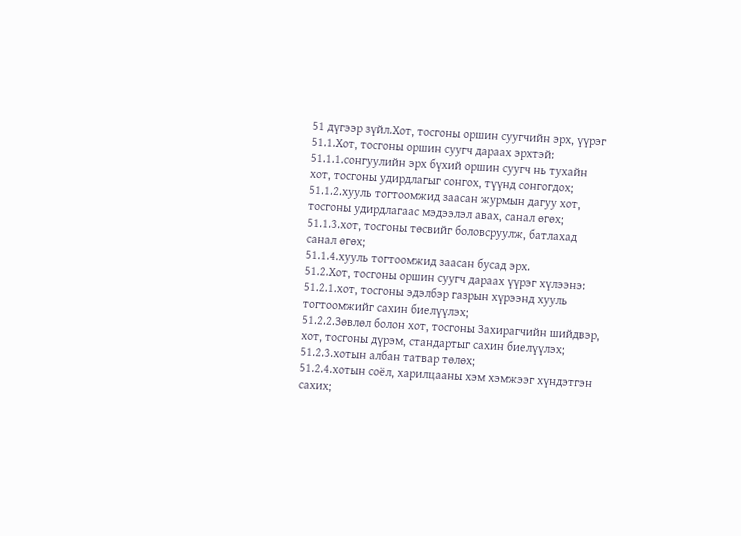51 дүгээр зүйл.Хот, тосгоны оршин суугчийн эрх, үүрэг
51.1.Хот, тосгоны оршин суугч дараах эрхтэй:
51.1.1.сонгуулийн эрх бүхий оршин суугч нь тухайн хот, тосгоны удирдлагыг сонгох, түүнд сонгогдох;
51.1.2.хууль тогтоомжид заасан журмын дагуу хот, тосгоны удирдлагаас мэдээлэл авах, санал өгөх;
51.1.3.хот, тосгоны төсвийг боловсруулж, батлахад санал өгөх;
51.1.4.хууль тогтоомжид заасан бусад эрх.
51.2.Хот, тосгоны оршин суугч дараах үүрэг хүлээнэ:
51.2.1.хот, тосгоны эдэлбэр газрын хүрээнд хууль тогтоомжийг сахин биелүүлэх;
51.2.2.Зөвлөл болон хот, тосгоны Захирагчийн шийдвэр, хот, тосгоны дүрэм, стандартыг сахин биелүүлэх;
51.2.3.хотын албан татвар төлөх;
51.2.4.хотын соёл, харилцааны хэм хэмжээг хүндэтгэн сахих;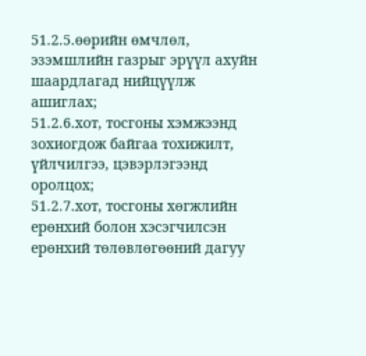51.2.5.өөрийн өмчлөл, эзэмшлийн газрыг эрүүл ахуйн шаардлагад нийцүүлж ашиглах;
51.2.6.хот, тосгоны хэмжээнд зохиогдож байгаа тохижилт, үйлчилгээ, цэвэрлэгээнд оролцох;
51.2.7.хот, тосгоны хөгжлийн ерөнхий болон хэсэгчилсэн ерөнхий төлөвлөгөөний дагуу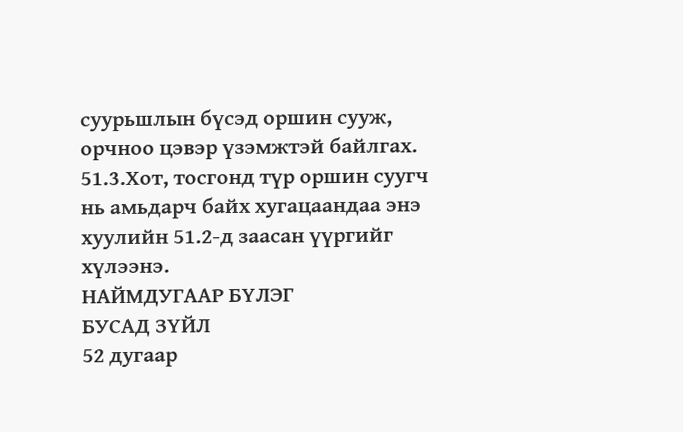суурьшлын бүсэд оршин сууж, орчноо цэвэр үзэмжтэй байлгах.
51.3.Хот, тосгонд түр оршин суугч нь амьдарч байх хугацаандаа энэ хуулийн 51.2-д заасан үүргийг хүлээнэ.
НАЙМДУГААР БҮЛЭГ
БУСАД ЗҮЙЛ
52 дугаар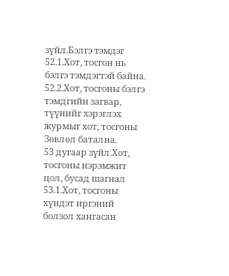зүйл.Бэлгэ тэмдэг
52.1.Хот, тосгон нь бэлгэ тэмдэгтэй байна.
52.2.Хот, тосгоны бэлгэ тэмдгийн загвар, түүнийг хэрэглэх журмыг хот, тосгоны Зөвлөл батална.
53 дугаар зүйл.Хот, тосгоны нэрэмжит цол, бусад шагнал
53.1.Хот, тосгоны хүндэт иргэний болзол хангасан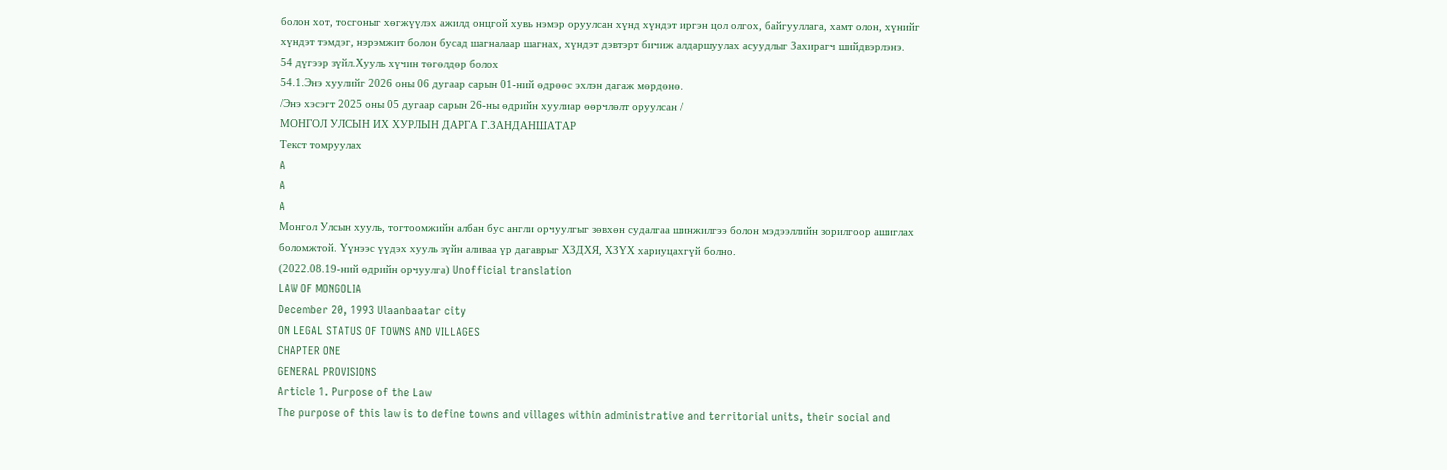болон хот, тосгоныг хөгжүүлэх ажилд онцгой хувь нэмэр оруулсан хүнд хүндэт иргэн цол олгох, байгууллага, хамт олон, хүнийг хүндэт тэмдэг, нэрэмжит болон бусад шагналаар шагнах, хүндэт дэвтэрт бичиж алдаршуулах асуудлыг Захирагч шийдвэрлэнэ.
54 дүгээр зүйл.Хууль хүчин төгөлдөр болох
54.1.Энэ хуулийг 2026 оны 06 дугаар сарын 01-ний өдрөөс эхлэн дагаж мөрдөнө.
/Энэ хэсэгт 2025 оны 05 дугаар сарын 26-ны өдрийн хуулиар өөрчлөлт оруулсан /
МОНГОЛ УЛСЫН ИХ ХУРЛЫН ДАРГА Г.ЗАНДАНШАТАР
Текст томруулах
A
A
A
Монгол Улсын хууль, тогтоомжийн албан бус англи орчуулгыг зөвхөн судалгаа шинжилгээ болон мэдээллийн зорилгоор ашиглах боломжтой. Үүнээс үүдэх хууль зүйн аливаа үр дагаврыг ХЗДХЯ, ХЗҮХ хариуцахгүй болно.
(2022.08.19-ний өдрийн орчуулга) Unofficial translation
LAW OF MONGOLIA
December 20, 1993 Ulaanbaatar city
ON LEGAL STATUS OF TOWNS AND VILLAGES
CHAPTER ONE
GENERAL PROVISIONS
Article 1. Purpose of the Law
The purpose of this law is to define towns and villages within administrative and territorial units, their social and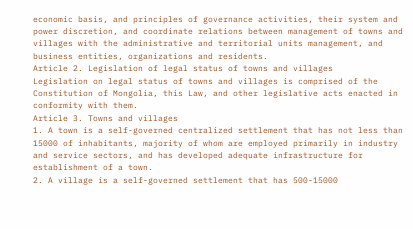economic basis, and principles of governance activities, their system and power discretion, and coordinate relations between management of towns and villages with the administrative and territorial units management, and business entities, organizations and residents.
Article 2. Legislation of legal status of towns and villages
Legislation on legal status of towns and villages is comprised of the Constitution of Mongolia, this Law, and other legislative acts enacted in conformity with them.
Article 3. Towns and villages
1. A town is a self-governed centralized settlement that has not less than 15000 of inhabitants, majority of whom are employed primarily in industry and service sectors, and has developed adequate infrastructure for establishment of a town.
2. A village is a self-governed settlement that has 500-15000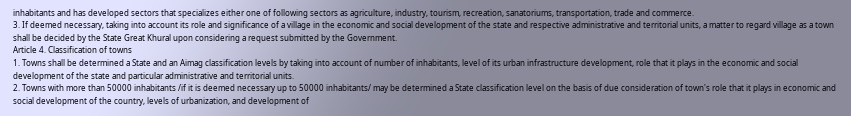inhabitants and has developed sectors that specializes either one of following sectors as agriculture, industry, tourism, recreation, sanatoriums, transportation, trade and commerce.
3. If deemed necessary, taking into account its role and significance of a village in the economic and social development of the state and respective administrative and territorial units, a matter to regard village as a town shall be decided by the State Great Khural upon considering a request submitted by the Government.
Article 4. Classification of towns
1. Towns shall be determined a State and an Aimag classification levels by taking into account of number of inhabitants, level of its urban infrastructure development, role that it plays in the economic and social development of the state and particular administrative and territorial units.
2. Towns with more than 50000 inhabitants /if it is deemed necessary up to 50000 inhabitants/ may be determined a State classification level on the basis of due consideration of town's role that it plays in economic and social development of the country, levels of urbanization, and development of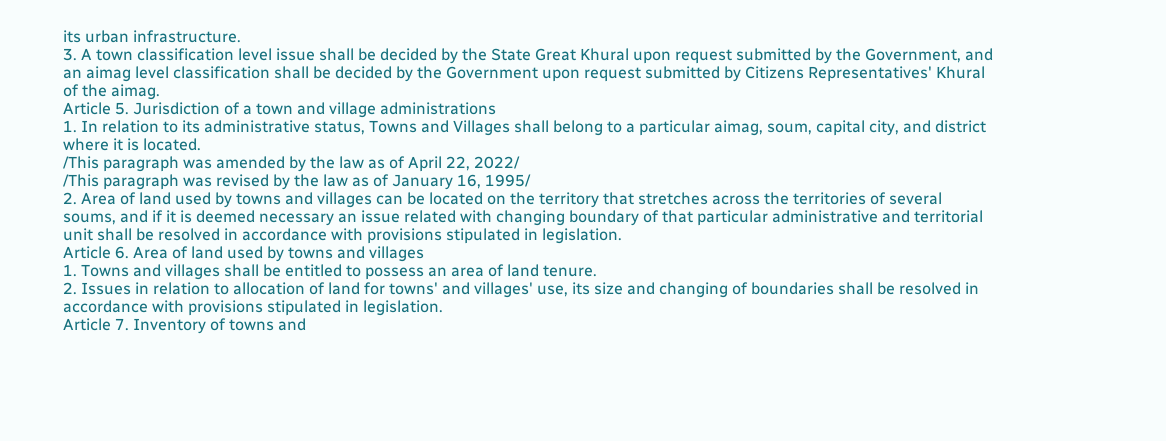its urban infrastructure.
3. A town classification level issue shall be decided by the State Great Khural upon request submitted by the Government, and an aimag level classification shall be decided by the Government upon request submitted by Citizens Representatives' Khural of the aimag.
Article 5. Jurisdiction of a town and village administrations
1. In relation to its administrative status, Towns and Villages shall belong to a particular aimag, soum, capital city, and district where it is located.
/This paragraph was amended by the law as of April 22, 2022/
/This paragraph was revised by the law as of January 16, 1995/
2. Area of land used by towns and villages can be located on the territory that stretches across the territories of several soums, and if it is deemed necessary an issue related with changing boundary of that particular administrative and territorial unit shall be resolved in accordance with provisions stipulated in legislation.
Article 6. Area of land used by towns and villages
1. Towns and villages shall be entitled to possess an area of land tenure.
2. Issues in relation to allocation of land for towns' and villages' use, its size and changing of boundaries shall be resolved in accordance with provisions stipulated in legislation.
Article 7. Inventory of towns and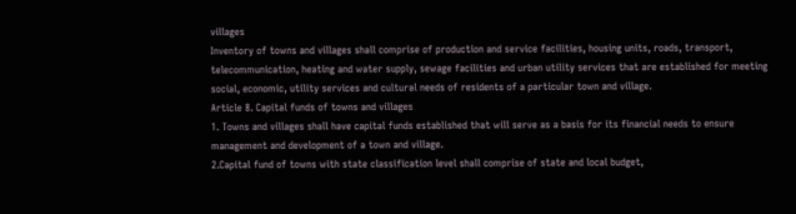villages
Inventory of towns and villages shall comprise of production and service facilities, housing units, roads, transport, telecommunication, heating and water supply, sewage facilities and urban utility services that are established for meeting social, economic, utility services and cultural needs of residents of a particular town and village.
Article 8. Capital funds of towns and villages
1. Towns and villages shall have capital funds established that will serve as a basis for its financial needs to ensure management and development of a town and village.
2.Capital fund of towns with state classification level shall comprise of state and local budget,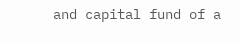and capital fund of a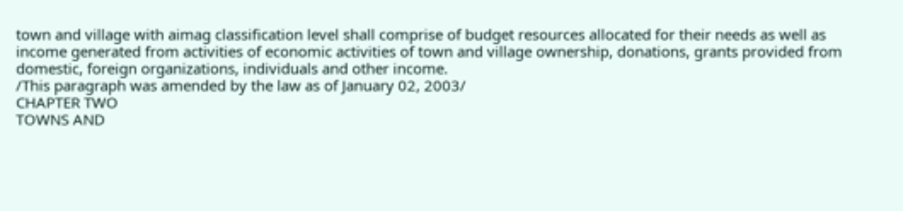town and village with aimag classification level shall comprise of budget resources allocated for their needs as well as income generated from activities of economic activities of town and village ownership, donations, grants provided from domestic, foreign organizations, individuals and other income.
/This paragraph was amended by the law as of January 02, 2003/
CHAPTER TWO
TOWNS AND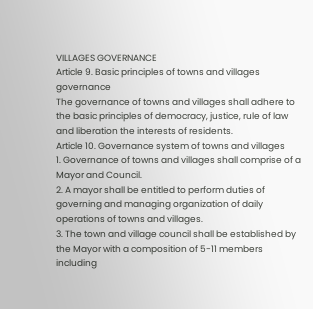VILLAGES GOVERNANCE
Article 9. Basic principles of towns and villages governance
The governance of towns and villages shall adhere to the basic principles of democracy, justice, rule of law and liberation the interests of residents.
Article 10. Governance system of towns and villages
1. Governance of towns and villages shall comprise of a Mayor and Council.
2. A mayor shall be entitled to perform duties of governing and managing organization of daily operations of towns and villages.
3. The town and village council shall be established by the Mayor with a composition of 5-11 members including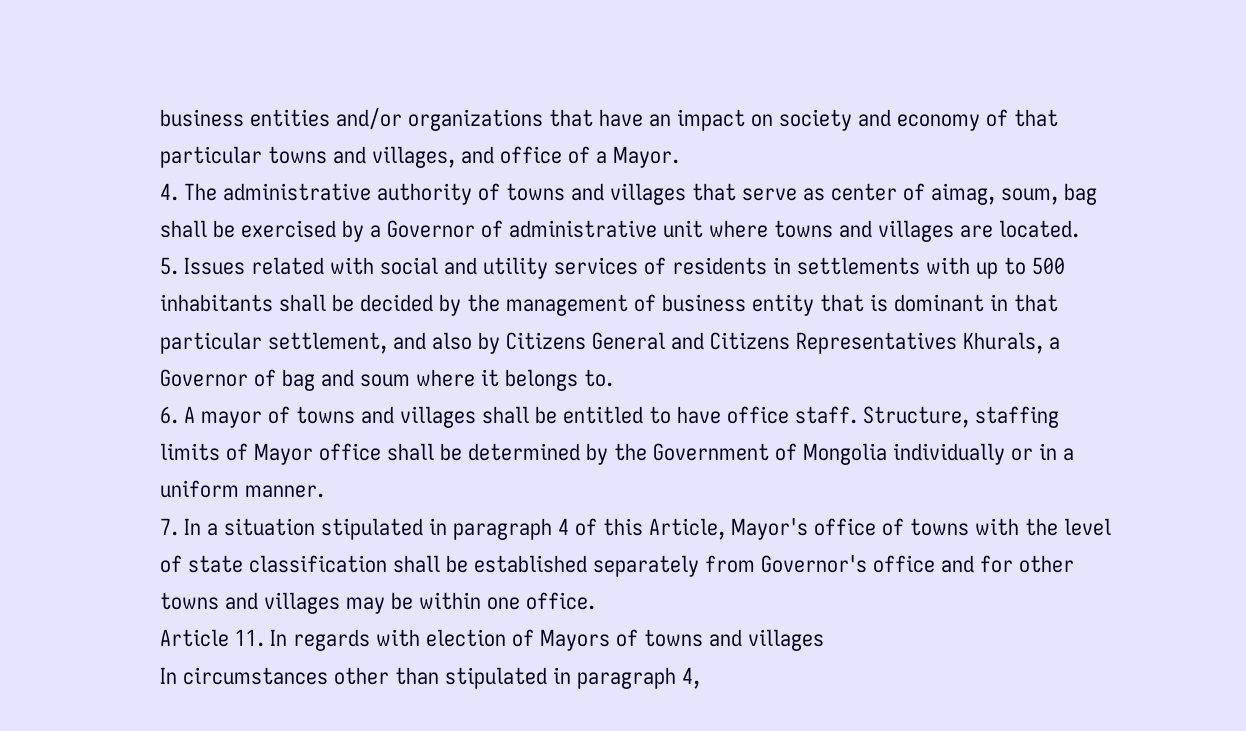business entities and/or organizations that have an impact on society and economy of that particular towns and villages, and office of a Mayor.
4. The administrative authority of towns and villages that serve as center of aimag, soum, bag shall be exercised by a Governor of administrative unit where towns and villages are located.
5. Issues related with social and utility services of residents in settlements with up to 500 inhabitants shall be decided by the management of business entity that is dominant in that particular settlement, and also by Citizens General and Citizens Representatives Khurals, a Governor of bag and soum where it belongs to.
6. A mayor of towns and villages shall be entitled to have office staff. Structure, staffing limits of Mayor office shall be determined by the Government of Mongolia individually or in a uniform manner.
7. In a situation stipulated in paragraph 4 of this Article, Mayor's office of towns with the level of state classification shall be established separately from Governor's office and for other towns and villages may be within one office.
Article 11. In regards with election of Mayors of towns and villages
In circumstances other than stipulated in paragraph 4,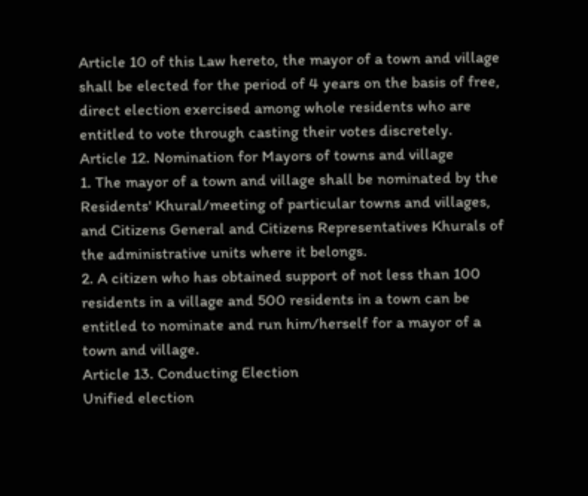Article 10 of this Law hereto, the mayor of a town and village shall be elected for the period of 4 years on the basis of free, direct election exercised among whole residents who are entitled to vote through casting their votes discretely.
Article 12. Nomination for Mayors of towns and village
1. The mayor of a town and village shall be nominated by the Residents' Khural/meeting of particular towns and villages, and Citizens General and Citizens Representatives Khurals of the administrative units where it belongs.
2. A citizen who has obtained support of not less than 100 residents in a village and 500 residents in a town can be entitled to nominate and run him/herself for a mayor of a town and village.
Article 13. Conducting Election
Unified election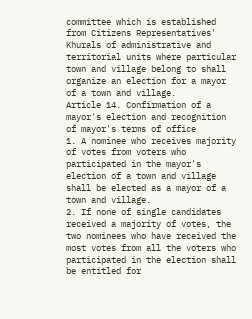committee which is established from Citizens Representatives' Khurals of administrative and territorial units where particular town and village belong to shall organize an election for a mayor of a town and village.
Article 14. Confirmation of a mayor's election and recognition of mayor's terms of office
1. A nominee who receives majority of votes from voters who participated in the mayor's election of a town and village shall be elected as a mayor of a town and village.
2. If none of single candidates received a majority of votes, the two nominees who have received the most votes from all the voters who participated in the election shall be entitled for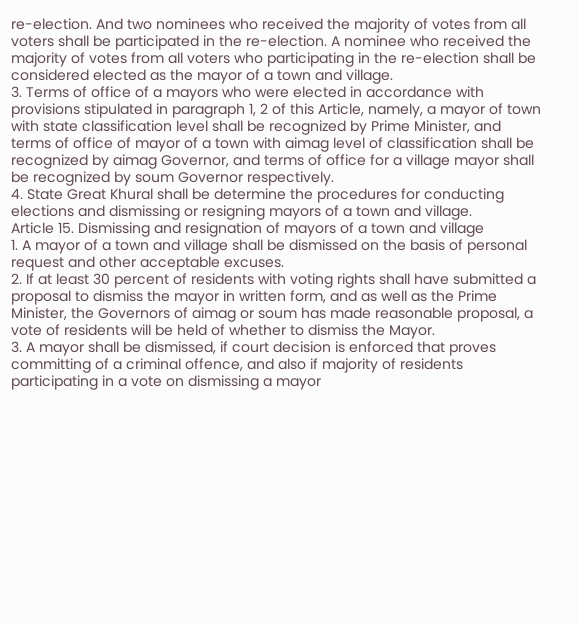re-election. And two nominees who received the majority of votes from all voters shall be participated in the re-election. A nominee who received the majority of votes from all voters who participating in the re-election shall be considered elected as the mayor of a town and village.
3. Terms of office of a mayors who were elected in accordance with provisions stipulated in paragraph 1, 2 of this Article, namely, a mayor of town with state classification level shall be recognized by Prime Minister, and terms of office of mayor of a town with aimag level of classification shall be recognized by aimag Governor, and terms of office for a village mayor shall be recognized by soum Governor respectively.
4. State Great Khural shall be determine the procedures for conducting elections and dismissing or resigning mayors of a town and village.
Article 15. Dismissing and resignation of mayors of a town and village
1. A mayor of a town and village shall be dismissed on the basis of personal request and other acceptable excuses.
2. If at least 30 percent of residents with voting rights shall have submitted a proposal to dismiss the mayor in written form, and as well as the Prime Minister, the Governors of aimag or soum has made reasonable proposal, a vote of residents will be held of whether to dismiss the Mayor.
3. A mayor shall be dismissed, if court decision is enforced that proves committing of a criminal offence, and also if majority of residents participating in a vote on dismissing a mayor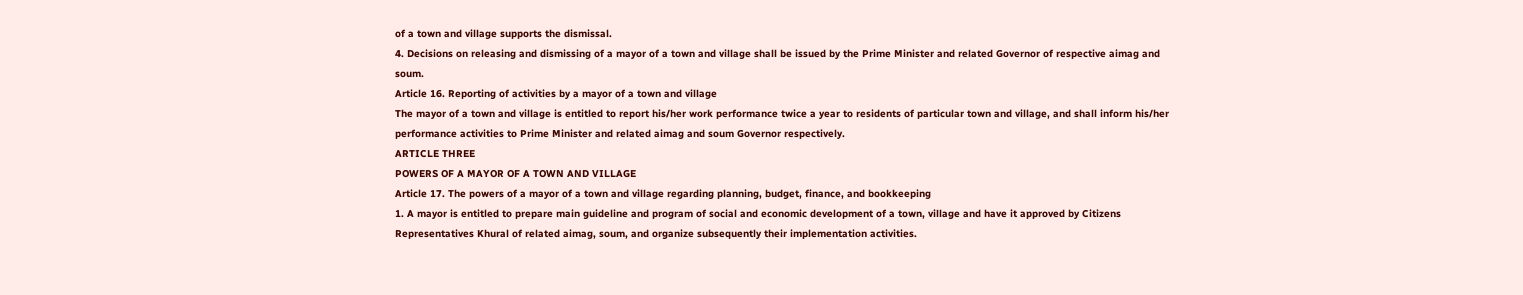of a town and village supports the dismissal.
4. Decisions on releasing and dismissing of a mayor of a town and village shall be issued by the Prime Minister and related Governor of respective aimag and soum.
Article 16. Reporting of activities by a mayor of a town and village
The mayor of a town and village is entitled to report his/her work performance twice a year to residents of particular town and village, and shall inform his/her performance activities to Prime Minister and related aimag and soum Governor respectively.
ARTICLE THREE
POWERS OF A MAYOR OF A TOWN AND VILLAGE
Article 17. The powers of a mayor of a town and village regarding planning, budget, finance, and bookkeeping
1. A mayor is entitled to prepare main guideline and program of social and economic development of a town, village and have it approved by Citizens Representatives Khural of related aimag, soum, and organize subsequently their implementation activities.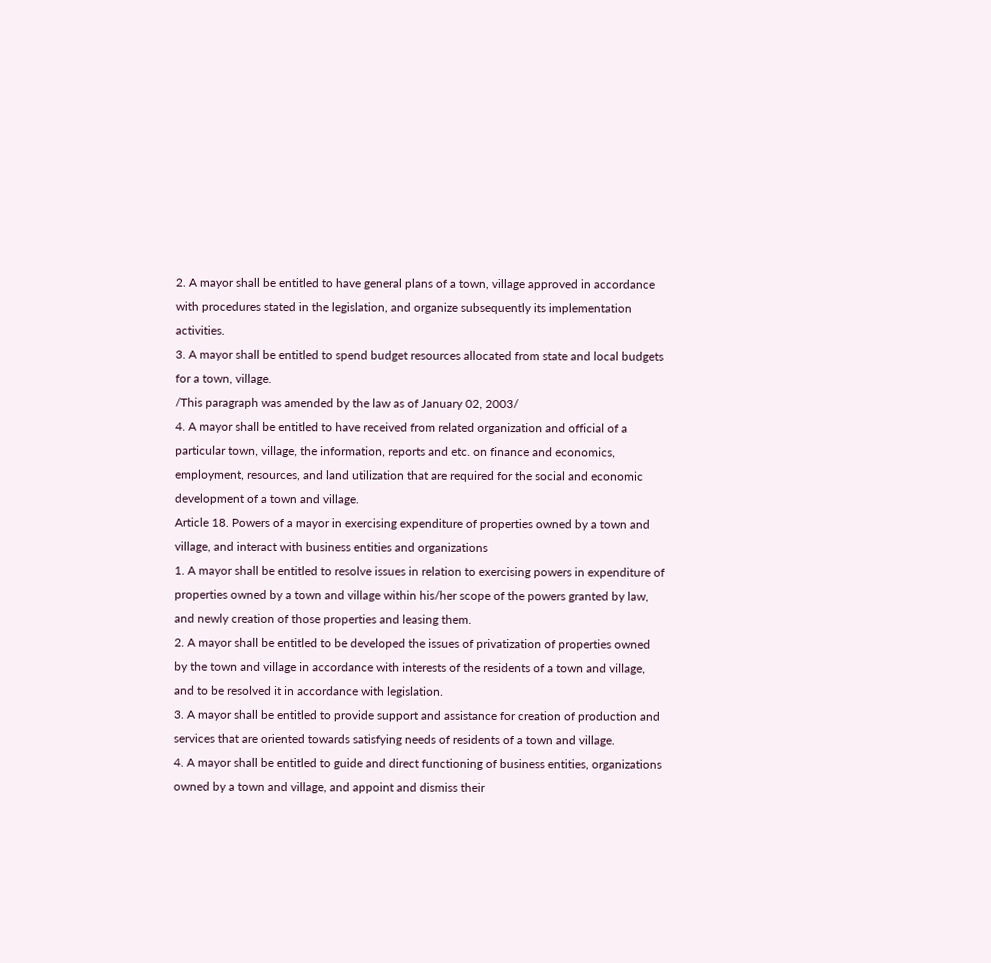2. A mayor shall be entitled to have general plans of a town, village approved in accordance with procedures stated in the legislation, and organize subsequently its implementation activities.
3. A mayor shall be entitled to spend budget resources allocated from state and local budgets for a town, village.
/This paragraph was amended by the law as of January 02, 2003/
4. A mayor shall be entitled to have received from related organization and official of a particular town, village, the information, reports and etc. on finance and economics, employment, resources, and land utilization that are required for the social and economic development of a town and village.
Article 18. Powers of a mayor in exercising expenditure of properties owned by a town and village, and interact with business entities and organizations
1. A mayor shall be entitled to resolve issues in relation to exercising powers in expenditure of properties owned by a town and village within his/her scope of the powers granted by law, and newly creation of those properties and leasing them.
2. A mayor shall be entitled to be developed the issues of privatization of properties owned by the town and village in accordance with interests of the residents of a town and village, and to be resolved it in accordance with legislation.
3. A mayor shall be entitled to provide support and assistance for creation of production and services that are oriented towards satisfying needs of residents of a town and village.
4. A mayor shall be entitled to guide and direct functioning of business entities, organizations owned by a town and village, and appoint and dismiss their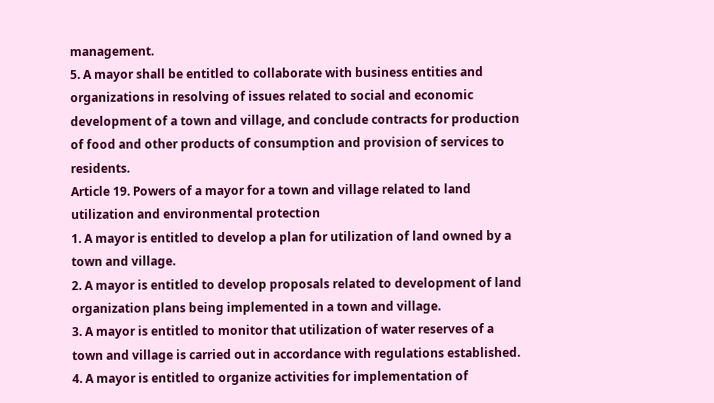management.
5. A mayor shall be entitled to collaborate with business entities and organizations in resolving of issues related to social and economic development of a town and village, and conclude contracts for production of food and other products of consumption and provision of services to residents.
Article 19. Powers of a mayor for a town and village related to land utilization and environmental protection
1. A mayor is entitled to develop a plan for utilization of land owned by a town and village.
2. A mayor is entitled to develop proposals related to development of land organization plans being implemented in a town and village.
3. A mayor is entitled to monitor that utilization of water reserves of a town and village is carried out in accordance with regulations established.
4. A mayor is entitled to organize activities for implementation of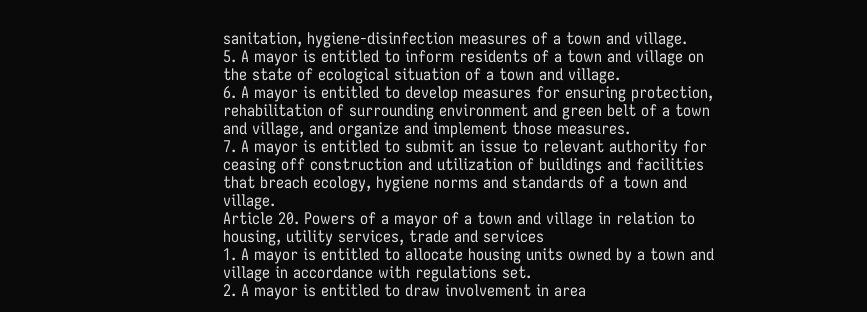sanitation, hygiene-disinfection measures of a town and village.
5. A mayor is entitled to inform residents of a town and village on the state of ecological situation of a town and village.
6. A mayor is entitled to develop measures for ensuring protection, rehabilitation of surrounding environment and green belt of a town and village, and organize and implement those measures.
7. A mayor is entitled to submit an issue to relevant authority for ceasing off construction and utilization of buildings and facilities that breach ecology, hygiene norms and standards of a town and village.
Article 20. Powers of a mayor of a town and village in relation to housing, utility services, trade and services
1. A mayor is entitled to allocate housing units owned by a town and village in accordance with regulations set.
2. A mayor is entitled to draw involvement in area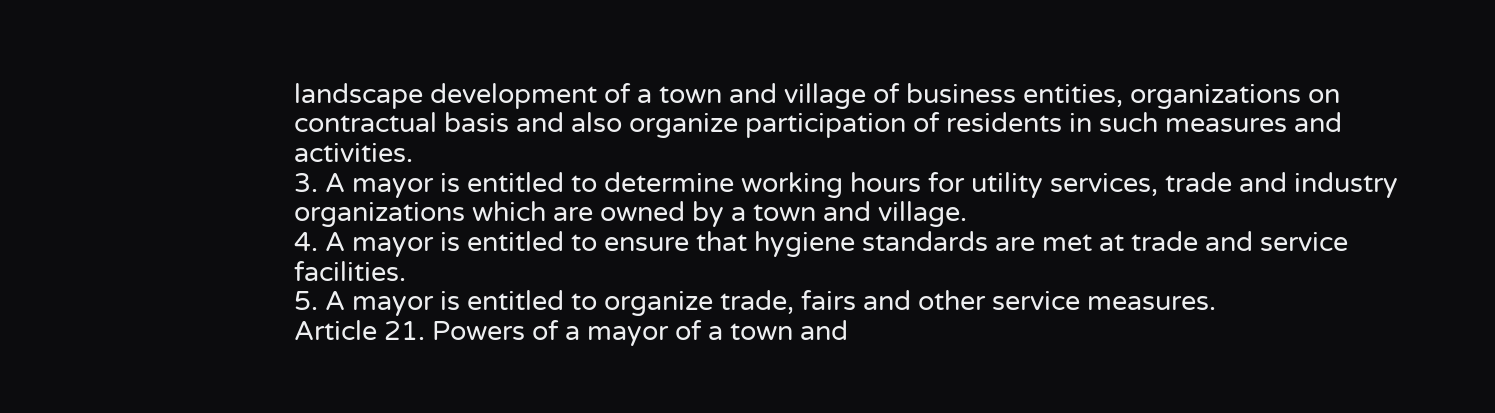landscape development of a town and village of business entities, organizations on contractual basis and also organize participation of residents in such measures and activities.
3. A mayor is entitled to determine working hours for utility services, trade and industry organizations which are owned by a town and village.
4. A mayor is entitled to ensure that hygiene standards are met at trade and service facilities.
5. A mayor is entitled to organize trade, fairs and other service measures.
Article 21. Powers of a mayor of a town and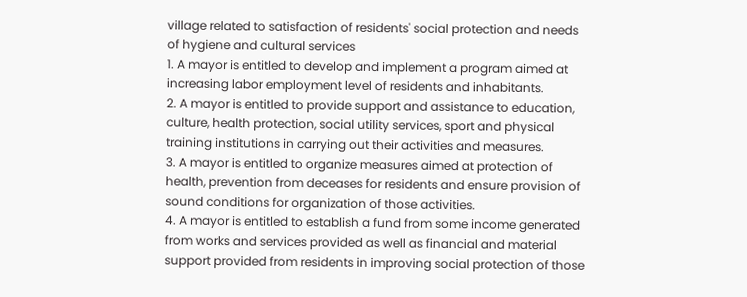village related to satisfaction of residents' social protection and needs of hygiene and cultural services
1. A mayor is entitled to develop and implement a program aimed at increasing labor employment level of residents and inhabitants.
2. A mayor is entitled to provide support and assistance to education, culture, health protection, social utility services, sport and physical training institutions in carrying out their activities and measures.
3. A mayor is entitled to organize measures aimed at protection of health, prevention from deceases for residents and ensure provision of sound conditions for organization of those activities.
4. A mayor is entitled to establish a fund from some income generated from works and services provided as well as financial and material support provided from residents in improving social protection of those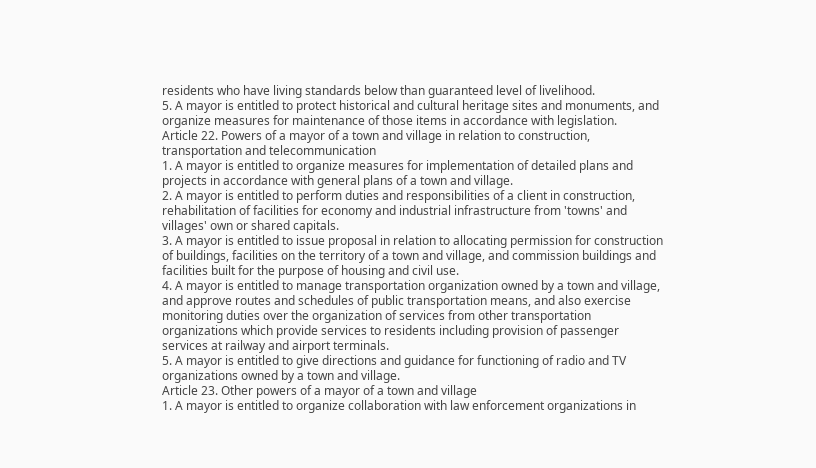residents who have living standards below than guaranteed level of livelihood.
5. A mayor is entitled to protect historical and cultural heritage sites and monuments, and organize measures for maintenance of those items in accordance with legislation.
Article 22. Powers of a mayor of a town and village in relation to construction, transportation and telecommunication
1. A mayor is entitled to organize measures for implementation of detailed plans and projects in accordance with general plans of a town and village.
2. A mayor is entitled to perform duties and responsibilities of a client in construction, rehabilitation of facilities for economy and industrial infrastructure from 'towns' and villages' own or shared capitals.
3. A mayor is entitled to issue proposal in relation to allocating permission for construction of buildings, facilities on the territory of a town and village, and commission buildings and facilities built for the purpose of housing and civil use.
4. A mayor is entitled to manage transportation organization owned by a town and village, and approve routes and schedules of public transportation means, and also exercise monitoring duties over the organization of services from other transportation organizations which provide services to residents including provision of passenger services at railway and airport terminals.
5. A mayor is entitled to give directions and guidance for functioning of radio and TV organizations owned by a town and village.
Article 23. Other powers of a mayor of a town and village
1. A mayor is entitled to organize collaboration with law enforcement organizations in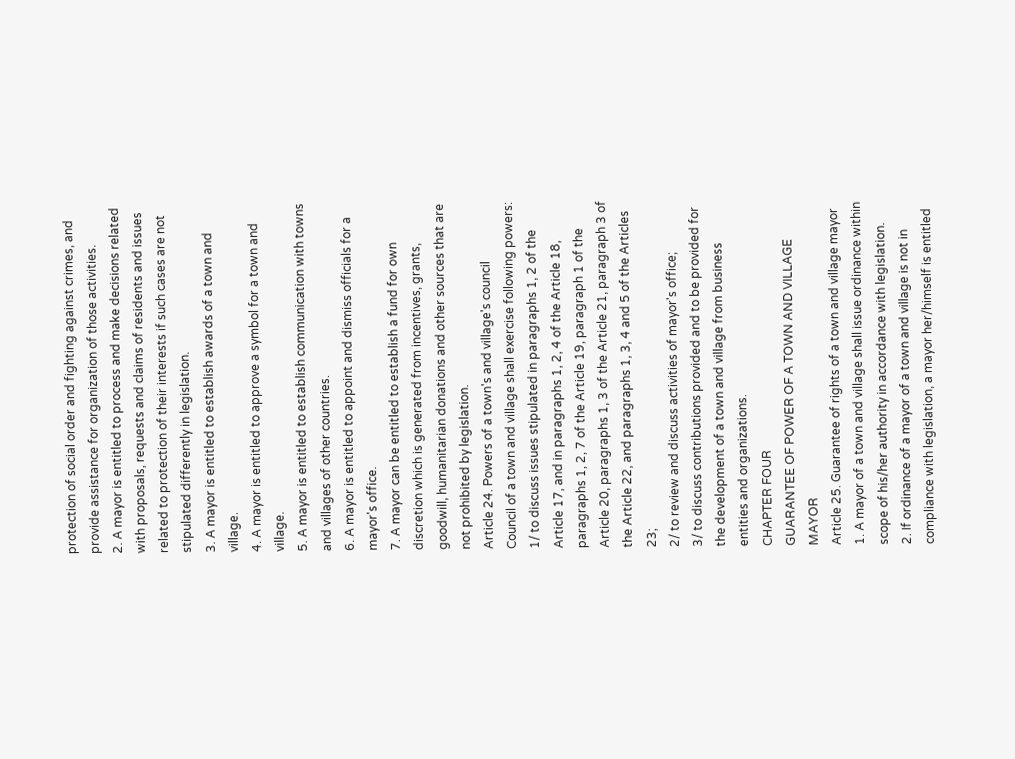protection of social order and fighting against crimes, and provide assistance for organization of those activities.
2. A mayor is entitled to process and make decisions related with proposals, requests and claims of residents and issues related to protection of their interests if such cases are not stipulated differently in legislation.
3. A mayor is entitled to establish awards of a town and village.
4. A mayor is entitled to approve a symbol for a town and village.
5. A mayor is entitled to establish communication with towns and villages of other countries.
6. A mayor is entitled to appoint and dismiss officials for a mayor's office.
7. A mayor can be entitled to establish a fund for own discretion which is generated from incentives, grants, goodwill, humanitarian donations and other sources that are not prohibited by legislation.
Article 24. Powers of a town's and village's council
Council of a town and village shall exercise following powers:
1/ to discuss issues stipulated in paragraphs 1, 2 of the Article 17, and in paragraphs 1, 2, 4 of the Article 18, paragraphs 1, 2, 7 of the Article 19, paragraph 1 of the Article 20, paragraphs 1, 3 of the Article 21, paragraph 3 of the Article 22, and paragraphs 1, 3, 4 and 5 of the Articles 23;
2/ to review and discuss activities of mayor's office;
3/ to discuss contributions provided and to be provided for the development of a town and village from business entities and organizations.
CHAPTER FOUR
GUARANTEE OF POWER OF A TOWN AND VILLAGE MAYOR
Article 25. Guarantee of rights of a town and village mayor
1. A mayor of a town and village shall issue ordinance within scope of his/her authority in accordance with legislation.
2. If ordinance of a mayor of a town and village is not in compliance with legislation, a mayor her/himself is entitled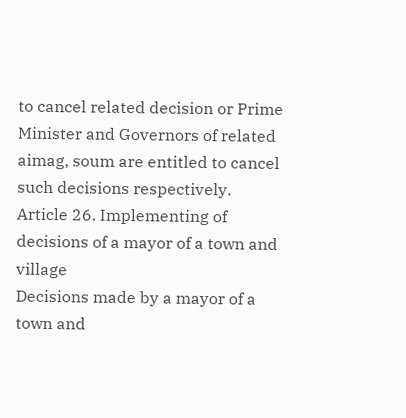to cancel related decision or Prime Minister and Governors of related aimag, soum are entitled to cancel such decisions respectively.
Article 26. Implementing of decisions of a mayor of a town and village
Decisions made by a mayor of a town and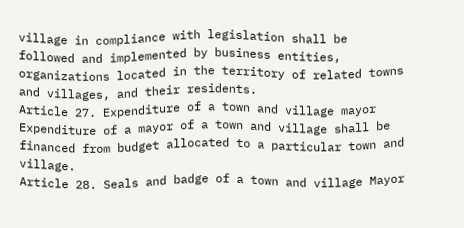village in compliance with legislation shall be followed and implemented by business entities, organizations located in the territory of related towns and villages, and their residents.
Article 27. Expenditure of a town and village mayor
Expenditure of a mayor of a town and village shall be financed from budget allocated to a particular town and village.
Article 28. Seals and badge of a town and village Mayor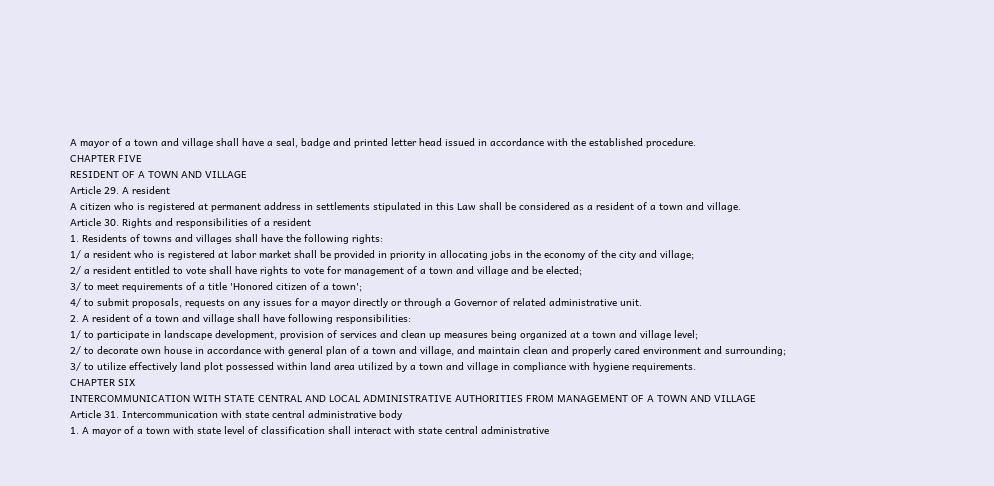A mayor of a town and village shall have a seal, badge and printed letter head issued in accordance with the established procedure.
CHAPTER FIVE
RESIDENT OF A TOWN AND VILLAGE
Article 29. A resident
A citizen who is registered at permanent address in settlements stipulated in this Law shall be considered as a resident of a town and village.
Article 30. Rights and responsibilities of a resident
1. Residents of towns and villages shall have the following rights:
1/ a resident who is registered at labor market shall be provided in priority in allocating jobs in the economy of the city and village;
2/ a resident entitled to vote shall have rights to vote for management of a town and village and be elected;
3/ to meet requirements of a title 'Honored citizen of a town';
4/ to submit proposals, requests on any issues for a mayor directly or through a Governor of related administrative unit.
2. A resident of a town and village shall have following responsibilities:
1/ to participate in landscape development, provision of services and clean up measures being organized at a town and village level;
2/ to decorate own house in accordance with general plan of a town and village, and maintain clean and properly cared environment and surrounding;
3/ to utilize effectively land plot possessed within land area utilized by a town and village in compliance with hygiene requirements.
CHAPTER SIX
INTERCOMMUNICATION WITH STATE CENTRAL AND LOCAL ADMINISTRATIVE AUTHORITIES FROM MANAGEMENT OF A TOWN AND VILLAGE
Article 31. Intercommunication with state central administrative body
1. A mayor of a town with state level of classification shall interact with state central administrative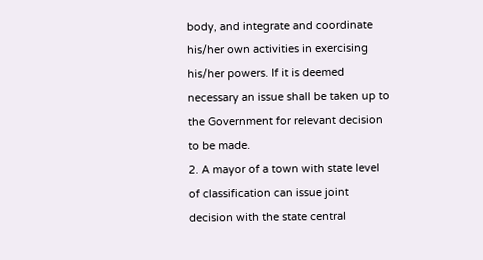body, and integrate and coordinate his/her own activities in exercising his/her powers. If it is deemed necessary an issue shall be taken up to the Government for relevant decision to be made.
2. A mayor of a town with state level of classification can issue joint decision with the state central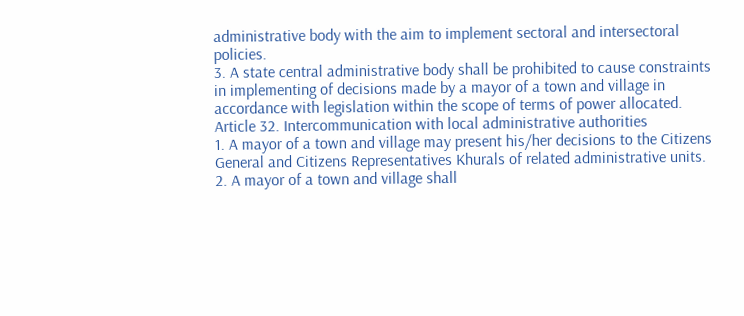administrative body with the aim to implement sectoral and intersectoral policies.
3. A state central administrative body shall be prohibited to cause constraints in implementing of decisions made by a mayor of a town and village in accordance with legislation within the scope of terms of power allocated.
Article 32. Intercommunication with local administrative authorities
1. A mayor of a town and village may present his/her decisions to the Citizens General and Citizens Representatives Khurals of related administrative units.
2. A mayor of a town and village shall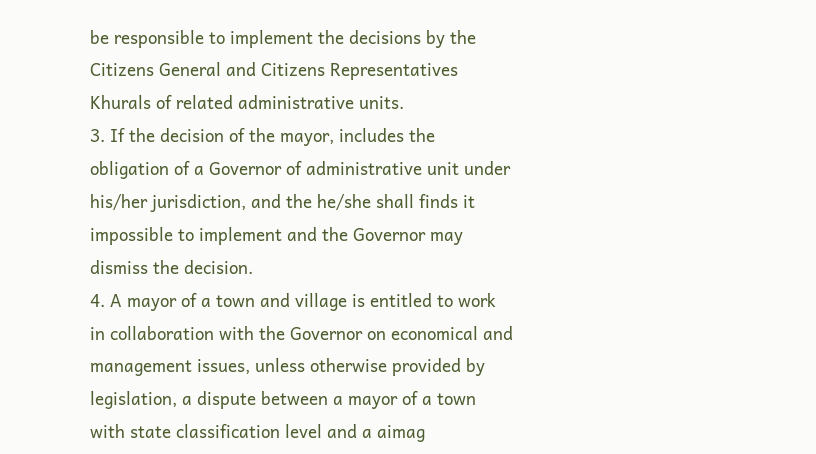be responsible to implement the decisions by the Citizens General and Citizens Representatives Khurals of related administrative units.
3. If the decision of the mayor, includes the obligation of a Governor of administrative unit under his/her jurisdiction, and the he/she shall finds it impossible to implement and the Governor may dismiss the decision.
4. A mayor of a town and village is entitled to work in collaboration with the Governor on economical and management issues, unless otherwise provided by legislation, a dispute between a mayor of a town with state classification level and a aimag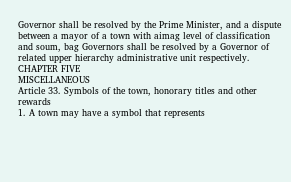Governor shall be resolved by the Prime Minister, and a dispute between a mayor of a town with aimag level of classification and soum, bag Governors shall be resolved by a Governor of related upper hierarchy administrative unit respectively.
CHAPTER FIVE
MISCELLANEOUS
Article 33. Symbols of the town, honorary titles and other rewards
1. A town may have a symbol that represents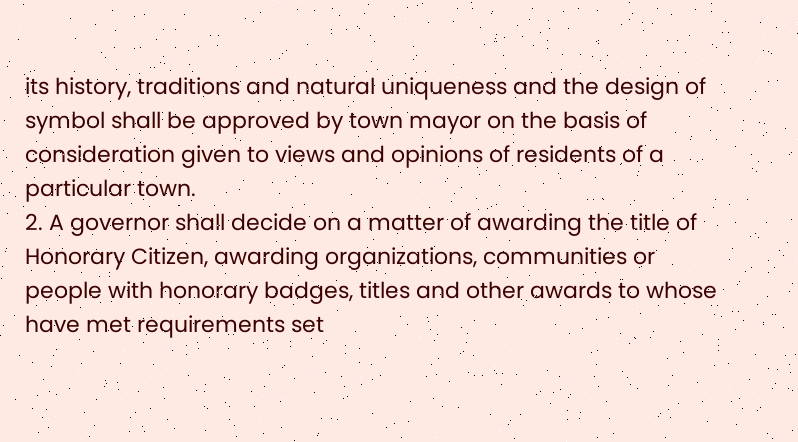its history, traditions and natural uniqueness and the design of symbol shall be approved by town mayor on the basis of consideration given to views and opinions of residents of a particular town.
2. A governor shall decide on a matter of awarding the title of Honorary Citizen, awarding organizations, communities or people with honorary badges, titles and other awards to whose have met requirements set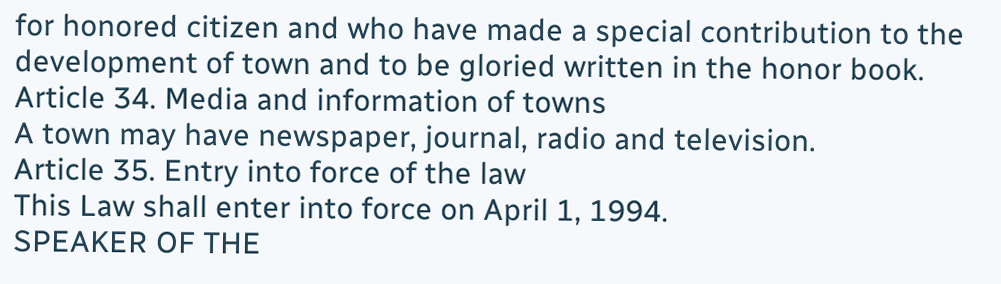for honored citizen and who have made a special contribution to the development of town and to be gloried written in the honor book.
Article 34. Media and information of towns
A town may have newspaper, journal, radio and television.
Article 35. Entry into force of the law
This Law shall enter into force on April 1, 1994.
SPEAKER OF THE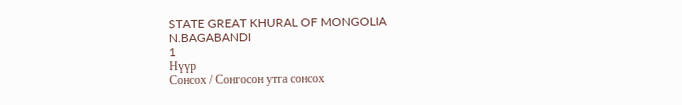STATE GREAT KHURAL OF MONGOLIA
N.BAGABANDI
1
Нүүр
Сонсох / Сонгосон утга сонсох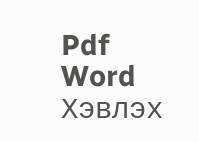Pdf
Word
Хэвлэх